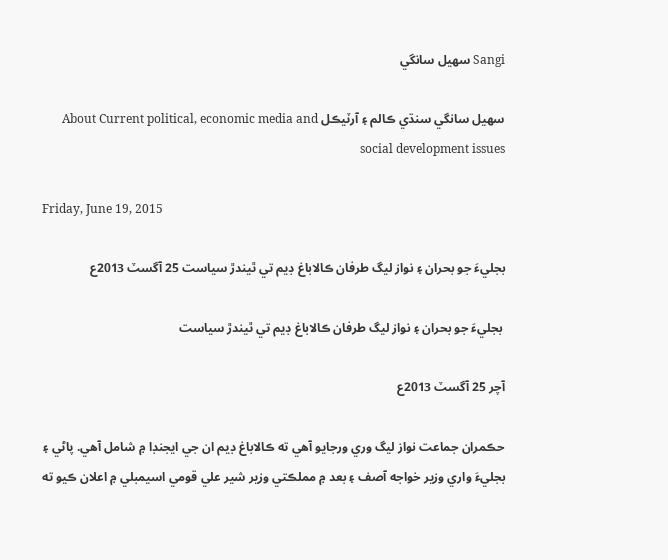Sangi سهيل سانگي

سهيل سانگي سنڌي ڪالم ۽ آرٽيڪل About Current political, economic media and social development issues

Friday, June 19, 2015

بجليءَ جو بحران ۽ نواز ليگ طرفان ڪالاباغ ڊيم تي ٿيندڙ سياست 25 آگسٽ 2013ع

 بجليءَ جو بحران ۽ نواز ليگ طرفان ڪالاباغ ڊيم تي ٿيندڙ سياست

آچر 25 آگسٽ 2013ع

حڪمران جماعت نواز ليگ وري ورجايو آهي ته ڪالاباغ ڊيم ان جي ايجنڊا ۾ شامل آهي. پاڻي ۽ بجليءَ واري وزير خواجه آصف ۽ بعد ۾ مملڪتي وزير شير علي قومي اسيمبلي ۾ اعلان ڪيو ته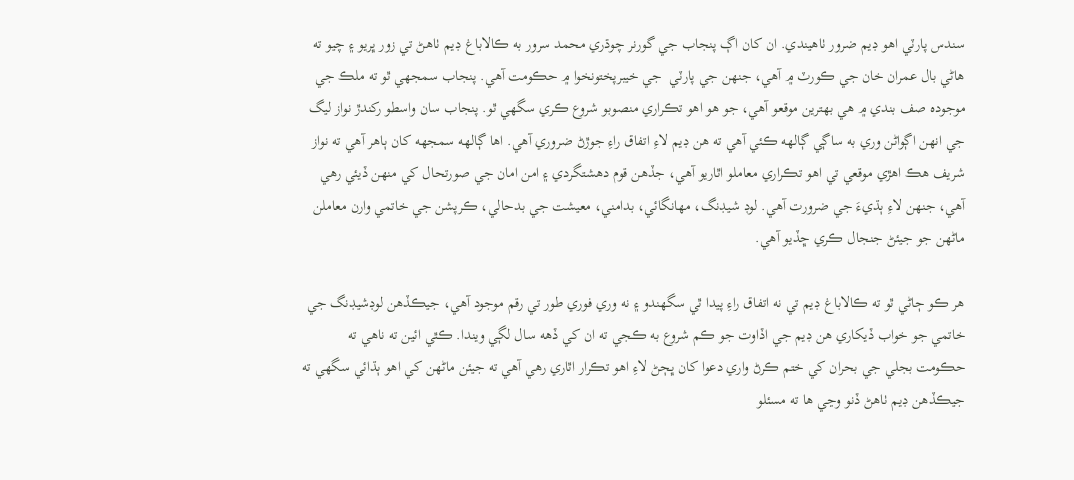سندس پارٽي اهو ڊيم ضرور ٺاهيندي. ان کان اڳ پنجاب جي گورنر چوڌري محمد سرور به ڪالاباغ ڊيم ٺاهڻ تي زور ڀريو ۽ چيو ته هاڻي بال عمران خان جي ڪورٽ ۾ آهي، جنهن جي پارٽي  جي خيبرپختونخوا ۾ حڪومت آهي. پنجاب سمجهي ٿو ته ملڪ جي موجوده صف بندي ۾ هي بهترين موقعو آهي، جو هو اهو تڪراري منصوبو شروع ڪري سگهي ٿو. پنجاب سان واسطو رکندڙ نواز ليگ جي انهن اڳواڻن وري به ساڳي ڳالهه ڪئي آهي ته هن ڊيم لاءِ اتفاق راءِ جوڙڻ ضروري آهي. اها ڳالهه سمجهه کان ٻاهر آهي ته نواز شريف هڪ اهڙي موقعي تي اهو تڪراري معاملو اٿاريو آهي، جڏهن قوم دهشتگردي ۽ امن امان جي صورتحال کي منهن ڏيئي رهي آهي، جنهن لاءِ ٻڌيءَ جي ضرورت آهي. لوڊ شيڊنگ، مهانگائي، بدامني، معيشت جي بدحالي، ڪرپشن جي خاتمي وارن معاملن ماڻهن جو جيئڻ جنجال ڪري ڇڏيو آهي.

هر ڪو ڄاڻي ٿو ته ڪالاباغ ڊيم تي نه اتفاق راءِ پيدا ٿي سگهندو ۽ نه وري فوري طور تي رقم موجود آهي، جيڪڏهن لوڊشيڊنگ جي خاتمي جو خواب ڏيکاري هن ڊيم جي اڏاوت جو ڪم شروع به ڪجي ته ان کي ڏهه سال لڳي ويندا. ڪٿي ائين ته ناهي ته حڪومت بجلي جي بحران کي ختم ڪرڻ واري دعوا کان ڀڄڻ لاءِ اهو تڪرار اٿاري رهي آهي ته جيئن ماڻهن کي اهو ٻڌائي سگهي ته جيڪڏهن ڊيم ٺاهڻ ڏنو وڃي ها ته مسئلو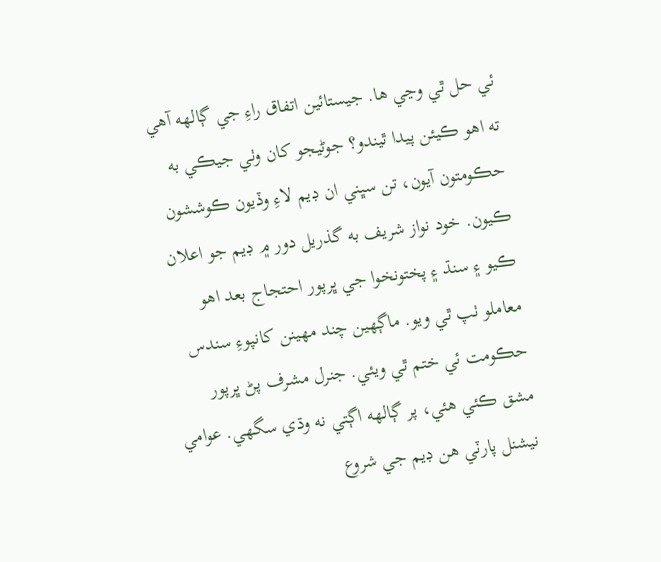ئي حل ٿي وڃي ها. جيستائين اتفاق راءِ جي ڳالهه آهي ته اهو ڪيئن پيدا ٿيندو؟ جوڻيجو کان وٺي جيڪي به حڪومتون آيون، تن سڀني ان ڊيم لاءِ وڏيون ڪوششون ڪيون. خود نواز شريف به گذريل دور ۾ ڊيم جو اعلان ڪيو ۽ سنڌ ۽ پختونخوا جي ڀرپور احتجاج بعد اهو معاملو ٺپ ٿي ويو. ماڳهين چند مهينن کانپوءِ سندس حڪومت ئي ختم ٿي ويئي. جنرل مشرف پڻ ڀرپور مشق ڪئي هئي، پر ڳالهه اڳتي نه وڌي سگهي. عوامي نيشنل پارٽي هن ڊيم جي شروع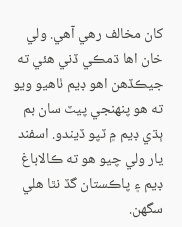کان مخالف رهي آهي. ولي خان اها ڌمڪي ڏني هئي ته جيڪڏهن اهو ڊيم ٺاهيو ويو ته هو پنهنجي پيٽ سان بم ٻڌي ڊيم ۾ ٽپو ڏيندو. اسفند يار ولي چيو هو ته ڪالاباغ ڊيم ۽ پاڪستان گڏ نٿا هلي سگهن.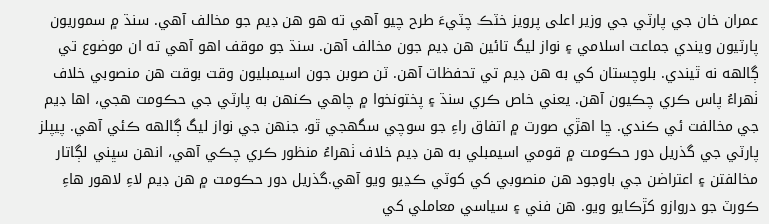عمران خان جي پارٽي جي وزير اعلى پرويز خٽڪ چٽيءَ طرح چيو آهي ته هو هن ڊيم جو مخالف آهي. سنڌ ۾ سموريون پارٽيون ويندي جماعت اسلامي ۽ نواز ليگ تائين هن ڊيم جون مخالف آهن. سنڌ جو موقف اهو آهي ته ان موضوع تي ڳالهه نه ٿيندي. بلوچستان کي به هن ڊيم تي تحفظات آهن. ٽن صوبن جون اسيمبليون وقت بوقت هن منصوبي خلاف ٺهراءُ پاس ڪري چڪيون آهن. يعني خاص ڪري سنڌ ۽ پختونخوا ۾ چاهي ڪنهن به پارٽي جي حڪومت هجي، اها ڊيم جي مخالفت ئي ڪندي. ڇا اهڙي صورت ۾ اتفاق راءِ جو سوچي سگهجي ٿو، جنهن جي نواز ليگ ڳالهه ڪئي آهي. پيپلز پارٽي جي گذريل دور حڪومت ۾ قومي اسيمبلي به هن ڊيم خلاف ٺهراءُ منظور ڪري چڪي آهي، انهن سڀني لڳاتار مخالفتن ۽ اعتراضن جي باوجود هن منصوبي کي کوٽي ڪڍيو ويو آهي.گذريل دور حڪومت ۾ هن ڊيم لاءِ لاهور هاءِ ڪورٽ جو دروازو کڙڪايو ويو. هن فني ۽ سياسي معاملي کي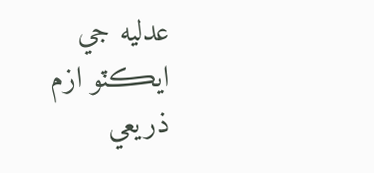عدليه جي ايڪٽو ازم ذريعي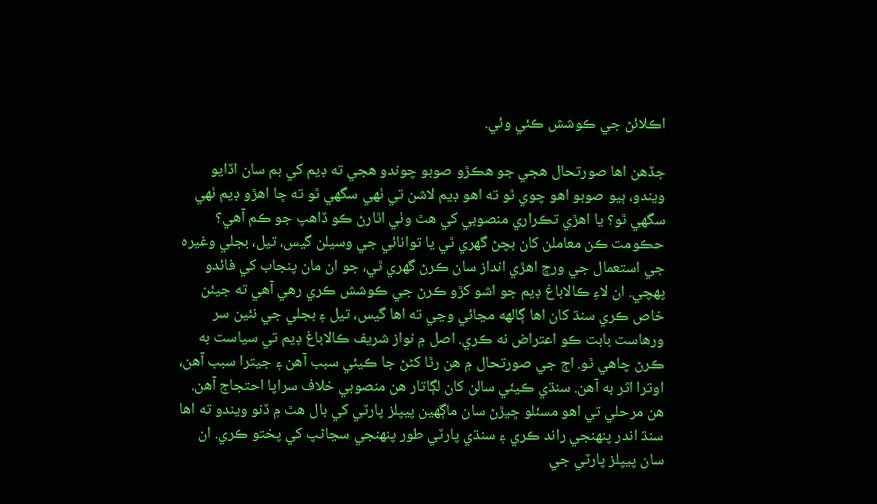اڪلائڻ جي ڪوشش ڪئي وئي.

جڏهن اها صورتحال هجي جو هڪڙو صوبو چوندو هجي ته ڊيم کي بم سان اڏايو ويندو، ٻيو صوبو اهو چوي ٿو ته اهو ڊيم لاشن تي ٺهي سگهي ٿو ته ڇا اهڙو ڊيم ٺهي سگهي ٿو؟ يا اهڙي تڪراري منصوبي کي هٿ وٺي اٿارڻ ڪو ڏاهپ جو ڪم آهي؟ حڪومت ڪن معاملن کان بچڻ گهري ٿي يا توانائي جي وسيلن گيس، تيل، بجلي وغيره جي استعمال جي ورڇ اهڙي انداز سان ڪرڻ گهري ٿي، جو ان مان پنجاب کي فائدو پهچي. ان لاءِ ڪالاباغ ڊيم جو اشو کڙو ڪرڻ جي ڪوشش ڪري رهي آهي ته جيئن خاص ڪري سنڌ کان اها ڳالهه مڃائي وڃي ته اها گيس، تيل ۽ بجلي جي نئين سر ورهاست بابت ڪو اعتراض نه ڪري. اصل ۾ نواز شريف ڪالاباغ ڊيم تي سياست به ڪرڻ چاهي ٿو. اڄ جي صورتحال ۾ هن رٿا کڻڻ جا ڪيئي سبب آهن ۽ جيترا سبب آهن، اوترا اثر به آهن. سنڌي ڪيئي سالن کان لڳاتار هن منصوبي خلاف سراپا احتجاج آهن. هن مرحلي تي اهو مسئلو ڇيڙڻ سان ماڳهين پيپلز پارٽي کي بال هٿ ۾ ڏنو ويندو ته اها سنڌ اندر پنهنجي راند ڪري ۽ سنڌي پارٽي طور پنهنجي سڃاڻپ کي پختو ڪري. ان سان پيپلز پارٽي جي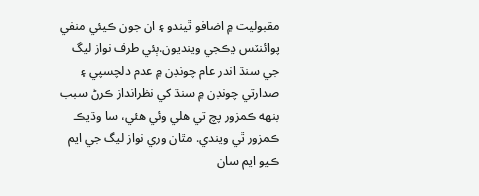مقبوليت ۾ اضافو ٿيندو ۽ ان جون ڪيئي منفي پوائنٽس ڍڪجي وينديون.ٻئي طرف نواز ليگ جي سنڌ اندر عام چونڊن ۾ عدم دلچسپي ۽ صدارتي چونڊن ۾ سنڌ کي نظرانداز ڪرڻ سبب بنهه ڪمزور پچ تي هلي وئي هئي، سا وڌيڪ ڪمزور ٿي ويندي. مٿان وري نواز ليگ جي ايم ڪيو ايم سان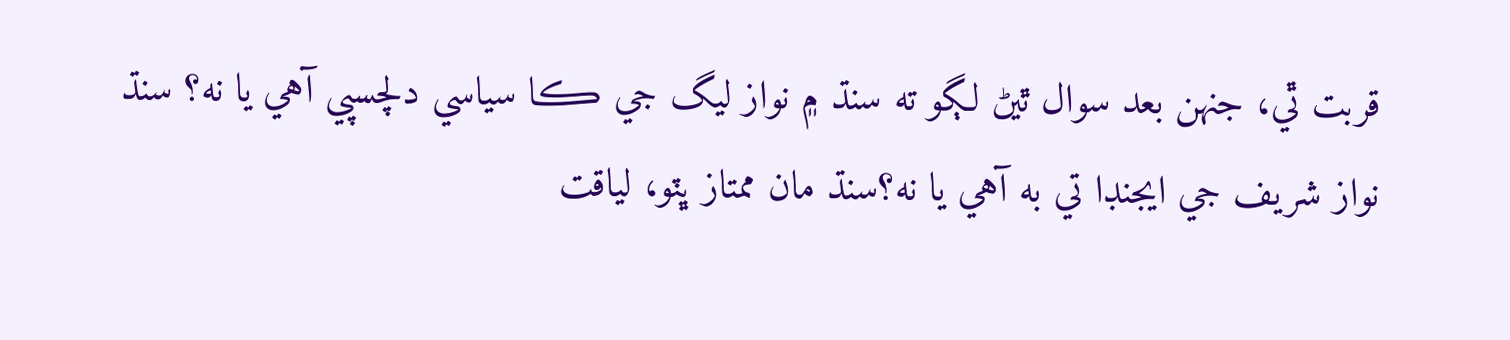قربت ٿي، جنهن بعد سوال ٿيڻ لڳو ته سنڌ ۾ نواز ليگ جي ڪا سياسي دلچسپي آهي يا نه؟ سنڌ نواز شريف جي ايجنڊا تي به آهي يا نه؟سنڌ مان ممتاز ڀٽو، لياقت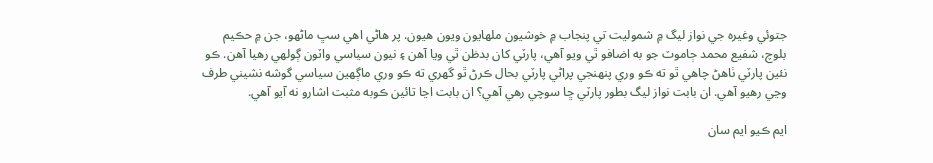جتوئي وغيره جي نواز ليگ ۾ شموليت تي پنجاب ۾ خوشيون ملهايون ويون هيون. پر هاڻي اهي سڀ ماڻهو، جن ۾ حڪيم بلوچ، شفيع محمد ڄاموٽ جو به اضافو ٿي ويو آهي، پارٽي کان بدظن ٿي ويا آهن ۽ نيون سياسي واٽون ڳولهي رهيا آهن. ڪو نئين پارٽي ٺاهڻ چاهي ٿو ته ڪو وري پنهنجي پراڻي پارٽي بحال ڪرڻ ٿو گهري ته ڪو وري ماڳهين سياسي گوشه نشيني طرف وڃي رهيو آهي. ان بابت نواز ليگ بطور پارٽي ڇا سوچي رهي آهي؟ ان بابت اڃا تائين ڪوبه مثبت اشارو نه آيو آهي.

ايم ڪيو ايم سان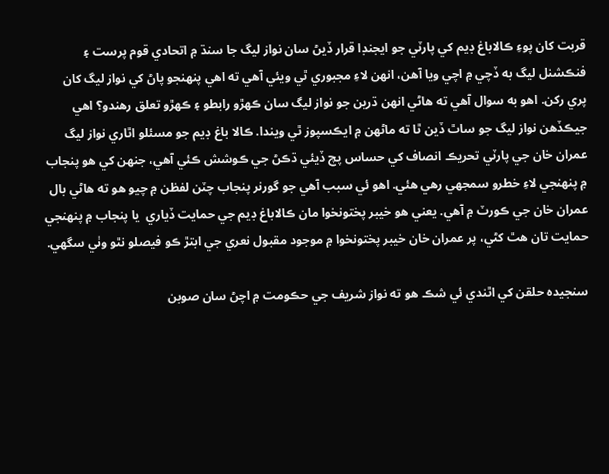قربت کان پوءِ ڪالاباغ ڊيم کي پارٽي جو ايجنڊا قرار ڏيڻ سان نواز ليگ جا سنڌ ۾ اتحادي قوم پرست ۽ فنڪشنل ليگ به ڏچي ۾ اچي ويا آهن، انهن لاءِ مجبوري ٿي ويئي آهي ته اهي پنهنجو پاڻ کي نواز ليگ کان پري رکن. اهو به سوال آهي ته هاڻي انهن ڌرين جو نواز ليگ سان ڪهڙو رابطو ۽ ڪهڙو تعلق رهندو؟ اهي جيڪڏهن نواز ليگ جو ساٿ ڏين ٿا ته ماڻهن ۾ ايڪسپوز ٿي ويندا. ڪالا باغ ڊيم جو مسئلو اٿاري نواز ليگ عمران خان جي پارٽي تحريڪ انصاف کي حساس پچ ڏيئي ڌڪڻ جي ڪوشش ڪئي آهي، جنهن کي هو پنجاب ۾ پنهنجي لاءِ خطرو سمجهي رهي هئي. اهو ئي سبب آهي جو گورنر پنجاب چٽن لفظن ۾ چيو هو ته هاڻي بال عمران خان جي ڪورٽ ۾ آهي. يعني هو خيبر پختونخوا مان ڪالاباغ ڊيم جي حمايت ڏياري  يا پنجاب ۾ پنهنجي حمايت تان هٿ کڻي، پر عمران خان خيبر پختونخوا ۾ موجود مقبول نعري جي ابتڙ ڪو فيصلو نٿو وٺي سگهي.

سنجيده حلقن کي اٿندي ئي شڪ هو ته نواز شريف جي حڪومت ۾ اچڻ سان صوبن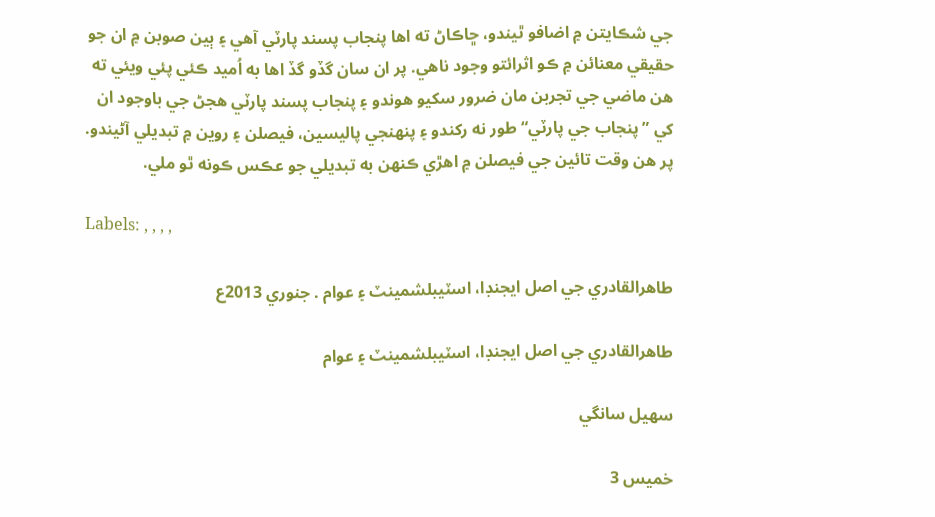جي شڪايتن ۾ اضافو ٿيندو، ڇاڪاڻ ته اها پنجاب پسند پارٽي آهي ۽ ٻين صوبن ۾ ان جو حقيقي معنائن ۾ ڪو اثرائتو وجود ناهي. پر ان سان گڏو گڏ اها به اُميد ڪئي پئي ويئي ته هن ماضي جي تجربن مان ضرور سکيو هوندو ۽ پنجاب پسند پارٽي هجڻ جي باوجود ان کي ”پنجاب جي پارٽي“ طور نه رکندو ۽ پنهنجي پاليسين، فيصلن ۽ روين ۾ تبديلي آڻيندو. پر هن وقت تائين جي فيصلن ۾ اهڙي ڪنهن به تبديلي جو عڪس ڪونه ٿو ملي.

Labels: , , , ,

طاهرالقادري جي اصل ايجنڊا، اسٽيبلشمينٽ ۽ عوام . جنوري 2013ع

طاهرالقادري جي اصل ايجنڊا، اسٽيبلشمينٽ ۽ عوام

سهيل سانگي

خميس 3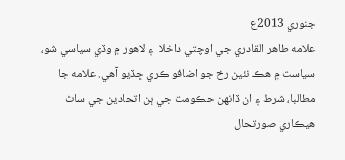جنوري 2013ع
علامه طاهر القادري جي اوچتي داخلا  ۽ لاهور ۾ وڏي سياسي شو، سياست ۾ هڪ نئين رخ جو اضافو ڪري ڇڏيو آهي. علامه جا مطالبا، شرط ۽ ان ڏانهن حڪومت جي ٻن اتحادين جي ساٿ هيڪاري صورتحال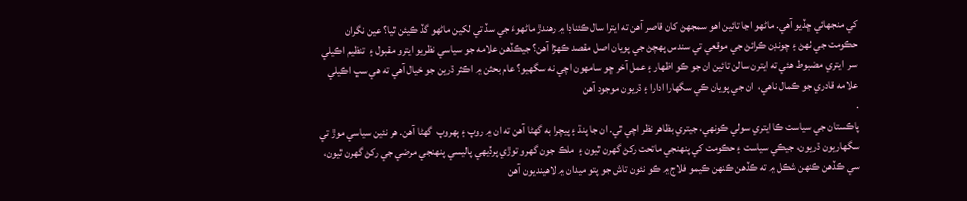کي منجهائي ڇڏيو آهي. ماڻهو اڃا تائين اهو سمجهڻ کان قاصر آهن ته ايترا سال ڪئناڊا ۾ رهندڙ ماڻهوءَ جي سڏ تي لکين ماڻهو گڏ ڪيئن ٿيا؟ عين نگران حڪومت جي ٺهڻ ۽ چونڊن ڪرائڻ جي موقعي تي سندس پهچڻ جي پويان اصل مقصد ڪهڙا آهن؟ جيڪڏهن علامه جو سياسي نظريو ايترو مقبول ۽  تنظيم اڪيلي سر  ايتري مضبوط هئي ته ايترن سالن تائين ان جو ڪو اظهار ۽ عمل آخر ڇو سامهون اچي نه سگهيو؟ عام بحثن ۾ اڪثر ڌرين جو خيال آهي ته هي سڀ اڪيلي علامه قادري جو ڪمال ناهي،  ان جي پويان ڪي سگهارا ادارا ۽ ڌريون موجود آهن
.
پاڪستان جي سياست ڪا ايتري سولي ڪونهي، جيتري بظاهر نظر اچي ٿي. ان جا پنڌ ۽ پيچرا به گهڻا آهن ته ان ۾ روپ ۽ ٻهروپ  گهڻا آهن. هر نئين سياسي موڙ تي سگهاريون ڌريون، جيڪي سياست ۽ حڪومت کي پنهنجي ماتحت رکڻ گهرن ٿيون ۽  ملڪ جون گهرو توڙي پرڏيهي پاليسي پنهنجي مرضي جي رکڻ گهرن ٿيون، سي ڪڏهن ڪنهن شڪل ۾ ته ڪڏهن ڪنهن ڪيمو فلاج ۾ ڪو نئون تاش جو پتو ميدان ۾ لاهينديون آهن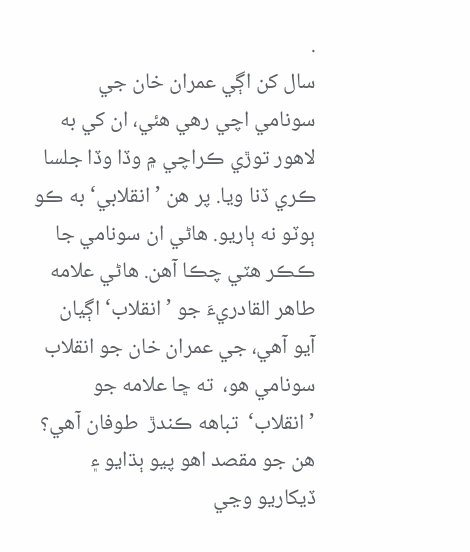.
سال کن اڳي عمران خان جي سونامي اچي رهي هئي، ان کي به لاهور توڙي ڪراچي ۾ وڏا وڏا جلسا ڪري ڏنا ويا. پر هن ’ انقلابي‘ به ڪو ٻوٽو نه ٻاريو. هاڻي ان سونامي جا ڪڪر هٽي چڪا آهن. هاڻي علامه طاهر القادريءَ جو ’انقلاب‘ اڳيان آيو آهي، جي عمران خان جو انقلاب سونامي هو،  ته ڇا علامه جو ’انقلاب‘  تباهه ڪندڙ  طوفان آهي؟  هن جو مقصد اهو پيو ٻڌايو ۽ ڏيکاريو وڃي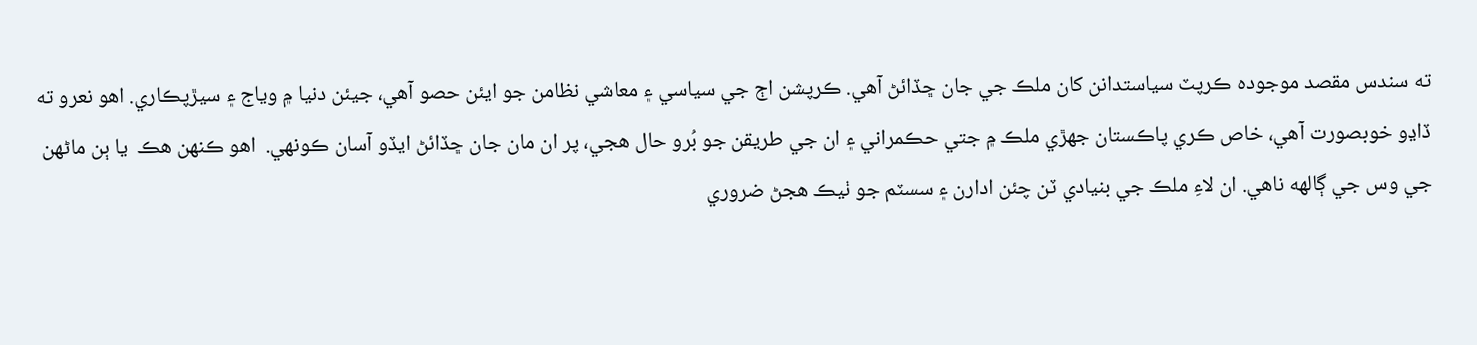ته سندس مقصد موجوده ڪرپٽ سياستدانن کان ملڪ جي جان ڇڏائڻ آهي. ڪرپشن اڄ جي سياسي ۽ معاشي نظامن جو ايئن حصو آهي، جيئن دنيا ۾ وياج ۽ سيڙپڪاري. اهو نعرو ته ڏاڍو خوبصورت آهي، خاص ڪري پاڪستان جهڙي ملڪ ۾ جتي حڪمراني ۽ ان جي طريقن جو بُرو حال هجي، پر ان مان جان ڇڏائڻ ايڏو آسان ڪونهي.  اهو ڪنهن هڪ  يا ٻن ماڻهن جي وس جي ڳالهه ناهي. ان لاءِ ملڪ جي بنيادي ٽن چئن ادارن ۽ سسٽم جو ٺيڪ هجڻ ضروري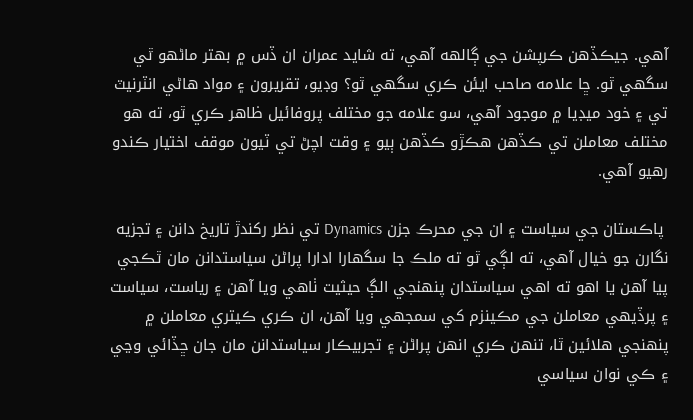آهي. جيڪڏهن ڪرپشن جي ڳالهه آهي، ته شايد عمران ان ڏس ۾ بهتر ماڻهو ٿي سگهي ٿو. ڇا علامه صاحب ايئن ڪري سگهي ٿو؟ وڊيو، تقريرون ۽ مواد هاڻي انٽرنيٽ تي ۽ خود ميڊيا ۾ موجود آهي، سو علامه جو مختلف پروفائيل ظاهر ڪري ٿو، ته هو مختلف معاملن تي ڪڏهن هڪڙو ڪڏهن ٻيو ۽ وقت اچڻ تي ٽيون موقف اختيار ڪندو رهيو آهي.

 پاڪستان جي سياست ۽ ان جي محرڪ جزن Dynamics تي نظر رکندڙ تاريخ دانن ۽ تجزيه نگارن جو خيال آهي، ته لڳي ٿو ته ملڪ جا سگهارا ادارا پراڻن سياستدانن مان ٿڪجي پيا آهن يا اهو ته اهي سياستدان پنهنجي الڳ حيثيت ٺاهي ويا آهن ۽ رياست، سياست ۽ پرڏيهي معاملن جي مڪينزم کي سمجهي ويا آهن، ان ڪري ڪيتري معاملن ۾ پنهنجي هلائين ٿا، تنهن ڪري انهن پراڻن ۽ تجربيڪار سياستدانن مان جان ڇڏائي وڃي ۽ ڪي نوان سياسي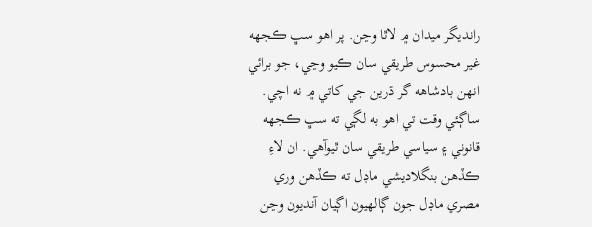رانديگر ميدان ۾ لاٿا وڃن. پر اهو سڀ ڪجهه غير محسوس طريقي سان ڪيو وڃي، جو برائي انهن بادشاهه گر ڌرين جي کاتي ۾ نه اچي. ساڳئي وقت تي اهو به لڳي ته سڀ ڪجهه قانوني ۽ سياسي طريقي سان ٿيوآهي. ان لاءِ ڪڏهن بنگلاديشي ماڊل ته ڪڏهن وري مصري ماڊل جون ڳالهيون اڳيان آنديون وڃن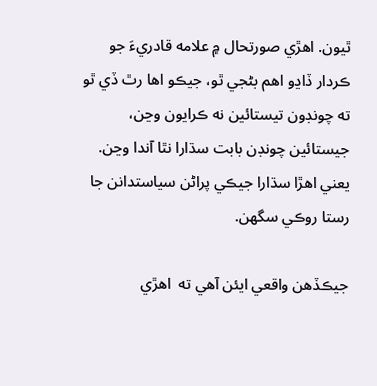ٿيون. اهڙي صورتحال ۾ علامه قادريءَ جو ڪردار ڏاڍو اهم بڻجي ٿو، جيڪو اها رٿ ڏي ٿو ته چونڊون تيستائين نه ڪرايون وڃن، جيستائين چونڊن بابت سڌارا نٿا آندا وڃن. يعني اهڙا سڌارا جيڪي پراڻن سياستدانن جا رستا روڪي سگهن.

جيڪڏهن واقعي ايئن آهي ته  اهڙي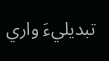تبديليءَ واري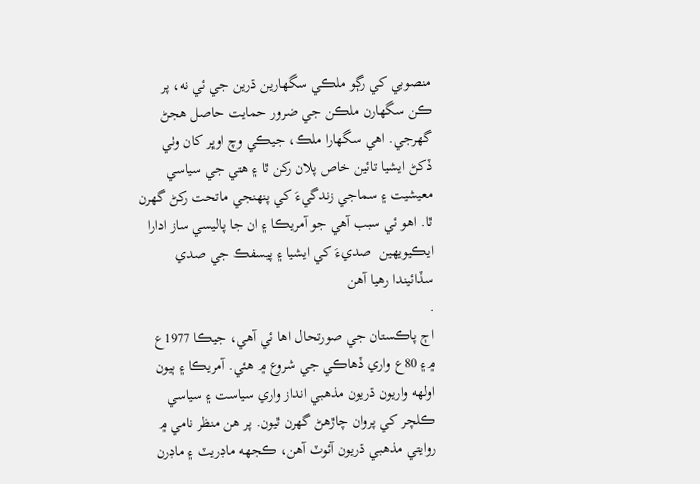منصوبي کي رڳو ملڪي سگهارين ڌرين جي ئي نه، پر ڪن سگهارن ملڪن جي ضرور حمايت حاصل هجڻ گهرجي. اهي سگهارا ملڪ، جيڪي وچ اوڀر کان وٺي ڏکڻ ايشيا تائين خاص پلان رکن ٿا ۽ هتي جي سياسي معيشيت ۽ سماجي زندگيءَ کي پنهنجي ماتحت رکڻ گهرن ٿا. اهو ئي سبب آهي جو آمريڪا ۽ ان جا پاليسي ساز ادارا ايڪيويهين  صديءَ کي ايشيا ۽ پيسفڪ جي صدي سڏائيندا رهيا آهن
.
اڄ پاڪستان جي صورتحال اها ئي آهي، جيڪا 1977ع ۾۽ 80ع واري ڏهاڪي جي شروع ۾ هئي. آمريڪا ۽ ٻيون اولهه واريون ڌريون مذهبي انداز واري سياست ۽ سياسي ڪلچر کي پروان چاڙهڻ گهرن ٿيون. پر هن منظر نامي ۾ روايتي مذهبي ڌريون آئوٽ آهن، ڪجهه ماڊريٽ ۽ ماڊرن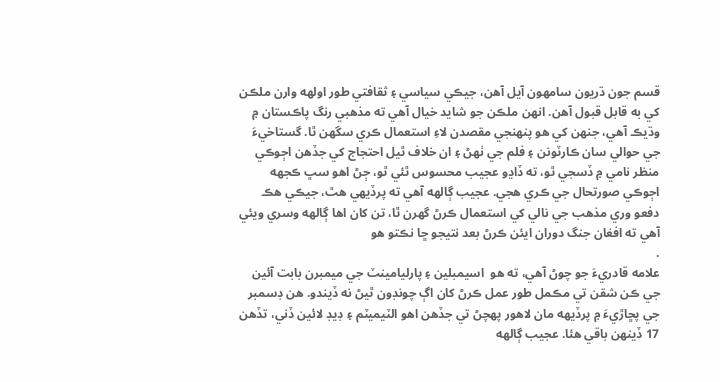قسم جون ڌريون سامهون آيل آهن، جيڪي سياسي ۽ ثقافتي طور اولهه وارن ملڪن کي به قابل قبول آهن. انهن ملڪن جو شايد خيال آهي ته مذهبي رنگ پاڪستان ۾ وڌيڪ آهي، جنهن کي هو پنهنجي مقصدن لاءِ استعمال ڪري سگهن ٿا. گستاخيءَ جي حوالي سان ڪارٽونن ۽ فلم جي ٺهڻ ۽ ان خلاف ٿيل احتجاج کي جڏهن اڄوڪي منظر نامي ۾ ڏسجي ٿو، ته ڏاڍو عجيب محسوس ٿئي ٿو، ڄڻ اهو سڀ ڪجهه اڄوڪي صورتحال جي ڪري هجي. عجيب ڳالهه آهي ته پرڏيهي هٿ، جيڪي هڪ دفعو وري مذهب جي نالي کي استعمال ڪرڻ گهرن ٿا، تن کان اها ڳالهه وسري ويئي آهي ته افغان جنگ دوران ايئن ڪرڻ بعد نتيجو ڇا نڪتو هو
.
علامه قادريءَ جو چوڻ آهي، ته هو  اسيمبلين ۽ پارليامينٽ جي ميمبرن بابت آئين جي ڪن شقن تي مڪمل طور عمل ڪرڻ کان اڳ چونڊون ٿيڻ نه ڏيندو. هن ڊسمبر جي پڇاڙيءَ ۾ پرڏيهه مان لاهور پهچڻ تي جڏهن اهو الٽيميٽم ۽ ڊيڊ لائين ڏني، تڏهن 17 ڏينهن باقي هئا. عجيب ڳالهه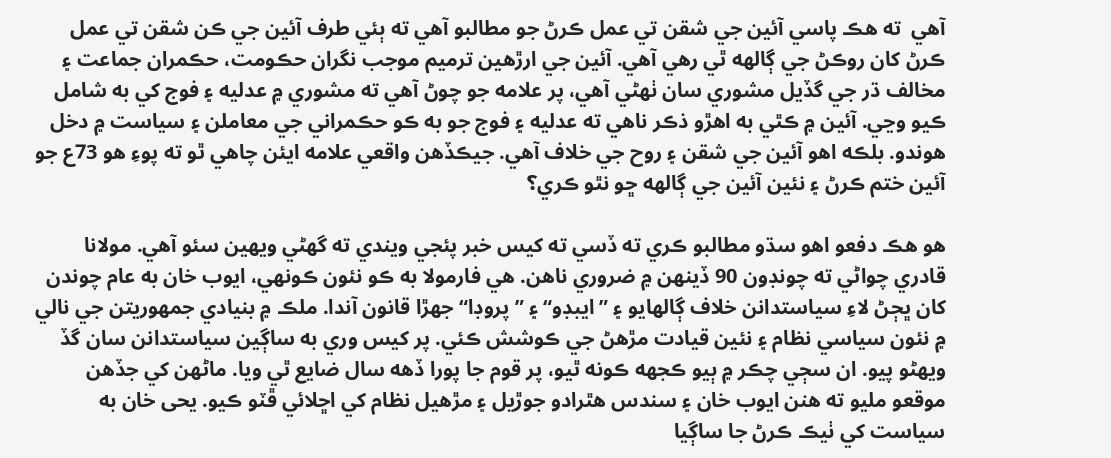آهي  ته هڪ پاسي آئين جي شقن تي عمل ڪرڻ جو مطالبو آهي ته ٻئي طرف آئين جي ڪن شقن تي عمل ڪرڻ کان روڪڻ جي ڳالهه ٿي رهي آهي. آئين جي ارڙهين ترميم موجب نگران حڪومت، حڪمران جماعت ۽ مخالف ڌر جي گڏيل مشوري سان ٺهڻي آهي، پر علامه جو چوڻ آهي ته مشوري ۾ عدليه ۽ فوج کي به شامل ڪيو وڃي. آئين ۾ ڪٿي به اهڙو ذڪر ناهي ته عدليه ۽ فوج جو به ڪو حڪمراني جي معاملن ۽ سياست ۾ دخل هوندو. بلڪه اهو آئين جي شقن ۽ روح جي خلاف آهي. جيڪڏهن واقعي علامه ايئن چاهي ٿو ته پوءِ هو 73ع جو آئين ختم ڪرڻ ۽ نئين آئين جي ڳالهه ڇو نٿو ڪري؟

هو هڪ دفعو اهو سڌو مطالبو ڪري ته ڏسي ته کيس خبر پئجي ويندي ته گهڻي ويهين سئو آهي. مولانا قادري چواڻي ته چونڊون 90 ڏينهن ۾ ضروري ناهن. هي فارمولا به ڪو نئون ڪونهي، ايوب خان به عام چوندن کان ڀڄڻ لاءِ سياستدانن خلاف ڳالهايو ۽ ”ايبڊو“ ۽ ”پروڊا“ جهڙا قانون آندا. ملڪ ۾ بنيادي جمهوريتن جي نالي ۾ نئون سياسي نظام ۽ نئين قيادت مڙهڻ جي ڪوشش ڪئي. پر کيس وري به ساڳين سياستدانن سان گڏ ويهڻو پيو. ان سڄي چڪر ۾ ٻيو ڪجهه ڪونه ٿيو، پر قوم جا پورا ڏهه سال ضايع ٿي ويا. ماڻهن کي جڏهن موقعو مليو ته هنن ايوب خان ۽ سندس هٿرادو جوڙيل ۽ مڙهيل نظام کي اڇلائي ڦٽو ڪيو. يحى خان به سياست کي ٺيڪ ڪرڻ جا ساڳيا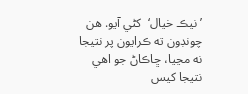’ نيڪ خيال‘  کڻي آيو. هن چونڊون ته ڪرايون پر نتيجا نه مڃيا، ڇاڪاڻ جو اهي نتيجا کيس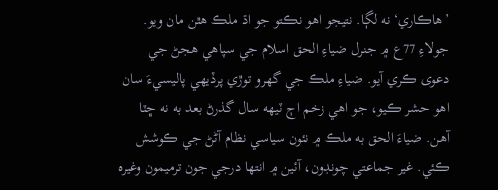’هاڪاري‘ نه لڳا. نتيجو اهو نڪتو جو اڌ ملڪ هٿن مان ويو.
جولاءِ 77ع ۾ جنرل ضياءِ الحق اسلام جي سپاهي هجڻ جي دعوى ڪري آيو. ضياءِ ملڪ جي گهرو توڙي پرڏيهي پاليسيءَ سان اهو حشر ڪيو، جو اهي زخم اڄ ٽيهه سال گذرڻ بعد به نه ڇٽا آهن. ضياءَ الحق به ملڪ ۾ نئون سياسي نظام آڻڻ جي ڪوشش ڪئي. غير جماعتي چونڊون، آئين ۾ انتها درجي جون ترميمون وغيره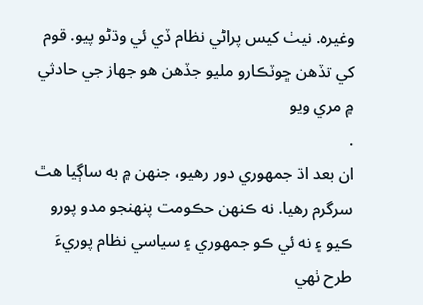وغيره. نيٺ کيس پراڻي نظام ڏي ئي وڌڻو پيو. قوم کي تڏهن ڇوٽڪارو مليو جڏهن هو جهاز جي حادثي ۾ مري ويو
.
ان بعد اڌ جمهوري دور رهيو، جنهن ۾ به ساڳيا هٿ سرگرم رهيا. نه ڪنهن حڪومت پنهنجو مدو پورو ڪيو ۽ نه ئي ڪو جمهوري ۽ سياسي نظام پوريءَ طرح ٺهي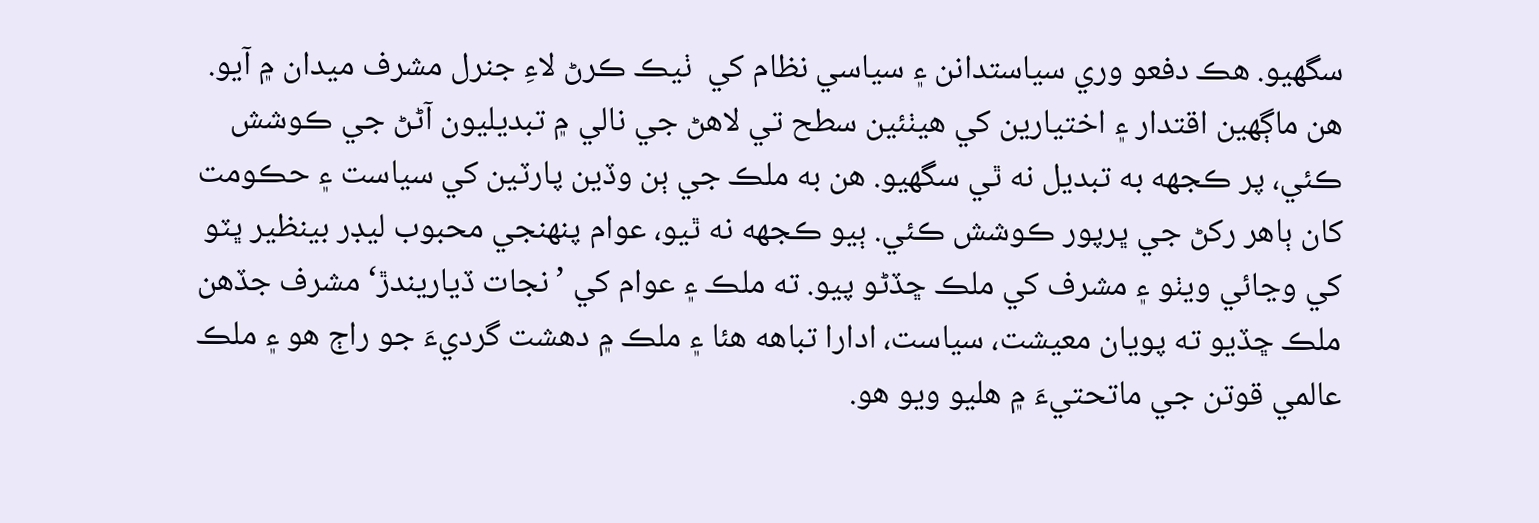سگهيو. هڪ دفعو وري سياستدانن ۽ سياسي نظام کي  ٺيڪ ڪرڻ لاءِ جنرل مشرف ميدان ۾ آيو. هن ماڳهين اقتدار ۽ اختيارين کي هيٺئين سطح تي لاهڻ جي نالي ۾ تبديليون آڻڻ جي ڪوشش ڪئي، پر ڪجهه به تبديل نه ٿي سگهيو. هن به ملڪ جي ٻن وڏين پارٽين کي سياست ۽ حڪومت کان ٻاهر رکڻ جي ڀرپور ڪوشش ڪئي. ٻيو ڪجهه نه ٿيو، عوام پنهنجي محبوب ليڊر بينظير ڀٽو کي وڃائي ويٺو ۽ مشرف کي ملڪ ڇڏڻو پيو. ته ملڪ ۽ عوام کي ’نجات ڏياريندڙ‘ مشرف جڏهن ملڪ ڇڏيو ته پويان معيشت، سياست، ادارا تباهه هئا ۽ ملڪ ۾ دهشت گرديءَ جو راڄ هو ۽ ملڪ عالمي قوتن جي ماتحتيءَ ۾ هليو ويو هو.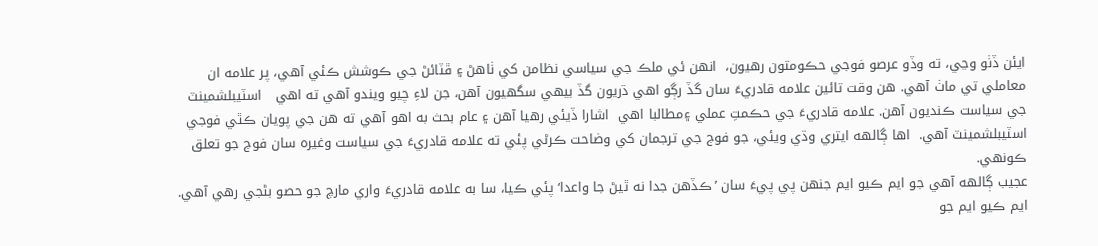ايئن ڏٺو وڃي، ته وڏو عرصو فوجي حڪومتون رهيون،  انهن ئي ملڪ جي سياسي نظامن کي ٺاهڻ ۽ ڦٽائڻ جي ڪوشش ڪئي آهي، پر علامه ان معاملي تي ماٺ آهي. هن وقت تائين علامه قادريءَ سان گڏ رڳو اهي ڌريون گڏ بيهي سگهيون آهن، جن لاءِ چيو ويندو آهي ته اهي   اسٽيبلشمينٽ  جي سياست ڪنديون آهن. علامه قادريءَ جي حڪمتِ عملي ۽مطالبا اهي  اشارا ڏيئي رهيا آهن ۽ عام بحث به اهو آهي ته هن جي پويان ڪٿي فوجي اسٽيبلشمينٽ آهي.  اها ڳالهه ايتري وڌي ويئي، جو فوج جي ترجمان کي وضاحت ڪرڻي پئي ته علامه قادريءَ جي سياست وغيره سان فوج جو تعلق ڪونهي.
عجيب ڳالهه آهي جو ايم ڪيو ايم جنهن پي پيءَ سان ’ڪڏهن جدا نه ٿيڻ جا واعدا‘ پئي ڪيا، سا به علامه قادريءَ واري مارچ جو حصو بڻجي رهي آهي. ايم ڪيو ايم جو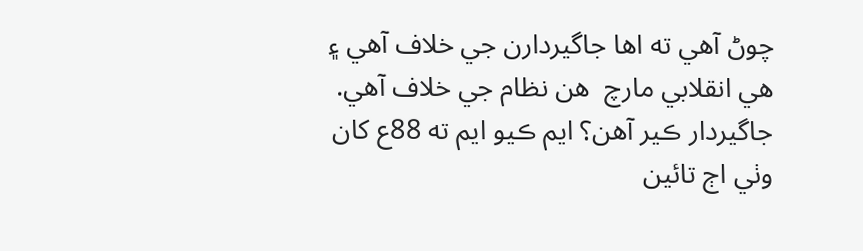چوڻ آهي ته اها جاگيردارن جي خلاف آهي ۽ هي انقلابي مارچ  هن نظام جي خلاف آهي. جاگيردار ڪير آهن؟ ايم ڪيو ايم ته 88ع کان وٺي اڄ تائين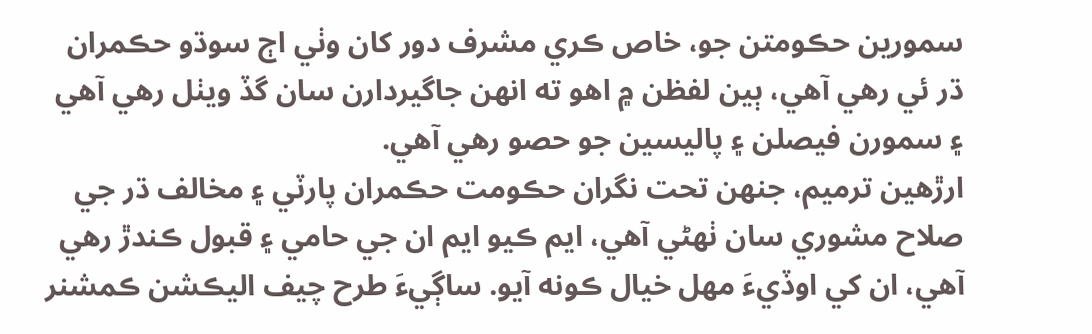سمورين حڪومتن جو، خاص ڪري مشرف دور کان وٺي اڄ سوڌو حڪمران ڌر ئي رهي آهي، ٻين لفظن ۾ اهو ته انهن جاگيردارن سان گڏ ويٺل رهي آهي ۽ سمورن فيصلن ۽ پاليسين جو حصو رهي آهي.
ارڙهين ترميم، جنهن تحت نگران حڪومت حڪمران پارٽي ۽ مخالف ڌر جي صلاح مشوري سان ٺهڻي آهي، ايم ڪيو ايم ان جي حامي ۽ قبول ڪندڙ رهي آهي، ان کي اوڏيءَ مهل خيال ڪونه آيو. ساڳيءَ طرح چيف اليڪشن ڪمشنر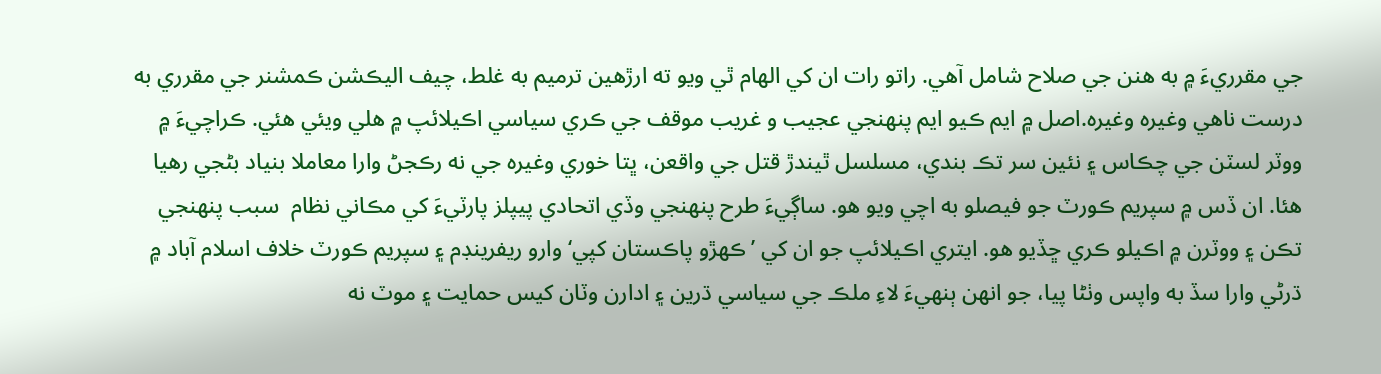جي مقرريءَ ۾ به هنن جي صلاح شامل آهي. راتو رات ان کي الهام ٿي ويو ته ارڙهين ترميم به غلط، چيف اليڪشن ڪمشنر جي مقرري به درست ناهي وغيره وغيره.اصل ۾ ايم ڪيو ايم پنهنجي عجيب و غريب موقف جي ڪري سياسي اڪيلائپ ۾ هلي ويئي هئي. ڪراچيءَ ۾ ووٽر لسٽن جي چڪاس ۽ نئين سر تڪ بندي، مسلسل ٿيندڙ قتل جي واقعن، ڀتا خوري وغيره جي نه رڪجڻ وارا معاملا بنياد بڻجي رهيا هئا. ان ڏس ۾ سپريم ڪورٽ جو فيصلو به اچي ويو هو. ساڳيءَ طرح پنهنجي وڏي اتحادي پيپلز پارٽيءَ کي مڪاني نظام  سبب پنهنجي تڪن ۽ ووٽرن ۾ اڪيلو ڪري ڇڏيو هو. ايتري اڪيلائپ جو ان کي ’ڪهڙو پاڪستان کپي‘ وارو ريفرينڊم ۽ سپريم ڪورٽ خلاف اسلام آباد ۾ ڌرڻي وارا سڏ به واپس وٺڻا پيا، جو انهن ٻنهيءَ لاءِ ملڪ جي سياسي ڌرين ۽ ادارن وٽان کيس حمايت ۽ موٽ نه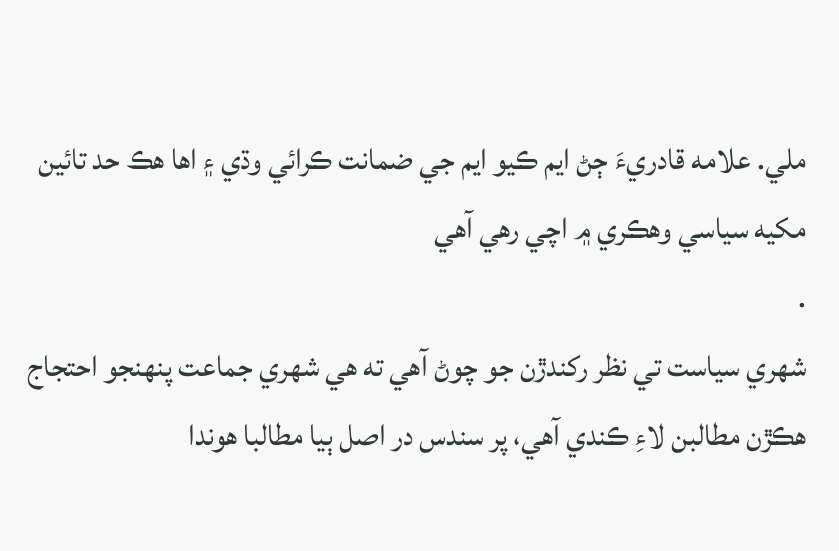ملي. علامه قادريءَ ڄڻ ايم ڪيو ايم جي ضمانت ڪرائي وڌي ۽ اها هڪ حد تائين مکيه سياسي وهڪري ۾ اچي رهي آهي
.
شهري سياست تي نظر رکندڙن جو چوڻ آهي ته هي شهري جماعت پنهنجو احتجاج هڪڙن مطالبن لاءِ ڪندي آهي، پر سندس در اصل ٻيا مطالبا هوندا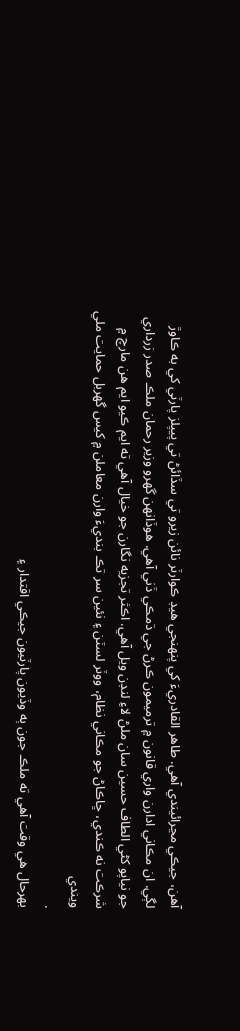آهن، جيڪي مڃرائيندي آهي. طاهر القادريءَ کي پنهنجي هيڊ ڪوارٽر نائن زيرو تي سڏائڻ تي پيپلز پارٽي کي به ڪاوڙ لڳي. ان مڪاني ادارن واري قانون ۾ ترميمون ڪرڻ جي ڌمڪي ڏني آهي. هوڏانهن گهرو وزير رحمان ملڪ صدر زرداري جو نياپو کڻي الطاف حسين سان ملڻ لاءِ لنڊن ويل آهي. اڪثر تجزيه نگارن جو خيال آهي ته ايم ڪيو ايم هن مارچ ۾ شرڪت نه ڪندي، ڇاڪاڻ جو مڪاني نظام، ووٽر لسٽن ۽ نئين سر تڪ بنديءَ وارن معاملن ۾ کيس گهربل حمايت ملي ويندي
.
بهرحال هي وقت آهي ته ملڪ جون ٻه وڏيون پارٽيون جيڪي اقتدار ۽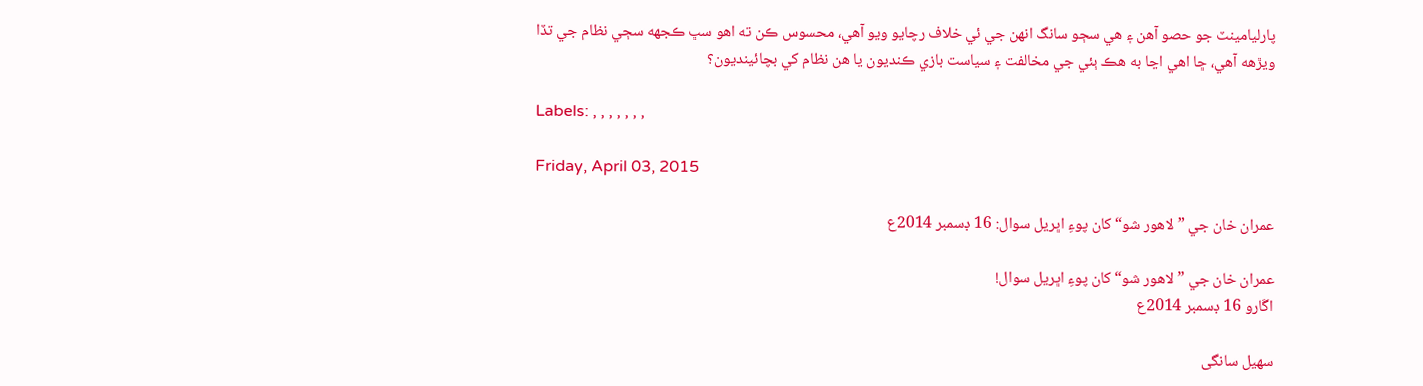پارليامينٽ جو حصو آهن ۽ هي سڄو سانگ انهن جي ئي خلاف رچايو ويو آهي، محسوس ڪن ته اهو سڀ ڪجهه سڄي نظام جي تڏا ويڙهه آهي، ڇا اهي اڃا به هڪ ٻئي جي مخالفت ۽ سياست بازي ڪنديون يا هن نظام کي بچائينديون؟

Labels: , , , , , , ,

Friday, April 03, 2015

عمران خان جي ”لاهور شو“ کان پوءِ اڀريل سوال: 16 ڊسمبر 2014ع

عمران خان جي ”لاهور شو“ کان پوءِ اڀريل سوال!
اڱارو 16 ڊسمبر 2014ع

سھیل سانگی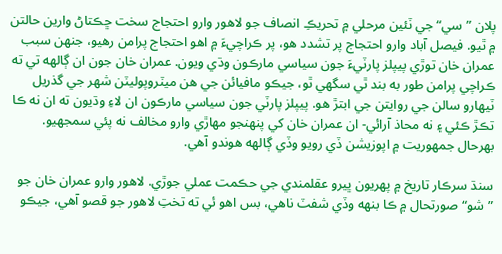پلان ”سي“ جي ٽئين مرحلي ۾ تحريڪِ انصاف جو لاهور وارو احتجاج سخت ڇڪتاڻ وارين حالتن ۾ ٿيو. فيصل آباد وارو احتجاج پر تشدد هو، پر ڪراچيءَ ۾ اهو احتجاج پرامن رهيو، جنهن سبب عمران خان توڙي پيپلز پارٽيءَ جون سياسي مارڪون وڌي ويون. عمران خان جون ان ڳالهه تي ته ڪراچي پرامن طور به بند ٿي سگهي ٿو، جيڪو مافيائن جي هن ميٽروپوليٽن شهر جي گذريل ٽيهارو سالن جي روايتن جي ابتڙ هو. پيپلز پارٽي جون سياسي مارڪون ان لاءِ وڌيون ته ان نه ڪا تڪڙ ڪئي ۽ نه محاذ آرائي- ان عمران خان کي پنهنجو مهاڙي وارو مخالف نه پئي سمجهيو. بهرحال جمهوريت ۾ اپوزيشن ڏي رويو وڏي ڳالهه هوندو آهي.

سنڌ سرڪار تاريخ ۾ پهريون ڀيرو عقلمندي جي حڪمت عملي جوڙي. لاهور وارو عمران خان جو ”شو“ صورتحال ۾ ڪا بنهه وڏي شفٽ ناهي، بس اهو ئي ته تختِ لاهور جو قصو آهي، جيڪو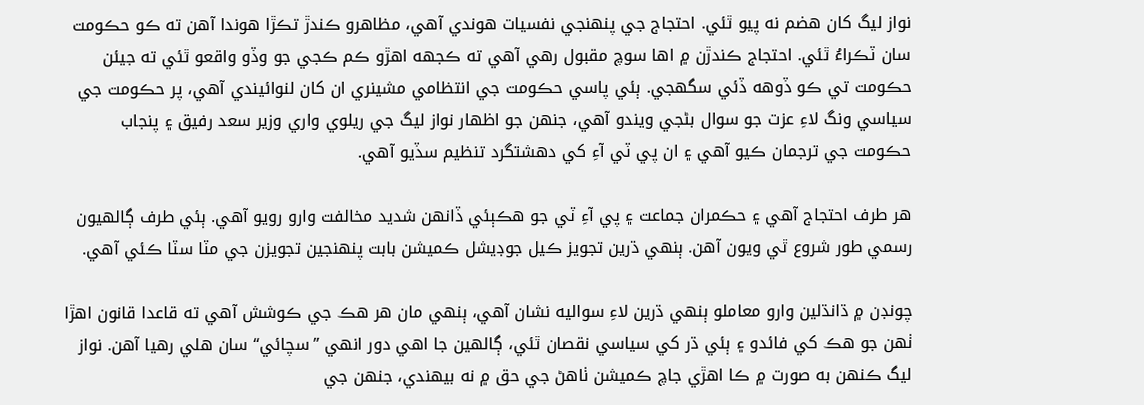نواز ليگ کان هضم نه پيو ٿئي. احتجاج جي پنهنجي نفسيات هوندي آهي، مظاهرو ڪندڙ تڪڙا هوندا آهن ته ڪو حڪومت سان ٽڪراءُ ٿئي. احتجاج ڪندڙن ۾ اها سوچ مقبول رهي آهي ته ڪجهه اهڙو ڪم ڪجي جو وڏو واقعو ٿئي ته جيئن حڪومت تي ڪو ڏوهه ڏئي سگهجي. ٻئي پاسي حڪومت جي انتظامي مشينري ان کان لنوائيندي آهي، پر حڪومت جي سياسي ونگ لاءِ عزت جو سوال بڻجي ويندو آهي، جنهن جو اظهار نواز ليگ جي ريلوي واري وزير سعد رفيق ۽ پنجاب حڪومت جي ترجمان ڪيو آهي ۽ ان پي ٽي آءِ کي دهشتگرد تنظيم سڏيو آهي.

هر طرف احتجاج آهي ۽ حڪمران جماعت ۽ پي آءِ ٽي جو هڪٻئي ڏانهن شديد مخالفت وارو رويو آهي. ٻئي طرف ڳالهيون رسمي طور شروع ٿي ويون آهن. ٻنهي ڌرين تجويز ڪيل جوڊيشل ڪميشن بابت پنهنجين تجويزن جي مٽا سٽا ڪئي آهي.

چونڊن ۾ ڌانڌلين وارو معاملو ٻنهي ڌرين لاءِ سواليه نشان آهي، ٻنهي مان هر هڪ جي ڪوشش آهي ته قاعدا قانون اهڙا ٺهن جو هڪ کي فائدو ۽ ٻئي ڌر کي سياسي نقصان ٿئي، ڳالهين جا اهي دور انهي ”سچائي“ سان هلي رهيا آهن. نواز ليگ ڪنهن به صورت ۾ ڪا اهڙي جاچ ڪميشن ٺاهڻ جي حق ۾ نه بيهندي، جنهن جي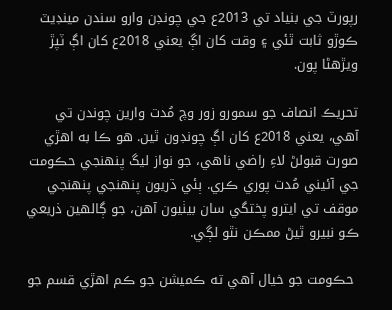رپورٽ جي بنياد تي 2013ع جي چونڊن وارو سندن مينڊيٽ ڪوڙو ثابت ٿئي ۽ وقت کان اڳ يعني 2018ع کان اڳ ٽپڙ ويڙهڻا پون.

تحريڪ انصاف جو سمورو زور وچ مُدت وارين چوندن تي آهي، يعني 2018ع کان اڳ چونڊون ٿين. هو ڪا به اهڙي صورت قبولڻ لاءِ راضي ناهي، جو نواز ليگ پنهنجي حڪومت جي آئيني مُدت پوري ڪري. ٻئي ڌريون پنهنجي پنهنجي موقف تي ايترو پختگي سان بيٺيون آهن، جو ڳالهين ذريعي ڪو نبيرو ٿيڻ ممڪن نٿو لڳي.

 حڪومت جو خيال آهي ته ڪميشن جو ڪم اهڙي قسم جو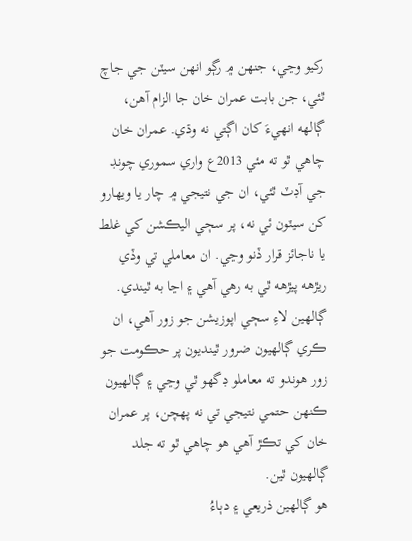رکيو وڃي، جنهن ۾ رڳو انهن سيٽن جي جاچ ٿئي، جن بابت عمران خان جا الزام آهن، ڳالهه انهيءَ کان اڳتي نه وڌي. عمران خان چاهي ٿو ته مئي 2013ع واري سموري چونڊ جي آڊٽ ٿئي، ان جي نتيجي ۾ چار يا ويهارو کن سيٽون ئي نه، پر سڄي اليڪشن کي غلط يا ناجائز قرار ڏنو وڃي. ان معاملي تي وڏي ريڙهه پيڙهه ٿي به رهي آهي ۽ اڃا به ٿيندي. ڳالهين لاءِ سڄي اپوزيشن جو زور آهي، ان ڪري ڳالهيون ضرور ٿينديون پر حڪومت جو زور هوندو ته معاملو ڊگهو ٿي وڃي ۽ ڳالهيون ڪنهن حتمي نتيجي تي نه پهچن، پر عمران خان کي تڪڙ آهي هو چاهي ٿو ته جلد ڳالهيون ٿين.
هو ڳالهين ذريعي ۽ دٻاءُ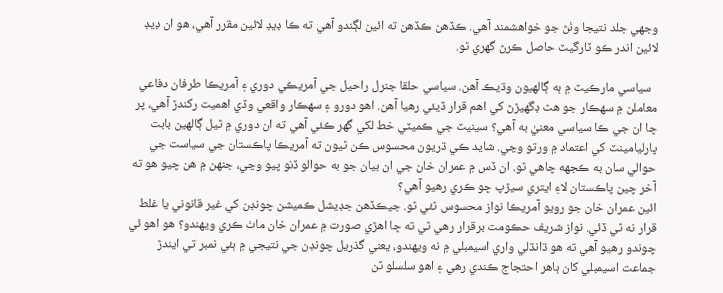وجهي جلد نتيجا وٺڻ جو خواهشمند آهي. ڪڏهن ڪڏهن ته ائين لڳندو آهي ته ڪا ڊيڊ لائين مقرر آهي، هو ان ڊيڊ لائين اندر ڪو ٽارگيٽ حاصل ڪرڻ گهري ٿو.

  سياسي مارڪيٽ ۾ ٻه ڳالهيون وڌيڪ آهن. سياسي حلقا جنرل راحيل جي آمريڪي دوري ۽ آمريڪا طرفان دفاعي معاملن ۾ سهڪار جو هٿ ڊگهيڙڻ کي اهم قرار ڏيئي رهيا آهن. اهو دورو ۽ سهڪار واقعي وڏي اهميت رکندڙ آهي، پر ڇا ان جي ڪا سياسي معنيٰ به آهي؟ سينيٽ جي ڪميٽي خط لکي گهر ڪئي آهي ته ان دوري ۾ ٿيل ڳالهين بابت پارليامينٽ کي اعتماد ۾ ورتو وڃي. شايد ڪي ڌريون محسوس ڪن ٿيون ته آمريڪا پاڪستان جي سياست جي حوالي سان به ڪجهه چاهي ٿو. ان ڏس ۾ عمران خان جي ان بيان جو به حوالو ڏنو پيو وڃي، جنهن ۾ هن چيو هو ته آخر چين پاڪستان لاءِ ايتري سيڙپ ڇو ڪري رهيو آهي؟
ائين عمران خان جو رويو آمريڪا نواز محسوس ٿئي ٿو. جيڪڏهن جڊيشل ڪميشن چونڊن کي غير قانوني يا غلط قرار نه ٿي ڏئي. نواز شريف حڪومت برقرار رهي ٿي ته ڇا اهڙي صورت ۾ عمران خان ماٺ ڪري ويهندو؟ هو اهو ئي چوندو رهيو آهي ته هو ڌانڌلي واري اسيمبلي ۾ نه ويهندو، يعني گذريل چونڊن جي نتيجي ۾ ٻئي نمبر تي ايندڙ جماعت اسيمبلي کان ٻاهر احتجاج ڪندي رهي ۽ اهو سلسلو ٽن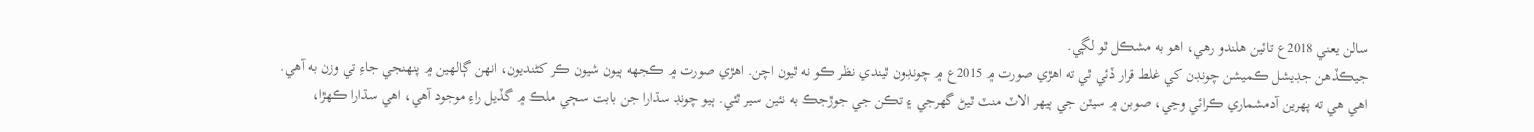سالن يعني 2018ع تائين هلندو رهي، اهو به مشڪل ٿو لڳي.
جيڪڏهن جڊيشل ڪميشن چونڊن کي غلط قرار ڏئي ٿي ته اهڙي صورت ۾ 2015ع ۾ چونڊون ٿيندي نظر ڪو نه ٿيون اچن. اهڙي صورت ۾ ڪجهه ٻيون شيون ڪر کڻنديون، انهن ڳالهين ۾ پنهنجي جاءِ تي وزن به آهي. اهي هي ته پهرين آدمشماري ڪرائي وڃي، صوبن ۾ سيٽن جي ٻيهر الاٽ منٽ ٿيڻ گهرجي ۽ تڪن جي جوڙجڪ به نئين سير ٿئي. ٻيو چونڊ سڌارا جن بابت سڄي ملڪ ۾ گڏيل راءِ موجود آهي، اهي سڌارا ڪهڙا،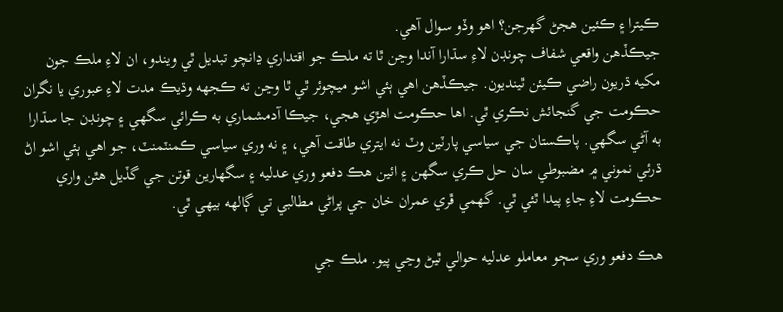ڪيترا ۽ ڪئين هجڻ گهرجن؟ اهو وڏو سوال آهي.
جيڪڏهن واقعي شفاف چونڊن لاءِ سڌارا آندا وڃن ٿا ته ملڪ جو اقتداري ڍانچو تبديل ٿي ويندو، ان لاءِ ملڪ جون مکيه ڌريون راضي ڪيئن ٿينديون. جيڪڏهن اهي ٻئي اشو ميچوئر ٿي ٿا وڃن ته ڪجهه وڌيڪ مدت لاءِ عبوري يا نگران حڪومت جي گنجائش نڪري ٿي. اها حڪومت اهڙي هجي، جيڪا آدمشماري به ڪرائي سگهي ۽ چونڊن جا سڌارا به آڻي سگهي. پاڪستان جي سياسي پارٽين وٽ نه ايتري طاقت آهي، ۽ نه وري سياسي ڪمنٽمنٽ، جو اهي ٻئي اشو اڻ ڌرئي نموني ۾ مضبوطي سان حل ڪري سگهن ۽ ائين هڪ دفعو وري عدليه ۽ سگهارين قوتن جي گڏيل هٿن واري حڪومت لاءِ جاءِ پيدا ٿئي ٿي. گهمي ڦري عمران خان جي پراڻي مطالبي تي ڳالهه بيهي ٿي.

هڪ دفعو وري سڄو معاملو عدليه حوالي ٿيڻ وڃي پيو. ملڪ جي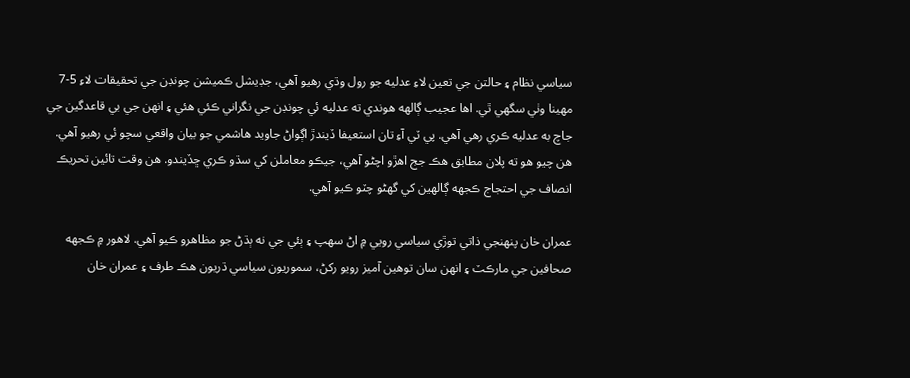سياسي نظام ۽ حالتن جي تعين لاءِ عدليه جو رول وڌي رهيو آهي، جڊيشل ڪميشن چونڊن جي تحقيقات لاءِ 5-7 مهينا وٺي سگهي ٿي. اها عجيب ڳالهه هوندي ته عدليه ئي چونڊن جي نگراني ڪئي هئي ۽ انهن جي بي قاعدگين جي جاچ به عدليه ڪري رهي آهي. پي ٽي آءِ تان استعيفا ڏيندڙ اڳواڻ جاويد هاشمي جو بيان واقعي سچو ئي رهيو آهي. هن چيو هو ته پلان مطابق هڪ جج اهڙو اچڻو آهي، جيڪو معاملن کي سڌو ڪري ڇڏيندو. هن وقت تائين تحريڪ انصاف جي احتجاج ڪجهه ڳالهين کي گهڻو چٽو ڪيو آهي.

عمران خان پنهنجي ذاتي توڙي سياسي رويي ۾ اڻ سهپ ۽ ٻئي جي نه ٻڌڻ جو مظاهرو ڪيو آهي. لاهور ۾ ڪجهه صحافين جي مارڪٽ ۽ انهن سان توهين آميز رويو رکڻ، سموريون سياسي ڌريون هڪ طرف ۽ عمران خان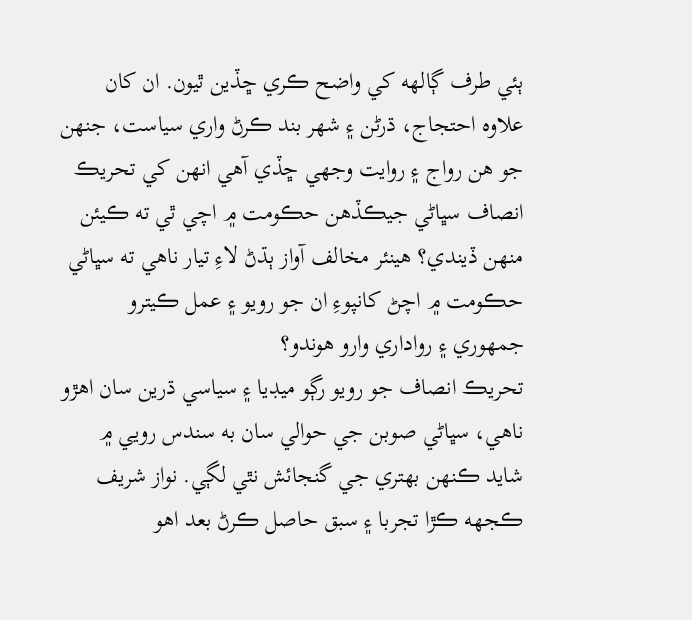ٻئي طرف ڳالهه کي واضح ڪري ڇڏين ٿيون. ان کان علاوه احتجاج، ڌرڻن ۽ شهر بند ڪرڻ واري سياست، جنهن جو هن رواج ۽ روايت وجهي ڇڏي آهي انهن کي تحريڪ انصاف سڀاڻي جيڪڏهن حڪومت ۾ اچي ٿي ته ڪيئن منهن ڏيندي؟ هينئر مخالف آواز ٻڌڻ لاءِ تيار ناهي ته سڀاڻي حڪومت ۾ اچڻ کانپوءِ ان جو رويو ۽ عمل ڪيترو جمهوري ۽ رواداري وارو هوندو؟
تحريڪ انصاف جو رويو رڳو ميڊيا ۽ سياسي ڌرين سان اهڙو ناهي، سڀاڻي صوبن جي حوالي سان به سندس رويي ۾ شايد ڪنهن بهتري جي گنجائش نٿي لڳي. نواز شريف ڪجهه ڪڙا تجربا ۽ سبق حاصل ڪرڻ بعد اهو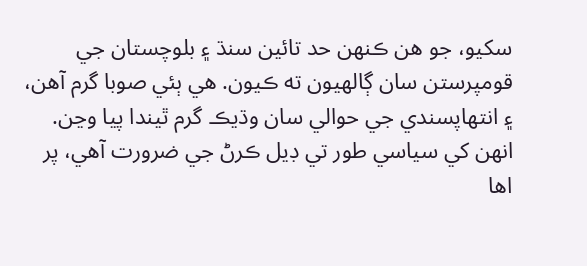سکيو، جو هن ڪنهن حد تائين سنڌ ۽ بلوچستان جي قومپرستن سان ڳالهيون ته ڪيون. هي ٻئي صوبا گرم آهن، ۽ انتهاپسندي جي حوالي سان وڌيڪ گرم ٿيندا پيا وڃن. انهن کي سياسي طور تي ڊيل ڪرڻ جي ضرورت آهي، پر اها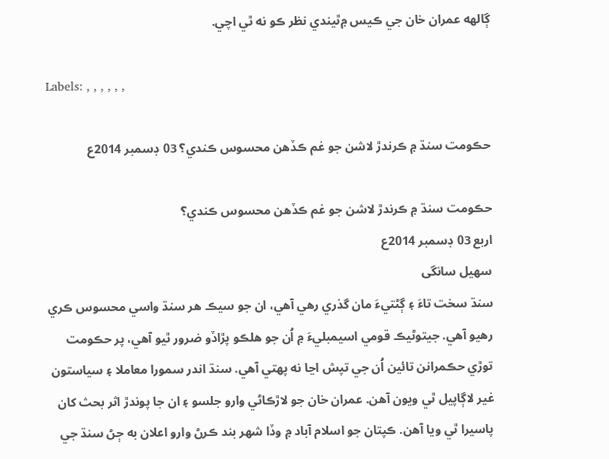ڳالهه عمران خان جي ڪيس ۾ٿيندي نظر ڪو نه ٿي اچي.

Labels: , , , , , ,

حڪومت سنڌ ۾ ڪرندڙ لاشن جو غم ڪڏهن محسوس ڪندي؟ 03 ڊسمبر 2014ع

حڪومت سنڌ ۾ ڪرندڙ لاشن جو غم ڪڏهن محسوس ڪندي؟
اربع 03 ڊسمبر 2014ع
سھیل سانگی
سنڌ سخت تاءَ ۽ ڳڻتيءَ مان گذري رهي آهي، ان جو سيڪ هر سنڌ واسي محسوس ڪري رهيو آهي. جيتوڻيڪ قومي اسيمبليءَ ۾ اُن جو هلڪو پڙاڏو ضرور ٿيو آهي، پر حڪومت توڙي حڪمرانن تائين اُن جي تپش اڃا نه پهتي آهي. سنڌ اندر سمورا معاملا ۽ سياستون غير لاڳاپيل ٿي ويون آهن. عمران خان جو لاڙڪاڻي وارو جلسو ۽ ان جا پوندڙ اثر بحث کان پاسيرا ٿي ويا آهن. ڪپتان جو اسلام آباد ۾ وڏا شهر بند ڪرڻ وارو اعلان به ڄڻ سنڌ جي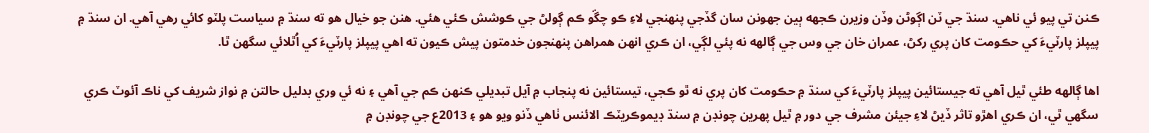ڪنن تي پيو ئي ناهي. سنڌ جي ٽن اڳوڻن وڏن وزيرن ڪجهه ٻين جهونن سان گڏجي پنهنجي لاءِ ڪو چڱو ڪم ڳولڻ جي ڪوشش ڪئي هئي. هنن جو خيال هو ته سنڌ ۾ سياست پلٽو کائي رهي آهي. ان سنڌ ۾ پيپلز پارٽيءَ کي حڪومت کان پري رکڻ، عمران خان جي وس جي ڳالهه نه پئي لڳي، ان ڪري انهن همراهن پنهنجون خدمتون پيش ڪيون ته اهي پيپلز پارٽيءَ کي اُٿلائي سگهن ٿا.

اها ڳالهه طئي ٿيل آهي ته جيستائين پيپلز پارٽيءَ کي سنڌ ۾ حڪومت کان پري نه ٿو ڪجي، تيستائين نه پنجاب ۾ آيل تبديلي ڪنهن ڪم جي آهي ۽ نه ئي وري بدليل حالتن ۾ نواز شريف کي ناڪ آئوٽ ڪري سگهي ٿي، ان ڪري اهڙو تاثر ڏيڻ لاءِ جيئن مشرف جي دور ۾ ٿيل پهرين چونڊن ۾ سنڌ ڊيموڪريٽڪ الائنس ٺاهي ڏنو ويو هو ۽ 2013ع جي چونڊن ۾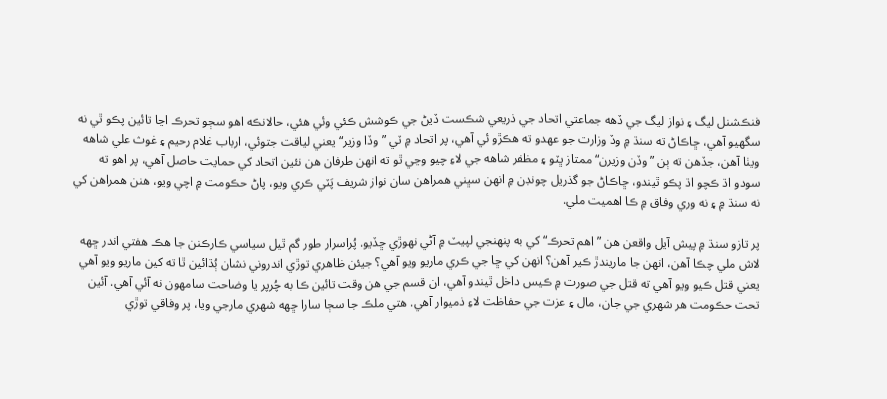فنڪشنل ليگ ۽ نواز ليگ جي ڏهه جماعتي اتحاد جي ذريعي شڪست ڏيڻ جي ڪوشش ڪئي وئي هئي، حالانڪه اهو سڄو تحرڪ اڃا تائين پڪو ٿي نه سگهيو آهي، ڇاڪاڻ ته سنڌ ۾ وڏ وزارت جو عهدو ته هڪڙو ئي آهي، پر اتحاد ۾ ٽي ”وڏا وزير“ يعني لياقت جتوئي، ارباب غلام رحيم ۽ غوث علي شاهه ويٺا آهن، جڏهن ته ٻن ”وڏن وزيرن“ ممتاز ڀٽو ۽ مظفر شاهه جي لاءِ چيو وڃي ٿو ته انهن طرفان هن نئين اتحاد کي حمايت حاصل آهي، پر اهو ته سودو اڌ ڪچو اڌ پڪو ٿيندو، ڇاڪاڻ جو گذريل چونڊن ۾ انهن سڀني همراهن سان نواز شريف پَٽي ڪري ويو، پاڻ حڪومت ۾ اچي ويو، هنن همراهن کي نه سنڌ ۾ ۽ نه وري وفاق ۾ ڪا اهميت ملي.

پر تازو سنڌ ۾ پيش آيل واقعن هن ”اهم تحرڪ“ کي به پنهنجي لپيٽ ۾ آڻي نهوڙي ڇڏيو. پُراسرار طور گم ٿيل سياسي ڪارڪنن جا هڪ هفتي اندر ڇهه لاش ملي چڪا آهن، انهن جا ماريندڙ ڪير آهن؟ انهن کي ڇا جي ڪري ماريو ويو آهي؟ جيئن ظاهري توڙي اندروني نشان ٻُڌائين ٿا ته کين ماريو ويو آهي يعني قتل ڪيو ويو آهي ته قتل جي صورت ۾ ڪيس داخل ٿيندو آهي، ان قسم جي هن وقت تائين ڪا به چُرپر يا وضاحت سامهون نه آئي آهي. آئين تحت حڪومت هر شهري جي جان، مال ۽ عزت جي حفاظت لاءِ ذميوار آهي. هتي ملڪ جا سڄا سارا ڇهه شهري مارجي ويا، پر وفاقي توڙي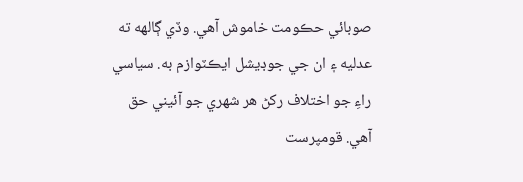صوبائي حڪومت خاموش آهي. وڏي ڳالهه ته عدليه ۽ ان جي جوڊيشل ايڪٽوازم به. سياسي راءِ جو اختلاف رکڻ هر شهري جو آئيني حق آهي. قومپرست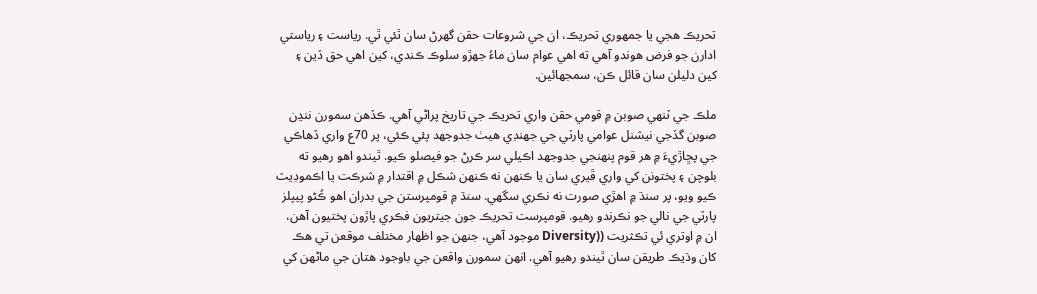تحريڪ هجي يا جمهوري تحريڪ، ان جي شروعات حقن گهرڻ سان ٿئي ٿي. رياست ۽ رياستي ادارن جو فرض هوندو آهي ته اهي عوام سان ماءُ جهڙو سلوڪ ڪندي، کين اهي حق ڏين ۽ کين دليلن سان قائل ڪن، سمجهائين.

ملڪ جي ٽنهي صوبن ۾ قومي حقن واري تحريڪ جي تاريخ پراڻي آهي. ڪڏهن سمورن ننڍن صوبن گڏجي نيشنل عوامي پارٽي جي جهنڊي هيٺ جدوجهد پئي ڪئي، پر 70ع واري ڏهاڪي جي پڇاڙيءَ ۾ هر قوم پنهنجي جدوجهد اڪيلي سر ڪرڻ جو فيصلو ڪيو. ٿيندو اهو رهيو ته بلوچن ۽ پختونن کي واري ڦيري سان يا ڪنهن نه ڪنهن شڪل ۾ اقتدار ۾ شرڪت يا اڪموڊيٽ ڪيو ويو، پر سنڌ ۾ اهڙي صورت نه نڪري سگهي. سنڌ ۾ قومپرستن جي بدران اهو ڪُڻو پيپلز پارٽي جي نالي جو نڪرندو رهيو. قومپرست تحريڪ جون جيتريون فڪري پاڙون پختيون آهن، ان ۾ اوتري ئي تڪثريت ((Diversity موجود آهي، جنهن جو اظهار مختلف موقعن تي هڪ کان وڌيڪ طريقن سان ٿيندو رهيو آهي. انهن سمورن واقعن جي باوجود هتان جي ماڻهن کي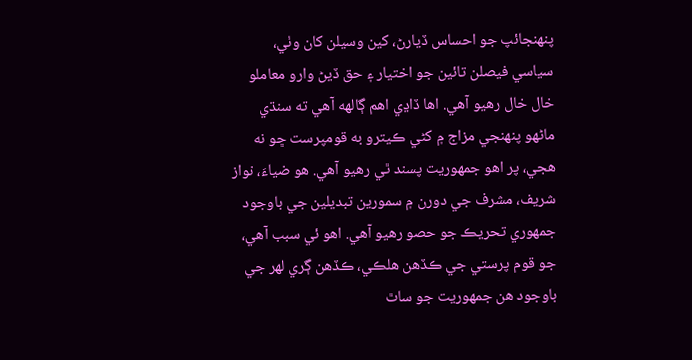پنهنجائپ جو احساس ڏيارڻ، کين وسيلن کان وٺي، سياسي فيصلن تائين جو اختيار ۽ حق ڏيڻ وارو معاملو خال خال رهيو آهي. اها ڏاڍي اهم ڳالهه آهي ته سنڌي ماڻهو پنهنجي مزاج ۾ کڻي ڪيترو به قومپرست ڇو نه هجي، پر اهو جمهوريت پسند ٿي رهيو آهي. هو ضياءَ، نواز شريف، مشرف جي دورن ۾ سمورين تبديلين جي باوجود جمهوري تحريڪ جو حصو رهيو آهي. اهو ئي سبب آهي، جو قوم پرستي جي ڪڏهن هلڪي، ڪڏهن ڳري لهر جي باوجود هن جمهوريت جو ساٿ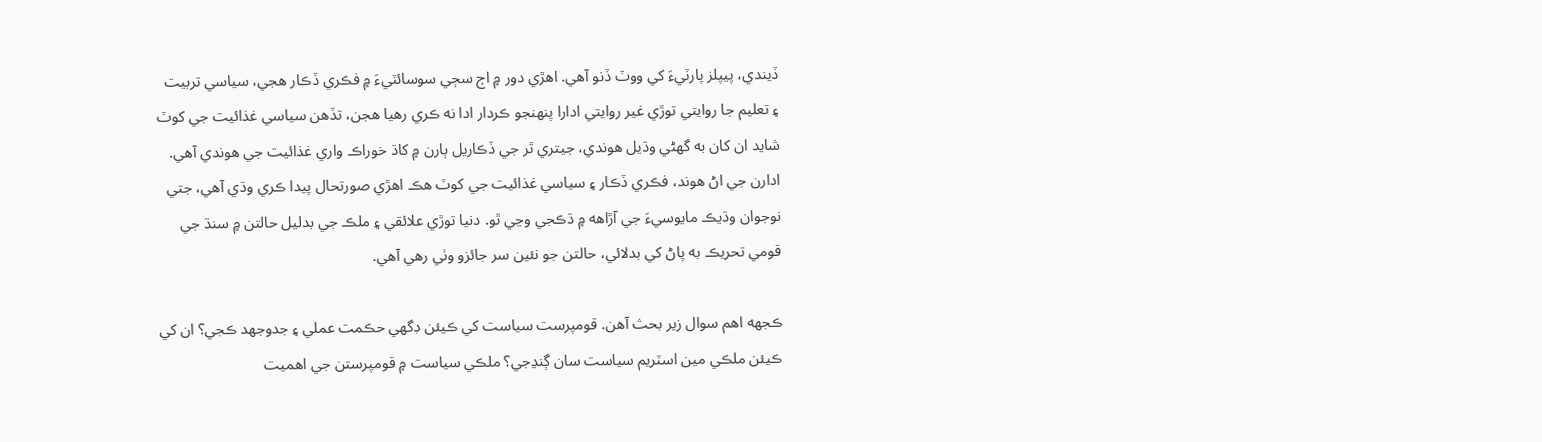ڏيندي، پيپلز پارٽيءَ کي ووٽ ڏنو آهي. اهڙي دور ۾ اڄ سڄي سوسائٽيءَ ۾ فڪري ڏڪار هجي، سياسي تربيت ۽ تعليم جا روايتي توڙي غير روايتي ادارا پنهنجو ڪردار ادا نه ڪري رهيا هجن، تڏهن سياسي غذائيت جي کوٽ شايد ان کان به گهڻي وڌيل هوندي، جيتري ٿر جي ڏڪاريل ٻارن ۾ کاڌ خوراڪ واري غذائيت جي هوندي آهي. ادارن جي اڻ هوند، فڪري ڏڪار ۽ سياسي غذائيت جي کوٽ هڪ اهڙي صورتحال پيدا ڪري وڌي آهي، جتي نوجوان وڌيڪ مايوسيءَ جي آڙاهه ۾ ڌڪجي وڃي ٿو. دنيا توڙي علائقي ۽ ملڪ جي بدليل حالتن ۾ سنڌ جي قومي تحريڪ به پاڻ کي بدلائي، حالتن جو نئين سر جائزو وٺي رهي آهي.

ڪجهه اهم سوال زير بحث آهن. قومپرست سياست کي ڪيئن ڊگهي حڪمت عملي ۽ جدوجهد ڪجي؟ ان کي ڪيئن ملڪي مين اسٽريم سياست سان ڳنڍجي؟ ملڪي سياست ۾ قومپرستن جي اهميت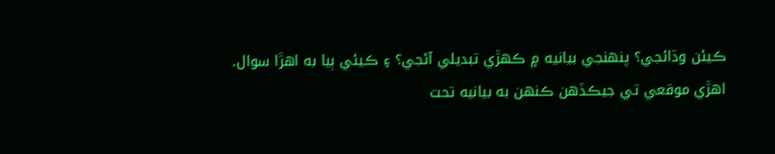ڪيئن وڌائجي؟ پنهنجي بيانيه ۾ ڪهڙي تبديلي آڻجي؟ ۽ ڪيئي ٻيا به اهڙا سوال.
اهڙي موقعي تي جيڪڏهن ڪنهن به بيانيه تحت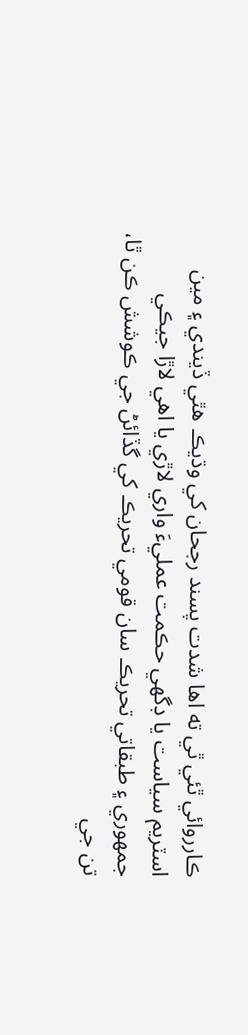ڪارروائي ٿئي ٿي ته اها شدت پسند رجحان کي وڌيڪ هٿي ڏيندي ۽ مين اسٽريم سياست يا ڊگهي حڪمت عمليءَ واري لاڙي يا اهي لاڙا جيڪي جمهوري ۽ طبقاتي تحريڪ سان قومي تحريڪ کي گڏائڻ جي ڪوشش ڪن ٿا، تن جي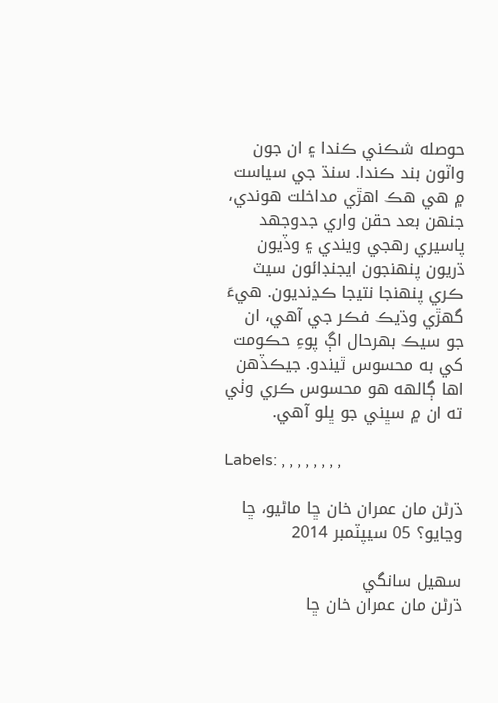حوصله شڪني ڪندا ۽ ان جون واٽون بند ڪندا. سنڌ جي سياست ۾ هي هڪ اهڙي مداخلت هوندي، جنهن بعد حقن واري جدوجهد پاسيري رهجي ويندي ۽ وڏيون ڌريون پنهنجون ايجنڊائون سيٽ ڪري پنهنجا نتيجا ڪڍنديون. هيءَ گهڙي وڌيڪ فڪر جي آهي، ان جو سيڪ بهرحال اڳ پوءِ حڪومت کي به محسوس ٿيندو. جيڪڏهن اها ڳالهه هو محسوس ڪري وٺي ته ان ۾ سڀني جو ڀلو آهي.

Labels: , , , , , , , ,

ڌرڻن مان عمران خان ڇا ماڻيو، ڇا وڃايو؟ 05 سيپٽمبر 2014

سهيل سانگي
ڌرڻن مان عمران خان ڇا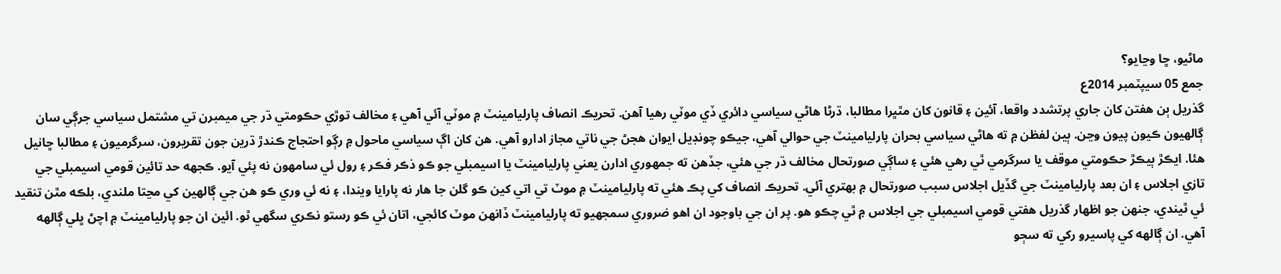ماڻيو، ڇا وڃايو؟
جمع 05 سيپٽمبر 2014ع
گذريل ٻن هفتن کان جاري پرتشدد واقعا، آئين ۽ قانون کان مٿڀرا مطالبا، ڌرڻا هاڻي سياسي دائري ڏي موٽي رهيا آهن. تحريڪ انصاف پارليامينٽ ۾ موٽي آئي آهي ۽ مخالف توڙي حڪومتي ڌر جي ميمبرن تي مشتمل سياسي جرڳي سان ڳالهيون ڪيون پيون وڃن. ٻين لفظن ۾ ته هاڻي سياسي بحران پارليامينٽ جي حوالي آهي، جيڪو چونڊيل ايوان هجڻ جي ناتي مجاز ادارو آهي. هن کان اڳ سياسي ماحول ۾ رڳو احتجاج ڪندڙ ڌرين جون تقريرون، سرگرميون ۽ مطالبا ڇانيل هئا. ايڪڙ ٻيڪڙ حڪومتي موقف يا سرگرمي ٿي رهي هئي ۽ ساڳي صورتحال مخالف ڌر جي هئي، جڏهن ته جمهوري ادارن يعني پارليامينٽ يا اسيمبلي جو ڪو ذڪر فڪر ۽ رول ئي سامهون نه پئي آيو. ڪجهه حد تائين قومي اسيمبلي جي تازي اجلاس ۽ ان بعد پارليامينٽ جي گڏيل اجلاس سبب صورتحال ۾ بهتري آئي. تحريڪ انصاف کي پڪ هئي ته پارليامينٽ ۾ موٽ تي اتي کين ڪو گلن جا هار نه پارايا ويندا، ۽ نه ئي وري ڪو هن جي ڳالهين کي مڃتا ملندي، بلڪه مٿن تنقيد ئي ٿيندي، جنهن جو اظهار گذريل هفتي قومي اسيمبلي جي اجلاس ۾ ٿي چڪو هو. پر ان جي باوجود ان اهو ضروري سمجهيو ته پارليامينٽ ڏانهن موٽ کائجي، اتان ئي ڪو رستو نڪري سگهي ٿو. ائين ان جو پارليامينٽ ۾ اچڻ ڀلي ڳالهه آهي. ان ڳالهه کي پاسيرو رکي ته سڄو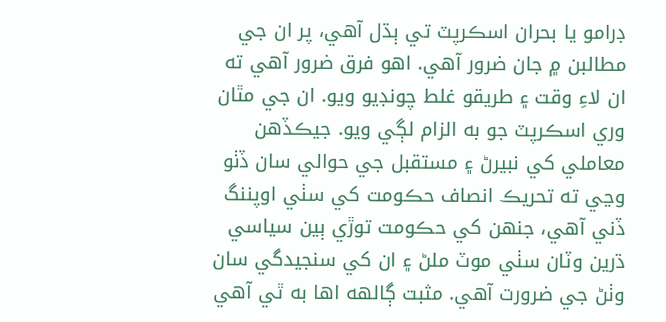ڊرامو يا بحران اسڪرپٽ تي ٻڌل آهي، پر ان جي مطالبن ۾ جان ضرور آهي. اهو فرق ضرور آهي ته ان لاءِ وقت ۽ طريقو غلط چونڊيو ويو. ان جي مٿان وري اسڪرپٽ جو به الزام لڳي ويو. جيڪڏهن معاملي کي نبيرڻ ۽ مستقبل جي حوالي سان ڏٺو وڃي ته تحريڪ انصاف حڪومت کي سٺي اوپننگ ڏني آهي، جنهن کي حڪومت توڙي ٻين سياسي ڌرين وٽان سٺي موٽ ملڻ ۽ ان کي سنجيدگي سان وٺڻ جي ضرورت آهي. مثبت ڳالهه اها به ٿي آهي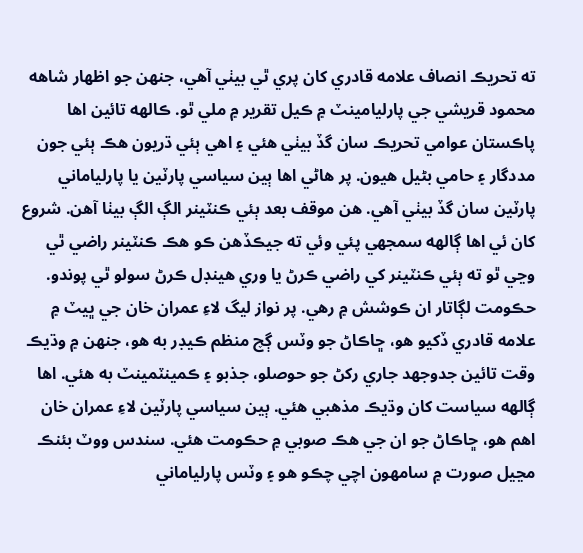ته تحريڪ انصاف علامه قادري کان پري ٿي بيٺي آهي، جنهن جو اظهار شاهه محمود قريشي جي پارليامينٽ ۾ ڪيل تقرير ۾ ملي ٿو. ڪالهه تائين اها پاڪستان عوامي تحريڪ سان گڏ بيٺي هئي ۽ اهي ٻئي ڌريون هڪ ٻئي جون مددگار ۽ حامي بڻيل هيون. پر هاڻي اها ٻين سياسي پارٽين يا پارلياماني پارٽين سان گڏ بيٺي آهي. هن موقف بعد ٻئي ڪنٽينر الڳ الڳ بيٺا آهن. شروع کان ئي اها ڳالهه سمجهي پئي وئي ته جيڪڏهن ڪو هڪ ڪنٽينر راضي ٿي وڃي ٿو ته ٻئي ڪنٽينر کي راضي ڪرڻ يا وري هينڊل ڪرڻ سولو ٿي پوندو. حڪومت لڳاتار ان ڪوشش ۾ رهي. پر نواز ليگ لاءِ عمران خان جي ڀيٽ ۾ علامه قادري ڏکيو هو، ڇاڪاڻ جو وٽس ڳچ منظم ڪيڊر به هو، جنهن ۾ وڌيڪ وقت تائين جدوجهد جاري رکڻ جو حوصلو، جذبو ۽ ڪمينٽمينٽ به هئي. اها ڳالهه سياست کان وڌيڪ مذهبي هئي. ٻين سياسي پارٽين لاءِ عمران خان اهم هو، ڇاڪاڻ جو ان جي هڪ صوبي ۾ حڪومت هئي. سندس ووٽ بئنڪ مڃيل صورت ۾ سامهون اچي چڪو هو ۽ وٽس پارلياماني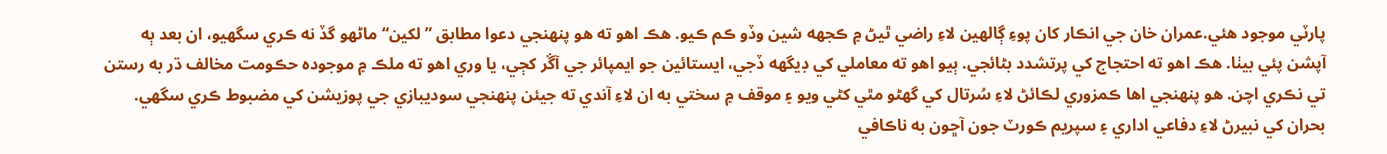پارٽي موجود هئي.عمران خان جي انڪار کان پوءِ ڳالهين لاءِ راضي ٿيڻ ۾ ڪجهه شين وڏو ڪم ڪيو. هڪ اهو ته هو پنهنجي دعوا مطابق ”لکين“ ماڻهو گڏ نه ڪري سگهيو، ان بعد ٻه آپشن پئي بيٺا. هڪ اهو ته احتجاج کي پرتشدد بڻائجي. ٻيو اهو ته معاملي کي ڊيگهه ڏجي، ايستائين جو ايمپائر جي آڱر کڄي، يا وري اهو ته ملڪ ۾ موجوده حڪومت مخالف ڌر به رستن تي نڪري اچن. هو پنهنجي اها ڪمزوري لڪائڻ لاءِ سُرتال کي گهڻو مٿي کڻي ويو ۽ موقف ۾ سختي به ان لاءِ آندي ته جيئن پنهنجي سوديبازي جي پوزيشن کي مضبوط ڪري سگهي. بحران کي نبيرڻ لاءِ دفاعي اداري ۽ سپريم ڪورٽ جون آڇون به ناڪافي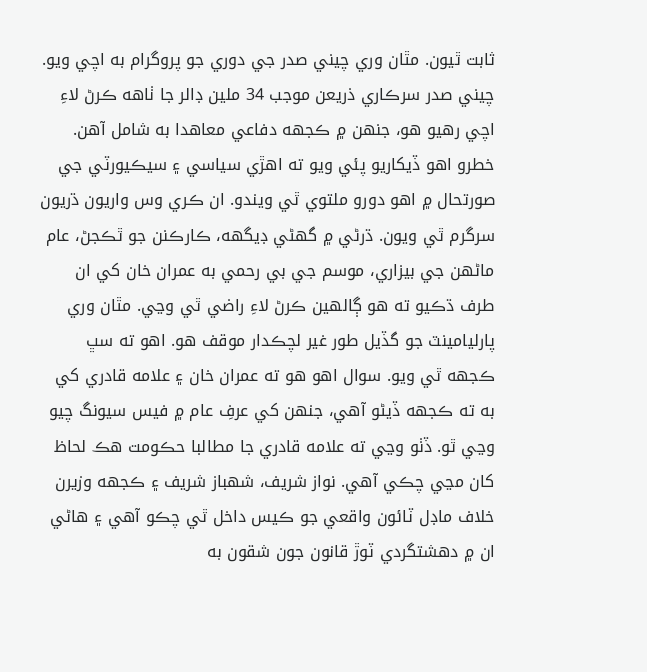ثابت ٿيون. مٿان وري چيني صدر جي دوري جو پروگرام به اچي ويو. چيني صدر سرڪاري ذريعن موجب 34 ملين ڊالر جا ٺاهه ڪرڻ لاءِ اچي رهيو هو، جنهن ۾ ڪجهه دفاعي معاهدا به شامل آهن. خطرو اهو ڏيکاريو پئي ويو ته اهڙي سياسي ۽ سيڪيورٽي جي صورتحال ۾ اهو دورو ملتوي ٿي ويندو. ان ڪري وس واريون ڌريون سرگرم ٿي ويون. ڌرڻي ۾ گهڻي ڊيگهه، ڪارڪنن جو ٿڪجڻ، عام ماڻهن جي بيزاري، موسم جي بي رحمي به عمران خان کي ان طرف ڌڪيو ته هو ڳالهين ڪرڻ لاءِ راضي ٿي وڃي. مٿان وري پارليامينٽ جو گڏيل طور غير لچڪدار موقف هو. اهو ته سڀ ڪجهه ٿي ويو. سوال اهو هو ته عمران خان ۽ علامه قادري کي به ته ڪجهه ڏيڻو آهي، جنهن کي عرفِ عام ۾ فيس سيونگ چيو وڃي ٿو. ڏٺو وڃي ته علامه قادري جا مطالبا حڪومت هڪ لحاظ کان مڃي چڪي آهي. نواز شريف، شهباز شريف ۽ ڪجهه وزيرن خلاف ماڊل ٽائون واقعي جو ڪيس داخل ٿي چڪو آهي ۽ هاڻي ان ۾ دهشتگردي ٽوڙ قانون جون شقون به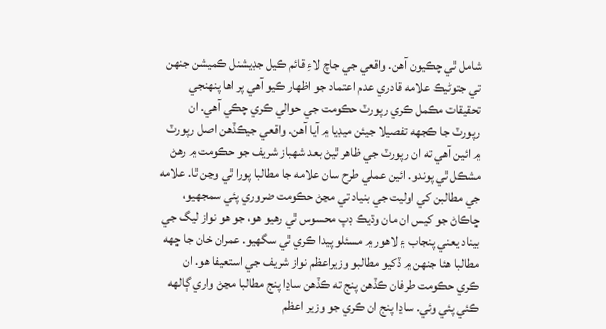شامل ٿي چڪيون آهن. واقعي جي جاچ لاءِ قائم ڪيل جڊيشنل ڪميشن جنهن تي جتوڻيڪ علامه قادري عدم اعتماد جو اظهار ڪيو آهي پر اها پنهنجي تحقيقات مڪمل ڪري رپورٽ حڪومت جي حوالي ڪري چڪي آهي. ان رپورٽ جا ڪجهه تفصيلا جيئن ميڊيا ۾ آيا آهن. واقعي جيڪڏهن اصل رپورٽ ۾ ائين آهي ته ان رپورٽ جي ظاهر ٿيڻ بعد شهباز شريف جو حڪومت ۾ رهڻ مشڪل ٿي پوندو. ائين عملي طرح سان علامه جا مطالبا پورا ٿي وڃن ٿا. علامه جي مطالبن کي اوليت جي بنياد تي مڃڻ حڪومت ضروري پئي سمجهيو، ڇاڪاڻ جو کيس ان مان وڌيڪ ڊپ محسوس ٿي رهيو هو، جو هو نواز ليگ جي بيناد يعني پنجاب ۽ لاهور ۾ مسئلو پيدا ڪري ٿي سگهيو. عمران خان جا ڇهه مطالبا هئا جنهن ۾ ڏکيو مطالبو وزيراعظم نواز شريف جي استعيفا هو. ان ڪري حڪومت طرفان ڪڏهن پنج ته ڪڏهن ساڍا پنج مطالبا مڃڻ واري ڳالهه ڪئي پئي وئي. ساڍا پنج ان ڪري جو وزير اعظم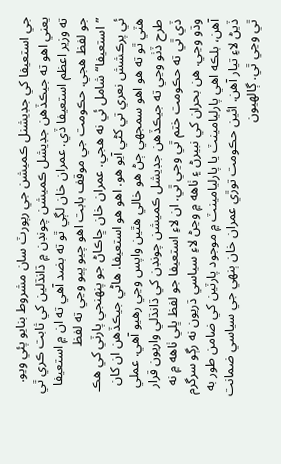جي استعيفا کي جڊيشنل ڪميشن جي رپورٽ سان مشروط بنايو پئي ويو. يعني اهو ته جيڪڏهن جڊيشل ڪميشن چونڊن ۾ ڌانڌلين کي ثابت ڪري ٿي ته وزير اعظم استعيفا ڏي. عمران خان لڳي ٿو ته بضد آهي ته ان ۾ استعيفا جو لفظ هجي. حڪومت جي موقف بابت اهو چيو پيو وڃي ته لفظ ”استعيفا“ شامل ئي نه هجي. عمران خان ڇاڪاڻ جو پنهنجي پارٽي کي هڪ ئي پرڪشش نعري تي کڻي آيو هو. اهو هو استعيفا. هاڻي جيڪڏهن ان کان هٽي ٿو ته هو اهو سمجهي ڄڻ هو خالي هٿين واپس وڃي رهيو آهي. عملي طرح ڏٺو وڃي ته جيڪڏهن جڊيشل ڪميشن چونڊن کي ڌانڌلي واريون قرار ڏي ٿي ته حڪومت ختم ٿي وڃي ٿي. ان لاءِ استعيفا جو لفظ ڀلي ٺاهه ۾ نه وڌو وڃي. هن بحران کي نبيرڻ ۽ ٺاهه ۾ وڃڻ لاءِ سياسي ڌريون نه رڳو سرگرم آهن، بلڪه اهي پارليامينٽ يا پارليامينٽ ۾ موجود پارٽين کي ضامن طور به ڏيڻ لاءِ تيار آهن. ائين حڪومت توڙي عمران خان ٻنهي جي سياسي ضمانت ٿي وڃي ٿي. ڳالهيون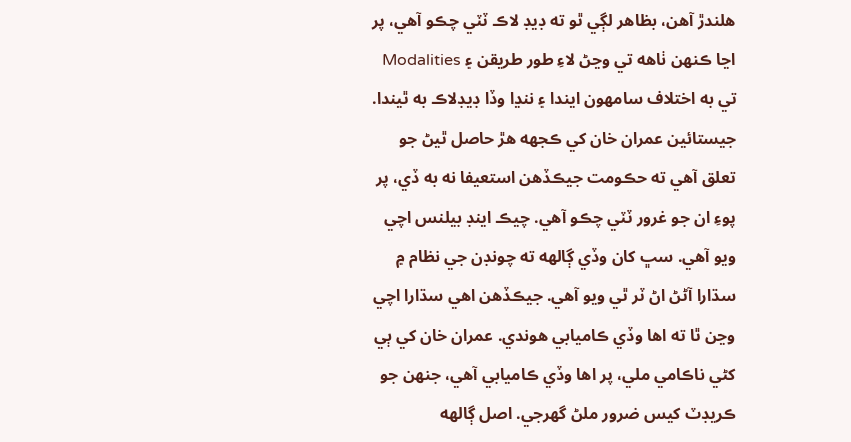هلندڙ آهن، بظاهر لڳي ٿو ته ڊيڊ لاڪ ٽٽي چڪو آهي، پر اڃا ڪنهن ٺاهه تي وڃڻ لاءِ طور طريقن ۽ Modalities تي به اختلاف سامهون ايندا ۽ ننڍا وڏا ڊيڊلاڪ به ٿيندا. جيستائين عمران خان کي ڪجهه هڙ حاصل ٿيڻ جو تعلق آهي ته حڪومت جيڪڏهن استعيفا نه به ڏي، پر پوءِ ان جو غرور ٽٽي چڪو آهي. چيڪ اينڊ بيلنس اچي ويو آهي. سڀ کان وڏي ڳالهه ته چونڊن جي نظام ۾ سڌارا آڻڻ اڻ ٽر ٿي ويو آهي. جيڪڏهن اهي سڌارا اچي وڃن ٿا ته اها وڏي ڪاميابي هوندي. عمران خان کي ٻي کڻي ناڪامي ملي، پر اها وڏي ڪاميابي آهي، جنهن جو ڪريڊٽ کيس ضرور ملڻ گهرجي. اصل ڳالهه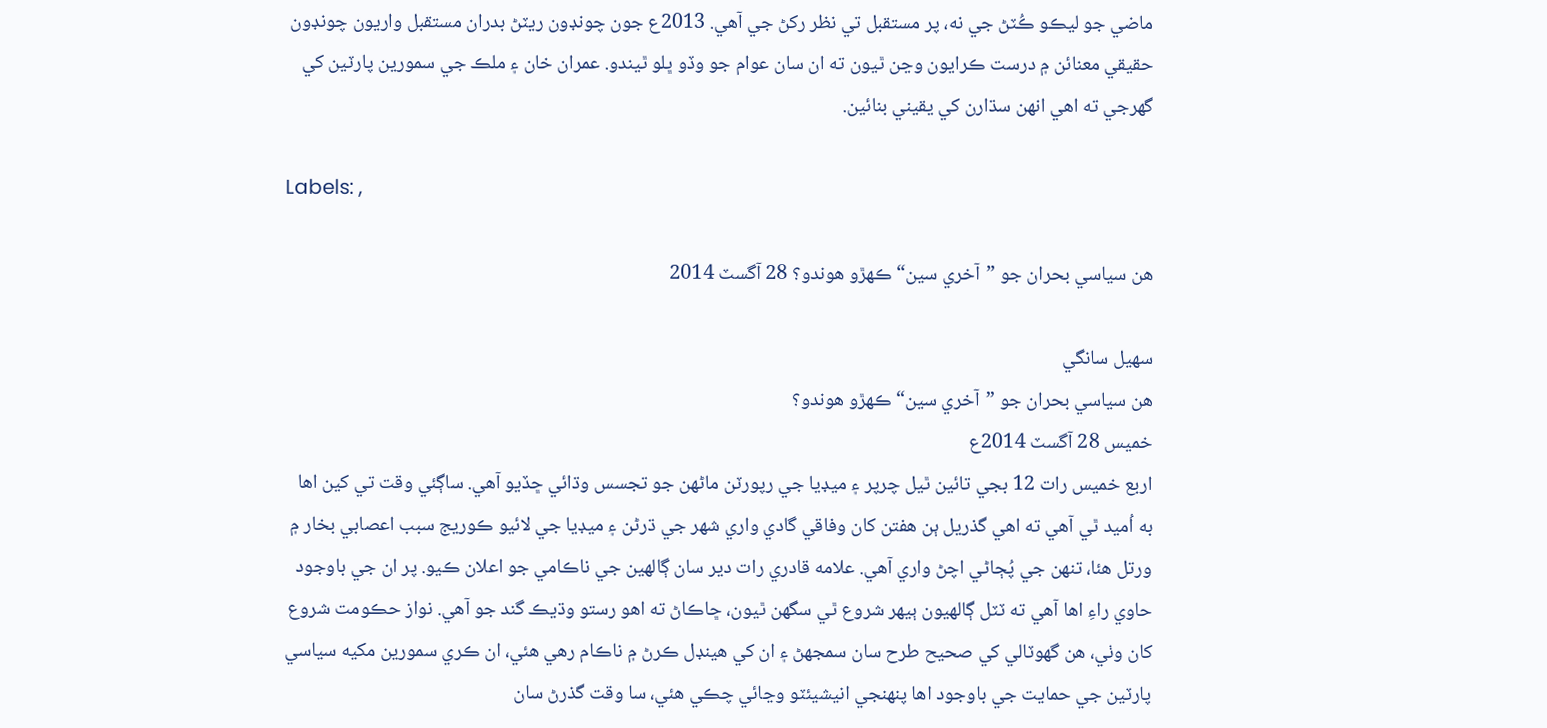ماضي جو ليڪو ڪُٽڻ جي نه، پر مستقبل تي نظر رکڻ جي آهي. 2013ع جون چونڊون ريٽڻ بدران مستقبل واريون چونڊون حقيقي معنائن ۾ درست ڪرايون وڃن ٿيون ته ان سان عوام جو وڏو ڀلو ٿيندو. عمران خان ۽ ملڪ جي سمورين پارٽين کي گهرجي ته اهي انهن سڌارن کي يقيني بنائين.

Labels: ,

هن سياسي بحران جو ”آخري سين“ ڪهڙو هوندو؟ 28 آگسٽ 2014

سهيل سانگي
هن سياسي بحران جو ”آخري سين“ ڪهڙو هوندو؟
خميس 28 آگسٽ 2014ع
اربع خميس رات 12 بجي تائين ٿيل چرپر ۽ ميڊيا جي رپورٽن ماڻهن جو تجسس وڌائي ڇڏيو آهي. ساڳئي وقت تي کين اها به اُميد ٿي آهي ته اهي گذريل ٻن هفتن کان وفاقي گادي واري شهر جي ڌرڻن ۽ ميڊيا جي لائيو ڪوريج سبب اعصابي بخار ۾ ورتل هئا، تنهن جي پُڄاڻي اچڻ واري آهي. علامه قادري رات دير سان ڳالهين جي ناڪامي جو اعلان ڪيو. پر ان جي باوجود حاوي راءِ اها آهي ته ٽٽل ڳالهيون ٻيهر شروع ٿي سگهن ٿيون، ڇاڪاڻ ته اهو رستو وڌيڪ گند جو آهي. نواز حڪومت شروع کان وٺي، هن گهوٽالي کي صحيح طرح سان سمجهڻ ۽ ان کي هينڊل ڪرڻ ۾ ناڪام رهي هئي، ان ڪري سمورين مکيه سياسي پارٽين جي حمايت جي باوجود اها پنهنجي انيشيئٽو وڃائي چڪي هئي، سا وقت گذرڻ سان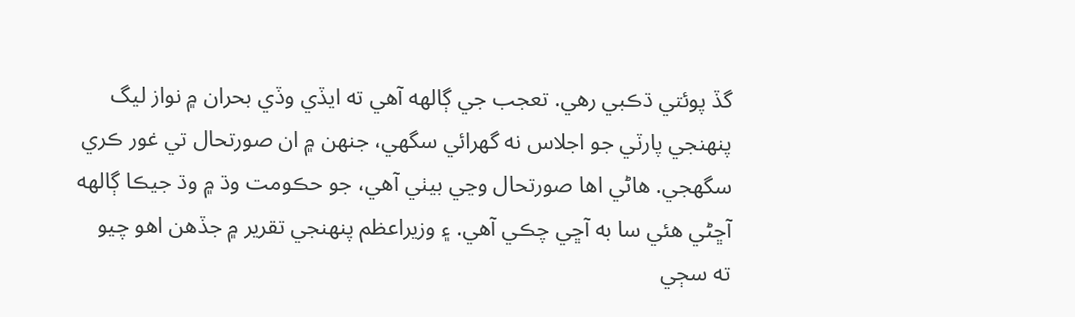گڏ پوئتي ڌڪبي رهي. تعجب جي ڳالهه آهي ته ايڏي وڏي بحران ۾ نواز ليگ پنهنجي پارٽي جو اجلاس نه گهرائي سگهي، جنهن ۾ ان صورتحال تي غور ڪري سگهجي. هاڻي اها صورتحال وڃي بيٺي آهي، جو حڪومت وڌ ۾ وڌ جيڪا ڳالهه آڇڻي هئي سا به آڇي چڪي آهي. ۽ وزيراعظم پنهنجي تقرير ۾ جڏهن اهو چيو ته سڄي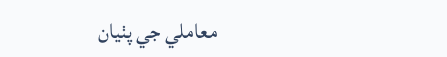معاملي جي پٺيان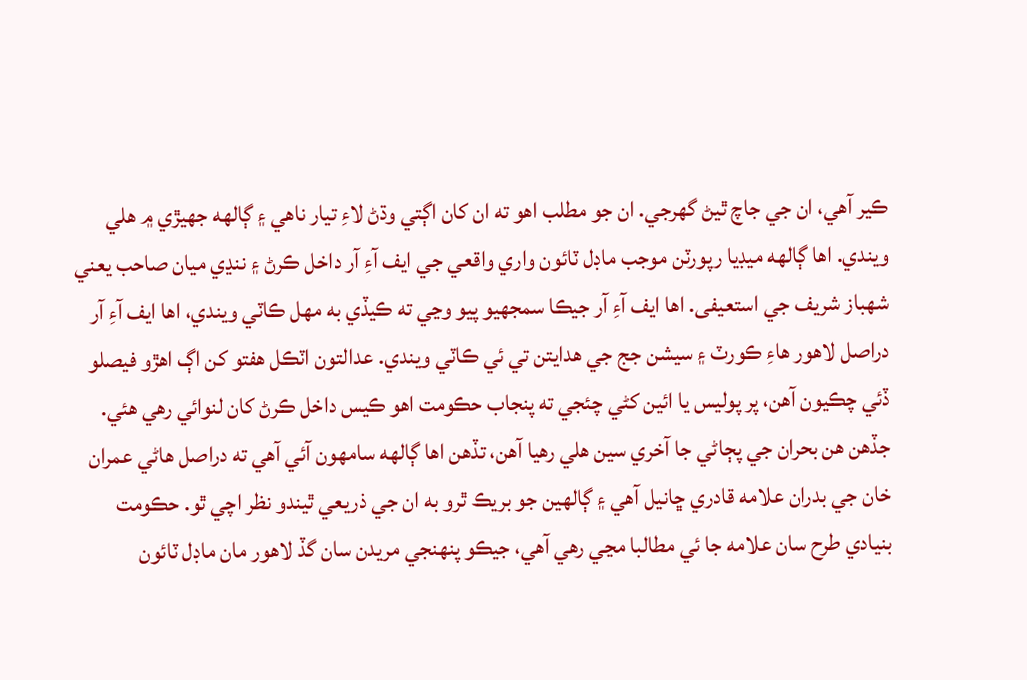ڪير آهي، ان جي جاچ ٿيڻ گهرجي. ان جو مطلب اهو ته ان کان اڳتي وڌڻ لاءِ تيار ناهي ۽ ڳالهه جهيڙي ۾ هلي ويندي. اها ڳالهه ميڊيا رپورٽن موجب ماڊل ٽائون واري واقعي جي ايف آءِ آر داخل ڪرڻ ۽ ننڍي ميان صاحب يعني شهباز شريف جي استعيفى. اها ايف آءِ آر جيڪا سمجهيو پيو وڃي ته ڪيڏي به مهل ڪاٽي ويندي، اها ايف آءِ آر دراصل لاهور هاءِ ڪورٽ ۽ سيشن جج جي هدايتن تي ئي ڪاٽي ويندي. عدالتون اٽڪل هفتو کن اڳ اهڙو فيصلو ڏئي چڪيون آهن، پر پوليس يا ائين کڻي چئجي ته پنجاب حڪومت اهو ڪيس داخل ڪرڻ کان لنوائي رهي هئي. جڏهن هن بحران جي پڄاڻي جا آخري سين هلي رهيا آهن، تڏهن اها ڳالهه سامهون آئي آهي ته دراصل هاڻي عمران خان جي بدران علامه قادري ڇانيل آهي ۽ ڳالهين جو بريڪ ٿرو به ان جي ذريعي ٿيندو نظر اچي ٿو. حڪومت بنيادي طرح سان علامه جا ئي مطالبا مڃي رهي آهي، جيڪو پنهنجي مريدن سان گڏ لاهور مان ماڊل ٽائون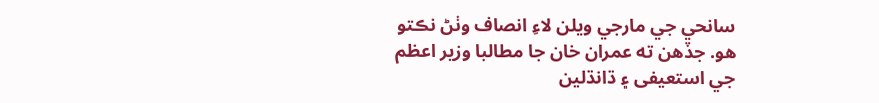سانحي جي مارجي ويلن لاءِ انصاف وٺڻ نڪتو هو. جڏهن ته عمران خان جا مطالبا وزير اعظم جي استعيفى ۽ ڌانڌلين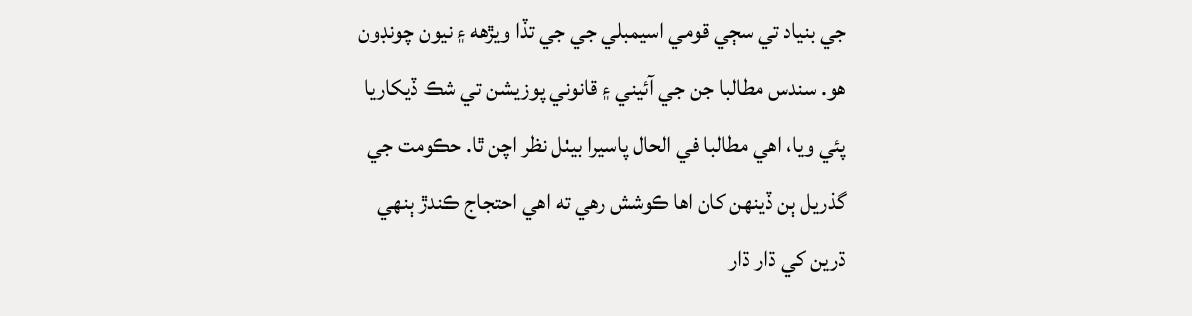جي بنياد تي سڄي قومي اسيمبلي جي جي تڏا ويڙهه ۽ نيون چونڊون هو. سندس مطالبا جن جي آئيني ۽ قانوني پوزيشن تي شڪ ڏيکاريا پئي ويا، اهي مطالبا في الحال پاسيرا بيٺل نظر اچن ٿا. حڪومت جي گذريل ٻن ڏينهن کان اها ڪوشش رهي ته اهي احتجاج ڪندڙ ٻنهي ڌرين کي ڌار ڌار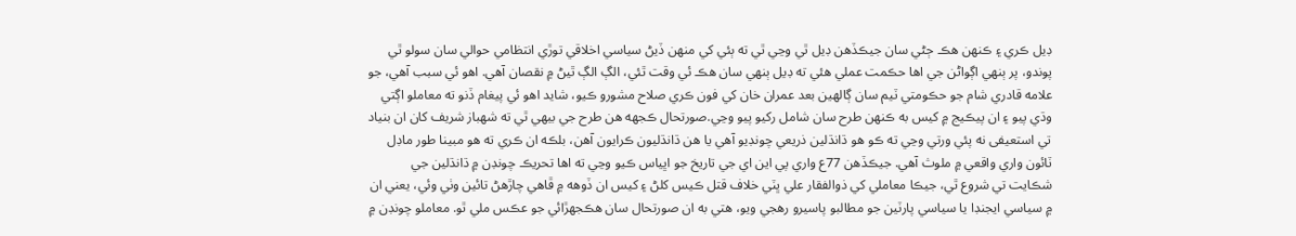ڊيل ڪري ۽ ڪنهن هڪ ڄڻي سان جيڪڏهن ڊيل ٿي وڃي ٿي ته ٻئي کي منهن ڏيڻ سياسي اخلاقي توڙي انتظامي حوالي سان سولو ٿي پوندو، پر ٻنهي اڳواڻن جي اها حڪمت عملي هئي ته ڊيل ٻنهي سان هڪ ئي وقت ٿئي، الڳ الڳ ٿيڻ ۾ نقصان آهي. اهو ئي سبب آهي، جو علامه قادري شام جو حڪومتي ٽيم سان ڳالهين بعد عمران خان کي فون ڪري صلاح مشورو ڪيو، شايد اهو ئي پيغام ڏنو ته معاملو اڳتي وڌي پيو ۽ ان پيڪيج ۾ کيس به ڪنهن طرح سان شامل رکيو پيو وڃي.صورتحال ڪجهه هن طرح جي بيهي ٿي ته شهباز شريف کان ان بنياد تي استعيفى نه پئي ورتي وڃي ته ڪو هو ڌانڌلين ذريعي چونڊيو آهي يا هن ڌانڌليون ڪرايون آهن، بلڪه ان ڪري ته هو مبينا طور ماڊل ٽائون واري واقعي ۾ ملوث آهي. جيڪڏهن 77ع واري پي اين اي جي تاريخ جو اڀياس ڪيو وڃي ته اها تحريڪ چونڊن ۾ ڌانڌلين جي شڪايت تي شروع ٿي، جيڪا معاملي کي ذوالفقار علي ڀٽي خلاف قتل ڪيس کلڻ ۽ کيس ان ڏوهه ۾ ڦاهي چاڙهڻ تائين وٺي وئي، يعني ان ۾ سياسي ايجنڊا يا سياسي پارٽين جو مطالبو پاسيرو رهجي ويو، هتي به ان صورتحال سان هڪجهڙائي جو عڪس ملي ٿو. معاملو چونڊن ۾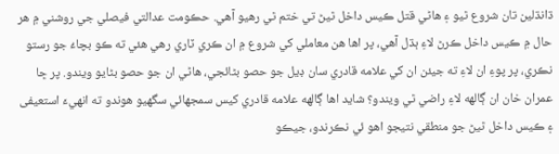ڌانڌلين تان شروع ٿيو ۽ هاڻي قتل ڪيس داخل ٿيڻ تي ختم ٿي رهيو آهي. حڪومت عدالتي فيصلي جي روشني ۾ هر حال ۾ ڪيس داخل ڪرڻ لاءِ ٻڌل آهي، پر اها هن معاملي کي شروع ۾ ان ڪري ٽاري رهي هئي ته ڪو بچاءُ جو رستو نڪري، پر پوءِ ان لاءِ ته جيئن ان کي علامه قادري سان ڊيل جو حصو بڻائجي، هاڻي ان جو حصو بڻايو ويندو. پر ڇا عمران خان ان ڳالهه لاءِ راضي ٿي ويندو؟ شايد اها ڳالهه علامه قادري کيس سمجهائي سگهيو هوندو ته انهيءَ استعيفى ۽ ڪيس داخل ٿيڻ جو منطقي نتيجو اهو ئي نڪرندو، جيڪو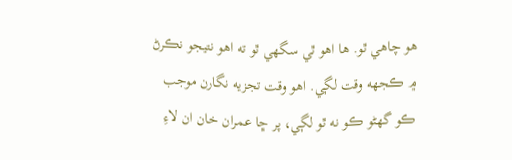هو چاهي ٿو. ها اهو ٿي سگهي ٿو ته اهو نتيجو نڪرڻ ۾ ڪجهه وقت لڳي. اهو وقت تجزيه نگارن موجب ڪو گهڻو ڪو نه ٿو لڳي، پر ڇا عمران خان ان لاءِ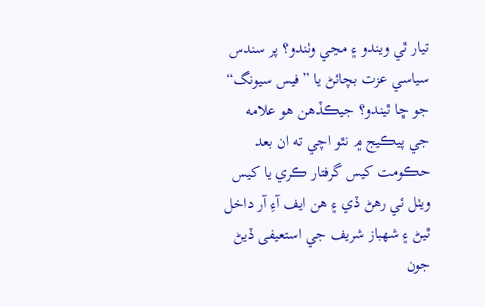تيار ٿي ويندو ۽ مڃي وٺندو؟ پر سندس سياسي عزت بچائڻ يا ”فيس سيونگ“ جو ڇا ٿيندو؟ جيڪڏهن هو علامه جي پيڪيج ۾ نٿو اچي ته ان بعد حڪومت کيس گرفتار ڪري يا کيس ويٺل ئي رهڻ ڏي ۽ هن ايف آءِ آر داخل ٿيڻ ۽ شهباز شريف جي استعيفى ڏيڻ جون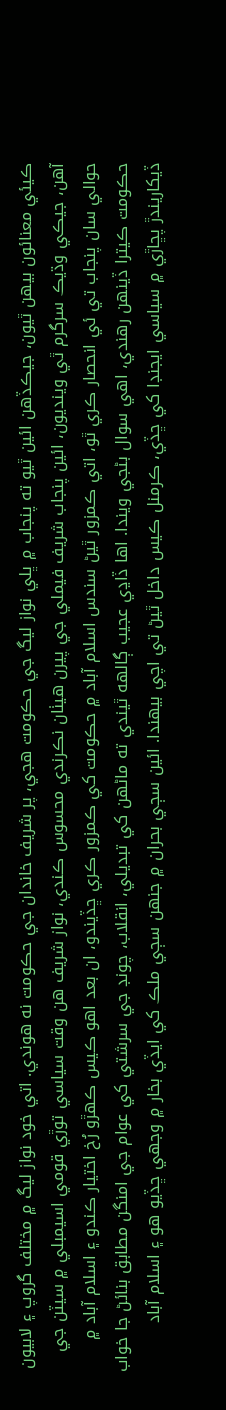ڪيئي معنائون بيهن ٿيون، جيڪڏهن ائين ٿيو ته پنجاب ۾ ڀلي نواز ليگ جي حڪومت هجي، پر شريف خاندان جي حڪومت نه هوندي. اتي خود نواز ليگ ۾ مختلف گروپ ۽ لابيون آهن، جيڪي وڌيڪ سرگرم ٿي وينديون، ائين پنجاب شريف فيملي جي پيرن هيٺان نڪرندي محسوس ڪندي، نواز شريف هن وقت سياسي توڙي قومي اسيمبلي ۾ سيٽن جي حوالي سان پنجاب تي ئي انحصار ڪري ٿو، اتي ڪمزور ٿيڻ سندس اسلام آباد ۾ حڪومت کي ڪمزور ڪري ڇڏيندو، ان بعد اهو ڪيس ڪهڙو رُخ اختيار ڪندو ۽ اسلام آباد ۾ حڪومت ڪيترا ڏينهن رهندي، اهي سوال بڻجي ويندا. اها ڏاڍي عجيب ڳالهه ٿيندي ته ماڻهن کي تبديلي، انقلاب، چونڊ جي سرشتي کي عوام جي امنگن مطابق بنائڻ جا خواب ڏيکاريندڙ پڇاڙي ۾ سياسي ايجنڊا کي ڇڏي، ڪرمنل ڪيس داخل ٿيڻ تي اچي بيهندا. ائين سڄي بحران ۾ جنهن سڄي ملڪ کي ايڏي بخار ۾ وجهي ڇڏيو هو ۽ اسلام آباد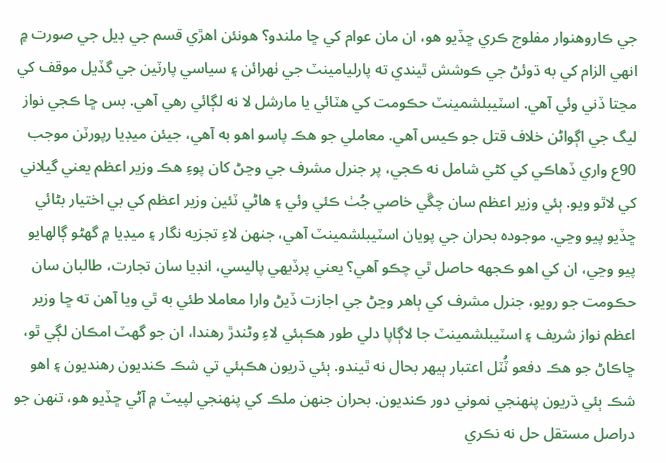جي ڪاروهنوار مفلوج ڪري ڇڏيو هو، ان مان عوام کي ڇا ملندو؟ هونئن اهڙي قسم جي ڊيل جي صورت ۾ انهي الزام کي به ڌوئڻ جي ڪوشش ٿيندي ته پارليامينٽ جي ٺهرائن ۽ سياسي پارٽين جي گڏيل موقف کي مڃتا ڏني وئي آهي. اسٽيبلشمينٽ حڪومت کي هٽائي يا مارشل لا نه لڳائي رهي آهي. بس ڇا ڪجي نواز ليگ جي اڳواڻن خلاف قتل جو ڪيس آهي. معاملي جو هڪ پاسو اهو به آهي، جيئن ميڊيا رپورٽن موجب 90ع واري ڏهاڪي کي کڻي شامل نه ڪجي، پر جنرل مشرف جي وڃڻ کان پوءِ هڪ وزير اعظم يعني گيلاني کي لاٿو ويو. ٻئي وزير اعظم سان چڱي خاصي جُٺ ڪئي وئي ۽ هاڻي ٽئين وزير اعظم کي بي اختيار بڻائي ڇڏيو پيو وڃي. موجوده بحران جي پويان اسٽيبلشمينٽ آهي، جنهن لاءِ تجزيه نگار ۽ ميڊيا ۾ گهڻو ڳالهايو پيو وڃي، ان کي اهو ڪجهه حاصل ٿي چڪو آهي؟ يعني پرڏيهي پاليسي، انڊيا سان تجارت، طالبان سان حڪومت جو رويو، جنرل مشرف کي ٻاهر وڃڻ جي اجازت ڏيڻ وارا معاملا طئي به ٿي ويا آهن ته ڇا وزير اعظم نواز شريف ۽ اسٽيبلشمينٽ جا لاڳاپا دلي طور هڪٻئي لاءِ وڻندڙ رهندا، ان جو گهٽ امڪان لڳي ٿو، ڇاڪاڻ جو هڪ دفعو ٽُٽل اعتبار ٻيهر بحال نه ٿيندو. ٻئي ڌريون هڪٻئي تي شڪ ڪنديون رهنديون ۽ اهو شڪ ٻئي ڌريون پنهنجي نموني دور ڪنديون. بحران جنهن ملڪ کي پنهنجي لپيٽ ۾ آڻي ڇڏيو هو، تنهن جو دراصل مستقل حل نه نڪري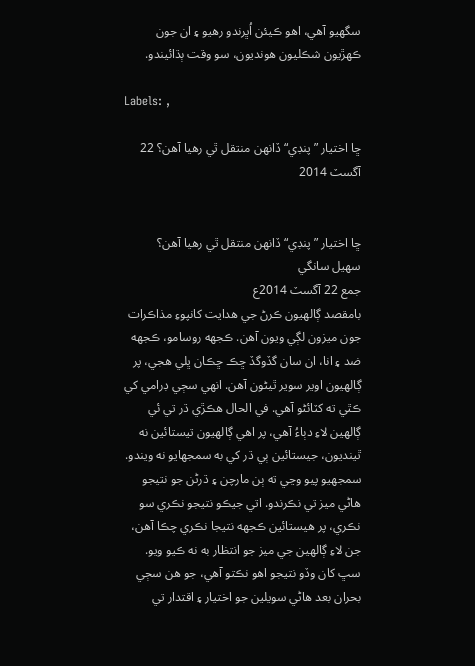سگهيو آهي، اهو ڪيئن اُڀرندو رهيو ۽ ان جون ڪهڙيون شڪليون هونديون، سو وقت ٻڌائيندو.

Labels: ,

ڇا اختيار ”پنڊي“ ڏانهن منتقل ٿي رهيا آهن؟ 22 آگسٽ 2014


ڇا اختيار ”پنڊي“ ڏانهن منتقل ٿي رهيا آهن؟
سهيل سانگي
جمع 22 آگسٽ 2014ع
بامقصد ڳالهيون ڪرڻ جي هدايت کانپوءِ مذاڪرات جون ميزون لڳي ويون آهن. ڪجهه روسامو، ڪجهه ضد ۽ انا، ان سان گڏوگڏ ڇڪ ڇڪان ڀلي هجي، پر ڳالهيون اوير سوير ٿيڻون آهن. انهي سڄي ڊرامي کي ڪٿي ته کٽائڻو آهي. في الحال هڪڙي ڌر تي ئي ڳالهين لاءِ دٻاءُ آهي، پر اهي ڳالهيون تيستائين نه ٿينديون، جيستائين ٻي ڌر کي به سمجهايو نه ويندو. سمجهيو پيو وڃي ته ٻن مارچن ۽ ڌرڻن جو نتيجو هاڻي ميز تي نڪرندو. اتي جيڪو نتيجو نڪري سو نڪري، پر هيستائين ڪجهه نتيجا نڪري چڪا آهن، جن لاءِ ڳالهين جي ميز جو انتظار به نه ڪيو ويو. سڀ کان وڏو نتيجو اهو نڪتو آهي، جو هن سڄي بحران بعد هاڻي سويلين جو اختيار ۽ اقتدار تي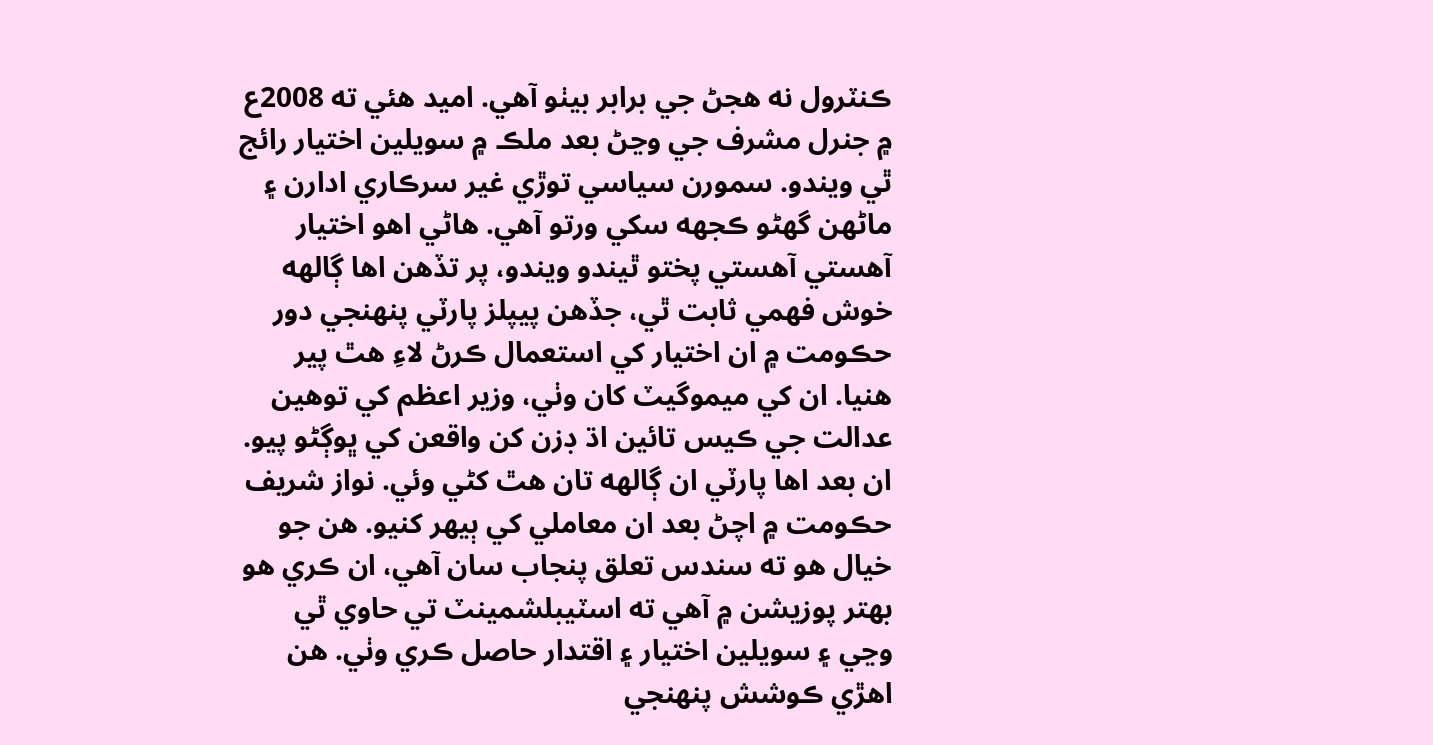ڪنٽرول نه هجڻ جي برابر بيٺو آهي. اميد هئي ته 2008ع ۾ جنرل مشرف جي وڃڻ بعد ملڪ ۾ سويلين اختيار رائج ٿي ويندو. سمورن سياسي توڙي غير سرڪاري ادارن ۽ ماڻهن گهڻو ڪجهه سکي ورتو آهي. هاڻي اهو اختيار آهستي آهستي پختو ٿيندو ويندو، پر تڏهن اها ڳالهه خوش فهمي ثابت ٿي، جڏهن پيپلز پارٽي پنهنجي دور حڪومت ۾ ان اختيار کي استعمال ڪرڻ لاءِ هٿ پير هنيا. ان کي ميموگيٽ کان وٺي، وزير اعظم کي توهين عدالت جي ڪيس تائين اڌ ڊزن کن واقعن کي ڀوڳڻو پيو. ان بعد اها پارٽي ان ڳالهه تان هٿ کڻي وئي. نواز شريف حڪومت ۾ اچڻ بعد ان معاملي کي ٻيهر کنيو. هن جو خيال هو ته سندس تعلق پنجاب سان آهي، ان ڪري هو بهتر پوزيشن ۾ آهي ته اسٽيبلشمينٽ تي حاوي ٿي وڃي ۽ سويلين اختيار ۽ اقتدار حاصل ڪري وٺي. هن اهڙي ڪوشش پنهنجي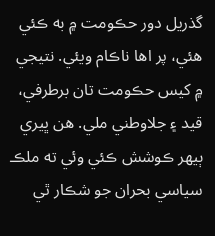گذريل دور حڪومت ۾ به ڪئي هئي، پر اها ناڪام ويئي. نتيجي ۾ کيس حڪومت تان برطرفي، قيد ۽ جلاوطني ملي. هن ڀيري ٻيهر ڪوشش ڪئي وئي ته ملڪ سياسي بحران جو شڪار ٿي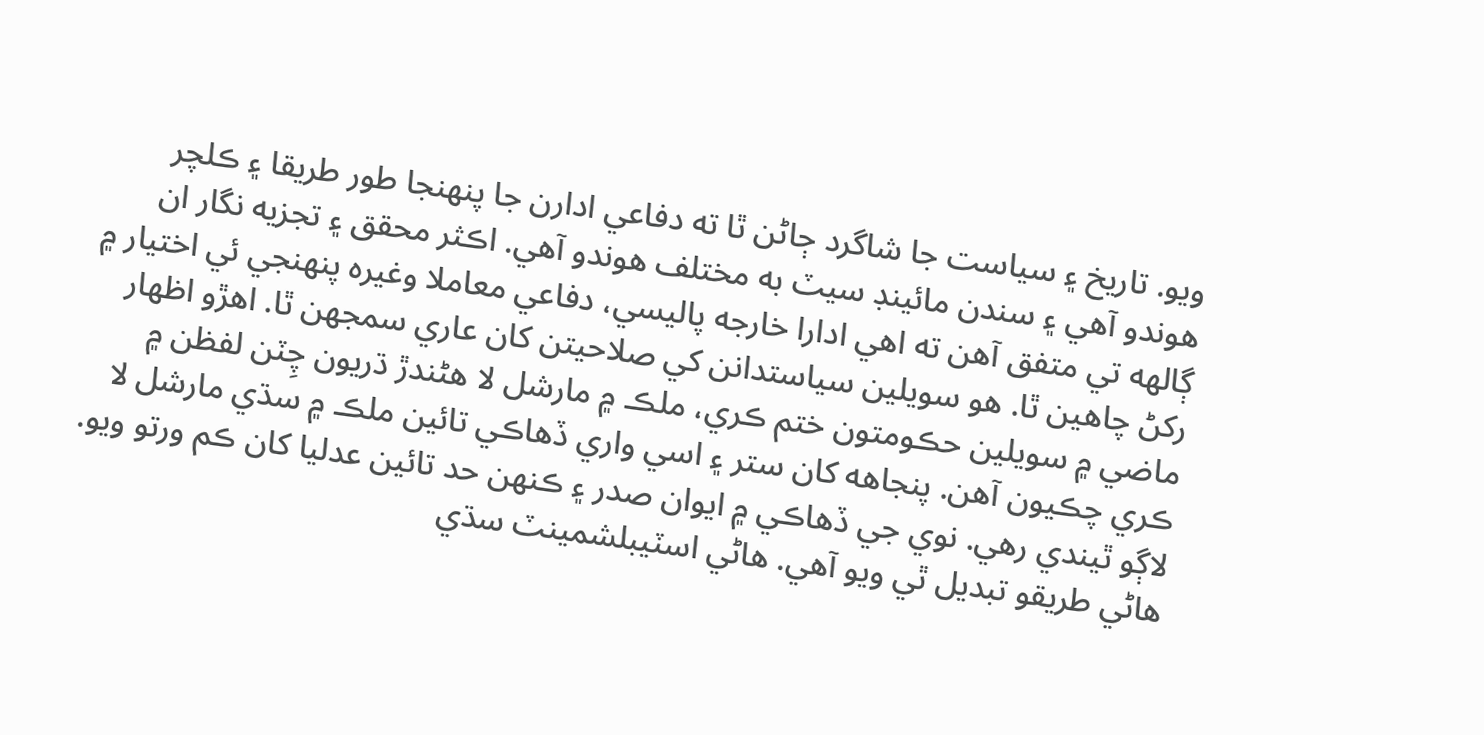ويو. تاريخ ۽ سياست جا شاگرد ڄاڻن ٿا ته دفاعي ادارن جا پنهنجا طور طريقا ۽ ڪلچر هوندو آهي ۽ سندن مائينڊ سيٽ به مختلف هوندو آهي. اڪثر محقق ۽ تجزيه نگار ان ڳالهه تي متفق آهن ته اهي ادارا خارجه پاليسي، دفاعي معاملا وغيره پنهنجي ئي اختيار ۾ رکڻ چاهين ٿا. هو سويلين سياستدانن کي صلاحيتن کان عاري سمجهن ٿا. اهڙو اظهار ماضي ۾ سويلين حڪومتون ختم ڪري، ملڪ ۾ مارشل لا هڻندڙ ڌريون چِٽن لفظن ۾ ڪري چڪيون آهن. پنجاهه کان ستر ۽ اسي واري ڏهاڪي تائين ملڪ ۾ سڌي مارشل لا لاڳو ٿيندي رهي. نوي جي ڏهاڪي ۾ ايوان صدر ۽ ڪنهن حد تائين عدليا کان ڪم ورتو ويو. هاڻي طريقو تبديل ٿي ويو آهي. هاڻي اسٽيبلشمينٽ سڌي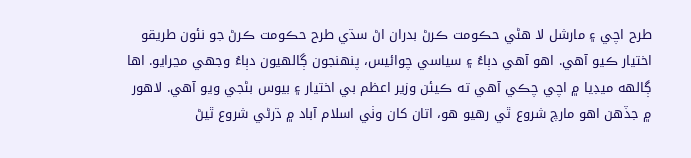طرح اچي ۽ مارشل لا هڻي حڪومت ڪرڻ بدران اڻ سڌي طرح حڪومت ڪرڻ جو نئون طريقو اختيار ڪيو آهي. اهو آهي دٻاءُ ۽ سياسي چوائيس، پنهنجون ڳالهيون دٻاءُ وجهي مڃرايو. اها ڳالهه ميڊيا ۾ اچي چڪي آهي ته ڪيئن وزير اعظم بي اختيار ۽ بيوس بڻجي ويو آهي. لاهور ۾ جڏهن اهو مارچ شروع ٿي رهيو هو، اتان کان وٺي اسلام آباد ۾ ڌرڻي شروع ٿيڻ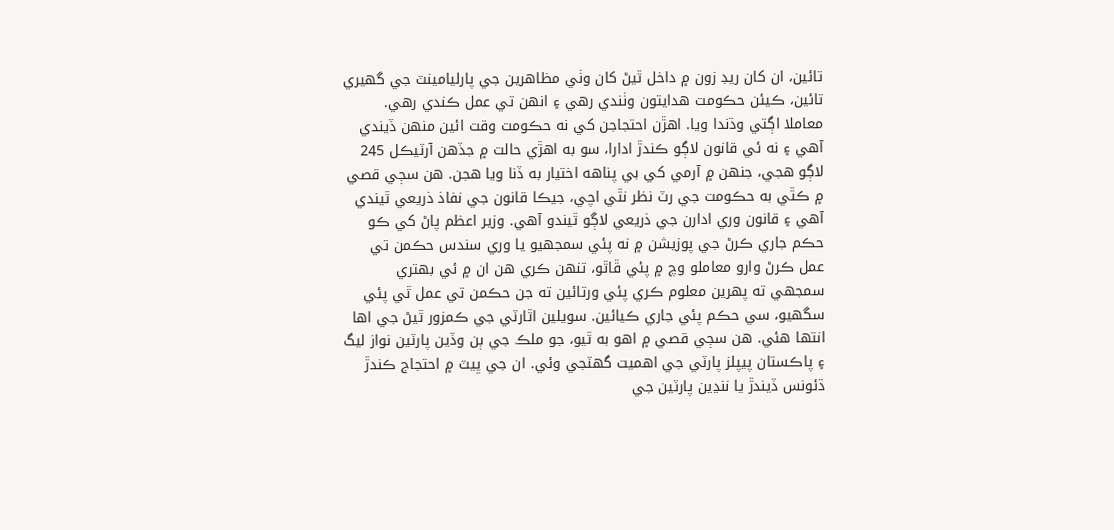تائين، ان کان ريڊ زون ۾ داخل ٿيڻ کان وٺي مظاهرين جي پارليامينٽ جي گهيري تائين، ڪيئن حڪومت هدايتون وٺندي رهي ۽ انهن تي عمل ڪندي رهي. معاملا اڳتي وڌندا ويا. اهڙن احتجاجن کي نه حڪومت وقت ائين منهن ڏيندي آهي ۽ نه ئي قانون لاڳو ڪندڙ ادارا، سو به اهڙي حالت ۾ جڏهن آرٽيڪل 245 لاڳو هجي، جنهن ۾ آرمي کي بي پناهه اختيار به ڏنا ويا هجن. هن سڄي قصي ۾ ڪٿي به حڪومت جي رٽ نظر نٿي اچي، جيڪا قانون جي نفاذ ذريعي ٿيندي آهي ۽ قانون وري ادارن جي ذريعي لاڳو ٿيندو آهي. وزير اعظم پاڻ کي ڪو حڪم جاري ڪرڻ جي پوزيشن ۾ نه پئي سمجهيو يا وري سندس حڪمن تي عمل ڪرڻ وارو معاملو وچ ۾ پئي ڦاٿو، تنهن ڪري هن ان ۾ ئي بهتري سمجهي ته پهرين معلوم ڪري پئي ورتائين ته جن حڪمن تي عمل ٿي پئي سگهيو، سي حڪم پئي جاري ڪيائين. سويلين اٿارٽي جي ڪمزور ٿيڻ جي اها انتها هئي. هن سڄي قصي ۾ اهو به ٿيو، جو ملڪ جي ٻن وڏين پارٽين نواز ليگ ۽ پاڪستان پيپلز پارٽي جي اهميت گهٽجي وئي. ان جي ڀيٽ ۾ احتجاج ڪندڙ ڌئونس ڏيندڙ يا ننڍين پارٽين جي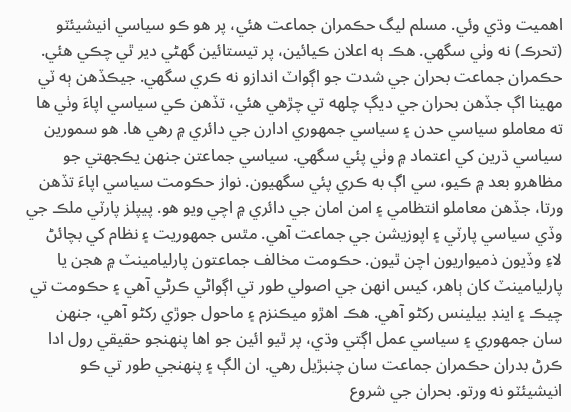اهميت وڌي وئي. مسلم ليگ حڪمران جماعت هئي، پر هو ڪو سياسي انيشيئٽو (تحرڪ) نه وٺي سگهي. هڪ ٻه اعلان ڪيائين، پر تيستائين گهڻي دير ٿي چڪي هئي. حڪمران جماعت بحران جي شدت جو اڳواٽ اندازو نه ڪري سگهي. جيڪڏهن ٻه ٽي مهينا اڳ جڏهن بحران جي ديڳ چلهه تي چڙهي هئي، تڏهن ڪي سياسي اپاءَ وٺي ها ته معاملو سياسي حدن ۽ سياسي جمهوري ادارن جي دائري ۾ رهي ها. هو سمورين سياسي ڌرين کي اعتماد ۾ وٺي پئي سگهي. سياسي جماعتن جنهن يڪجهتي جو مظاهرو بعد ۾ ڪيو، سي اڳ به ڪري پئي سگهيون. نواز حڪومت سياسي اپاءَ تڏهن ورتا، جڏهن معاملو انتظامي ۽ امن امان جي دائري ۾ اچي ويو هو. پيپلز پارٽي ملڪ جي وڏي سياسي پارٽي ۽ اپوزيشن جي جماعت آهي. مٿس جمهوريت ۽ نظام کي بچائڻ لاءِ وڏيون ذميواريون اچن ٿيون. حڪومت مخالف جماعتون پارليامينٽ ۾ هجن يا پارليامينٽ کان ٻاهر، کيس انهن جي اصولي طور تي اڳواڻي ڪرڻي آهي ۽ حڪومت تي چيڪ ۽ اينڊ بيلينس رکڻو آهي. هڪ اهڙو ميڪنزم ۽ ماحول جوڙي رکڻو آهي، جنهن سان جمهوري ۽ سياسي عمل اڳتي وڌي، پر ٿيو ائين جو اها پنهنجو حقيقي رول ادا ڪرڻ بدران حڪمران جماعت سان چنبڙيل رهي. ان الڳ ۽ پنهنجي طور تي ڪو انيشيئٽو نه ورتو. بحران جي شروع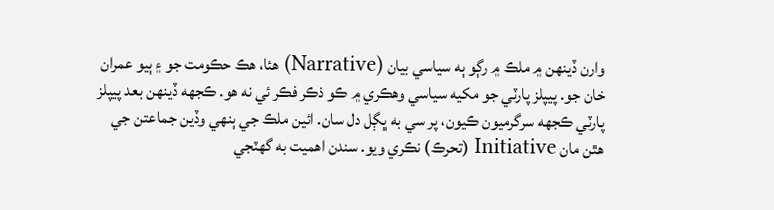وارن ڏينهن ۾ ملڪ ۾ رڳو ٻه سياسي بيان (Narrative) هئا، هڪ حڪومت جو ۽ ٻيو عمران خان جو. پيپلز پارٽي جو مکيه سياسي وهڪري ۾ ڪو ذڪر فڪر ئي نه هو. ڪجهه ڏينهن بعد پيپلز پارٽي ڪجهه سرگرميون ڪيون، پر سي به ڀڳل دل سان. ائين ملڪ جي ٻنهي وڏين جماعتن جي هٿن مان Initiative (تحرڪ) نڪري ويو. سندن اهميت به گهٽجي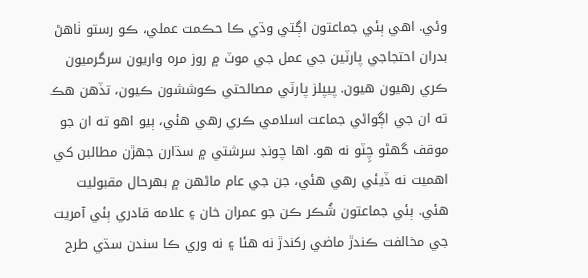وئي. اهي ٻئي جماعتون اڳتي وڌي ڪا حڪمت عملي، ڪو رستو ٺاهڻ بدران احتجاجي پارٽين جي عمل جي موٽ ۾ روز مره واريون سرگرميون ڪري رهيون هيون. پيپلز پارٽي مصالحتي ڪوششون ڪيون، تڏهن هڪ ته ان جي اڳواڻي جماعت اسلامي ڪري رهي هئي، ٻيو اهو ته ان جو موقف گهڻو چِٽو نه هو. اها چونڊ سرشتي ۾ سڌارن جهڙن مطالبن کي اهميت نه ڏيئي رهي هئي، جن جي عام ماڻهن ۾ بهرحال مقبوليت هئي. ٻئي جماعتون شُڪر ڪن جو عمران خان ۽ علامه قادري ٻئي آمريت جي مخالفت ڪندڙ ماضي رکندڙ نه هئا ۽ نه وري ڪا سندن سڌي طرح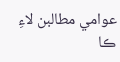عوامي مطالبن لاءِ ڪا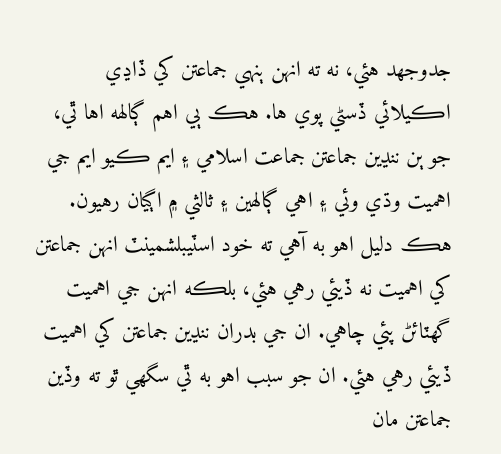جدوجهد هئي، نه ته انهن ٻنهي جماعتن کي ڏاڍي اڪيلائي ڏسڻي پوي ها. هڪ ٻي اهم ڳالهه اها ٿي، جو ٻن ننڍين جماعتن جماعت اسلامي ۽ ايم ڪيو ايم جي اهميت وڌي وئي ۽ اهي ڳالهين ۽ ثالثي ۾ اڳيان رهيون. هڪ دليل اهو به آهي ته خود اسٽيبلشمينٽ انهن جماعتن کي اهميت نه ڏيئي رهي هئي، بلڪه انهن جي اهميت گهٽائڻ پئي چاهي. ان جي بدران ننڍين جماعتن کي اهميت ڏيئي رهي هئي. ان جو سبب اهو به ٿي سگهي ٿو ته وڏين جماعتن مان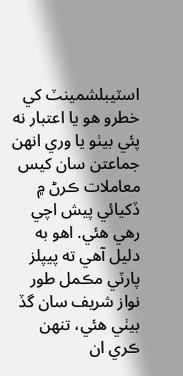اسٽيبلشمينٽ کي خطرو هو يا اعتبار نه پئي بيٺو يا وري انهن جماعتن سان کيس معاملات ڪرڻ ۾ ڏکيائي پيش اچي رهي هئي. اهو به دليل آهي ته پيپلز پارٽي مڪمل طور نواز شريف سان گڏ بيٺي هئي، تنهن ڪري ان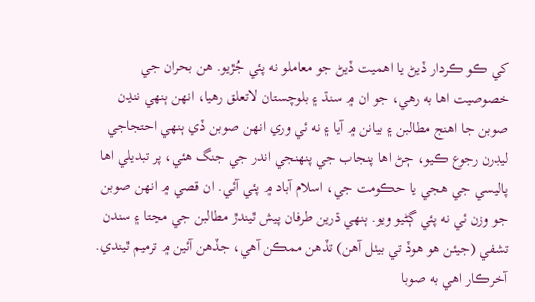کي ڪو ڪردار ڏيڻ يا اهميت ڏيڻ جو معاملو نه پئي جُڙيو. هن بحران جي خصوصيت اها به رهي، جو ان ۾ سنڌ ۽ بلوچستان لاتعلق رهيا، انهن ٻنهي ننڍن صوبن جا اهنج مطالبن ۽ بيانن ۾ آيا ۽ نه ئي وري انهن صوبن ڏي ٻنهي احتجاجي ليڊرن رجوع ڪيو، ڄڻ اها پنجاب جي پنهنجي اندر جي جنگ هئي، پر تبديلي اها پاليسي جي هجي يا حڪومت جي، اسلام آباد ۾ پئي آئي. ان قصي ۾ انهن صوبن جو وزن ئي نه پئي ڳڻيو ويو. ٻنهي ڌرين طرفان پيش ٿيندڙ مطالبن جي مڃتا ۽ سندن تشفي (جيئن هو هوڏ تي بيٺل آهن) تڏهن ممڪن آهي، جڏهن آئين ۾ ترميم ٿيندي. آخرڪار اهي به صوبا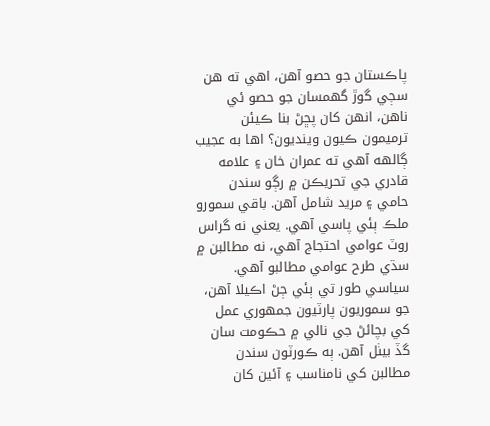پاڪستان جو حصو آهن، اهي ته هن سڄي گوڙ گهمسان جو حصو ئي ناهن، انهن کان پڇڻ بنا ڪيئن ترميمون ڪيون وينديون؟ اها به عجيب ڳالهه آهي ته عمران خان ۽ علامه قادري جي تحريڪن ۾ رڳو سندن حامي ۽ مريد شامل آهن. باقي سمورو ملڪ ٻئي پاسي آهي. يعني نه گراس روٽ عوامي احتجاج آهي، نه مطالبن ۾ سڌي طرح عوامي مطالبو آهي. سياسي طور تي ٻئي ڄڻ اڪيلا آهن، جو سموريون پارٽيون جمهوري عمل کي بچائڻ جي نالي ۾ حڪومت سان گڏ بيٺل آهن. ٻه ڪورٽون سندن مطالبن کي نامناسب ۽ آئين کان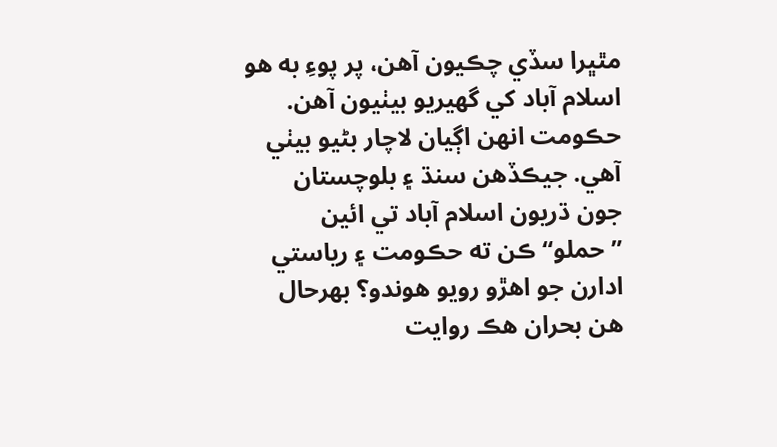مٿڀرا سڏي چڪيون آهن، پر پوءِ به هو اسلام آباد کي گهيريو بيٺيون آهن. حڪومت انهن اڳيان لاچار بڻيو بيٺي آهي. جيڪڏهن سنڌ ۽ بلوچستان جون ڌريون اسلام آباد تي ائين ”حملو“ ڪن ته حڪومت ۽ رياستي ادارن جو اهڙو رويو هوندو؟ بهرحال هن بحران هڪ روايت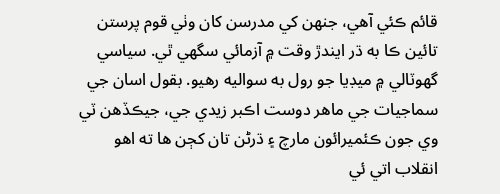قائم ڪئي آهي، جنهن کي مدرسن کان وٺي قوم پرستن تائين ڪا به ڌر ايندڙ وقت ۾ آزمائي سگهي ٿي. سياسي گهوٽالي ۾ ميڊيا جو رول به سواليه رهيو. بقول اسان جي سماجيات جي ماهر دوست اڪبر زيدي جي، جيڪڏهن ٽي وي جون ڪئميرائون مارچ ۽ ڌرڻن تان کڄن ها ته اهو انقلاب اتي ئي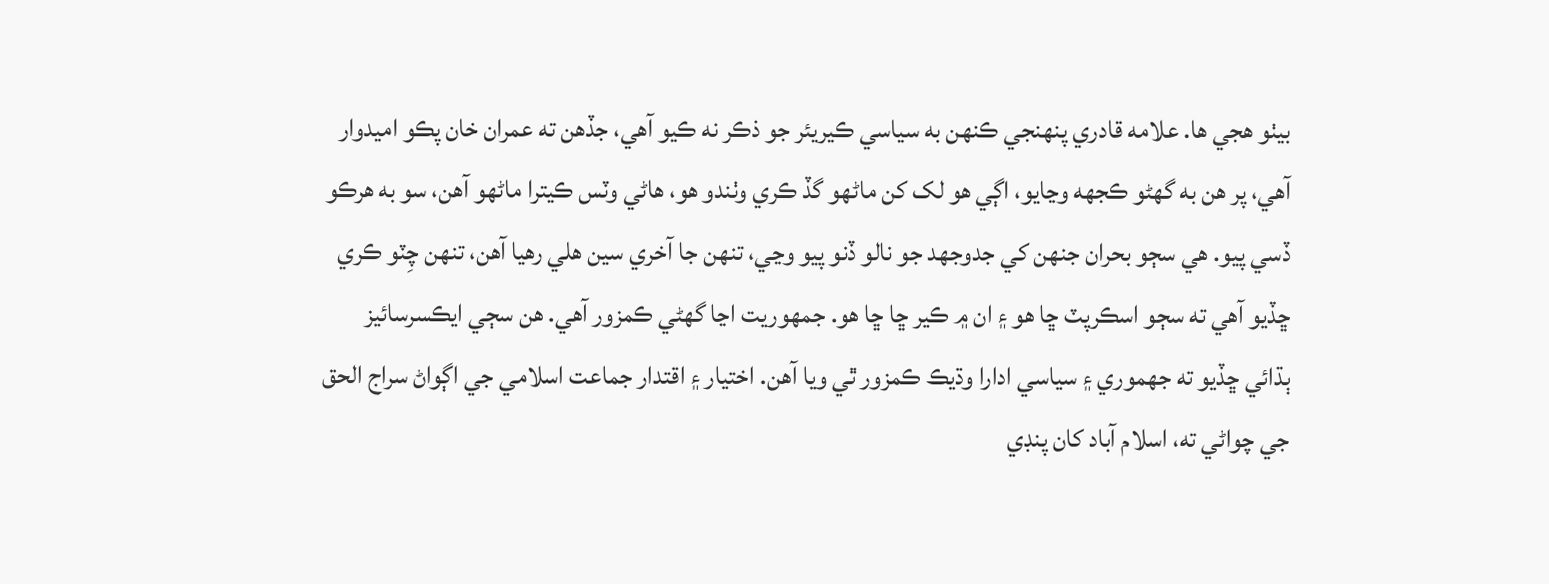بيٺو هجي ها. علامه قادري پنهنجي ڪنهن به سياسي ڪيريئر جو ذڪر نه ڪيو آهي، جڏهن ته عمران خان پڪو اميدوار آهي، پر هن به گهڻو ڪجهه وڃايو، اڳي هو لک کن ماڻهو گڏ ڪري وٺندو هو، هاڻي وٽس ڪيترا ماڻهو آهن، سو به هرڪو ڏسي پيو. هي سڄو بحران جنهن کي جدوجهد جو نالو ڏنو پيو وڃي، تنهن جا آخري سين هلي رهيا آهن، تنهن چِٽو ڪري ڇڏيو آهي ته سڄو اسڪرپٽ ڇا هو ۽ ان ۾ ڪير ڇا ڇا هو. جمهوريت اڃا گهڻي ڪمزور آهي. هن سڄي ايڪسرسائيز ٻڌائي ڇڏيو ته جهموري ۽ سياسي ادارا وڌيڪ ڪمزور ٿي ويا آهن. اختيار ۽ اقتدار جماعت اسلامي جي اڳواڻ سراج الحق جي چواڻي ته، اسلام آباد کان پنڊي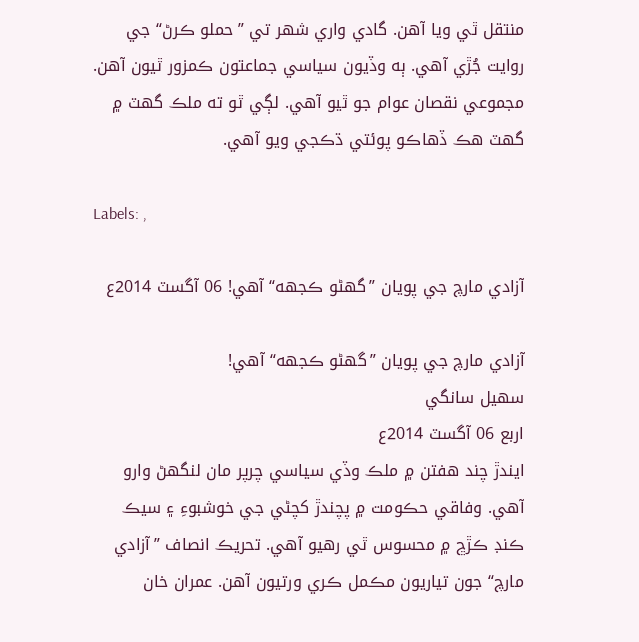منتقل ٿي ويا آهن. گادي واري شهر تي ”حملو ڪرڻ“ جي روايت جُڙي آهي. ٻه وڏيون سياسي جماعتون ڪمزور ٿيون آهن. مجموعي نقصان عوام جو ٿيو آهي. لڳي ٿو ته ملڪ گهٽ ۾ گهٽ هڪ ڏهاڪو پوئتي ڌڪجي ويو آهي.

Labels: ,

آزادي مارچ جي پويان ”گهڻو ڪجهه“ آهي! 06 آگسٽ 2014ع

آزادي مارچ جي پويان ”گهڻو ڪجهه“ آهي!
سهيل سانگي
اربع 06 آگسٽ 2014ع
ايندڙ چند هفتن ۾ ملڪ وڏي سياسي چرپر مان لنگهڻ وارو آهي. وفاقي حڪومت ۾ پچندڙ کچڻي جي خوشبوءِ ۽ سيڪ ڪنڊ ڪڙڇ ۾ محسوس ٿي رهيو آهي. تحريڪ انصاف ”آزادي مارچ“ جون تياريون مڪمل ڪري ورتيون آهن. عمران خان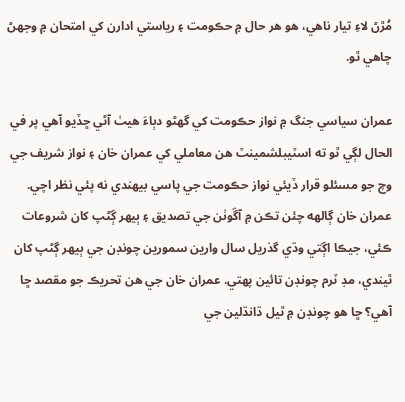مُڙڻ لاءِ تيار ناهي، هو هر حال ۾ حڪومت ۽ رياستي ادارن کي امتحان ۾ وجهڻ چاهي ٿو.

عمران سياسي جنگ ۾ نواز حڪومت کي گهڻو دٻاءَ هيٺ آڻي ڇڏيو آهي پر في الحال لڳي ٿو ته اسٽيبلشمينٽ هن معاملي کي عمران خان ۽ نواز شريف جي وچ جو مسئلو قرار ڏيئي نواز حڪومت جي پاسي بيهندي نه پئي نظر اچي. عمران خان ڳالهه چئن تڪن ۾ آڱوٺن جي تصديق ۽ ٻيهر ڳڻپ کان شروعات ڪئي، جيڪا اڳتي وڌي گذريل سال وارين سمورين چونڊن جي ٻيهر ڳڻپ کان ٿيندي، مڊ ٽرم چونڊن تائين پهتي. عمران خان جي هن تحريڪ جو مقصد ڇا آهي؟ ڇا هو چونڊن ۾ ٿيل ڌانڌلين جي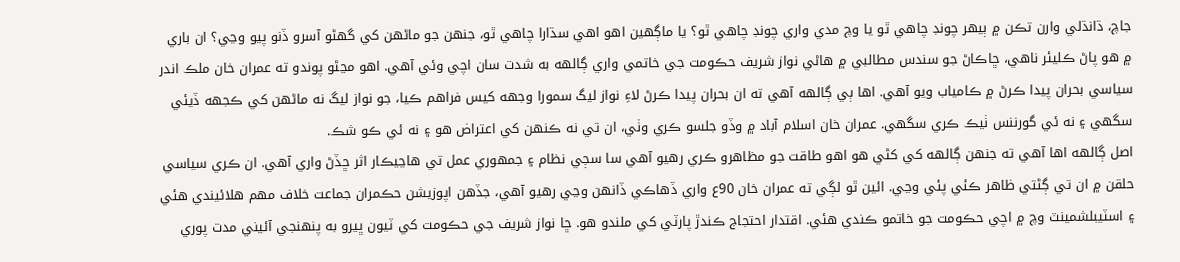جاچ، ڌانڌلي وارن تڪن ۾ ٻيهر چونڊ چاهي ٿو يا وچ مدي واري چونڊ چاهي ٿو؟ يا ماڳهين اهو اهي سڌارا چاهي ٿو، جنهن جو ماڻهن کي گهڻو آسرو ڏنو پيو وڃي؟ ان باري ۾ هو پاڻ ڪليئر ناهي، ڇاڪاڻ جو سندس مطالبي ۾ هاڻي نواز شريف حڪومت جي خاتمي واري ڳالهه به شدت سان اچي وئي آهي. اهو مڃڻو پوندو ته عمران خان ملڪ اندر سياسي بحران پيدا ڪرڻ ۾ ڪامياب ويو آهي. اها ٻي ڳالهه آهي ته ان بحران پيدا ڪرڻ لاءِ نواز ليگ سمورا وجهه کيس فراهم ڪيا، جو نواز ليگ نه ماڻهن کي ڪجهه ڏيئي سگهي ۽ نه ئي گورننس ٺيڪ ڪري سگهي. عمران خان اسلام آباد ۾ وڏو جلسو ڪري وٺي، ان تي نه ڪنهن کي اعتراض هو ۽ نه ئي ڪو شڪ.
اصل ڳالهه اها آهي ته جنهن ڳالهه کي کڻي هو اهو طاقت جو مظاهرو ڪري رهيو آهي سا سڄي نظام ۽ جمهوري عمل تي هاڃيڪار اثر ڇڏڻ واري آهي. ان ڪري سياسي حلقن ۾ ان تي ڳڻتي ظاهر ڪئي پئي وڃي. ائين ٿو لڳي ته عمران خان 90ع واري ڏهاڪي ڏانهن وڃي رهيو آهي، جڏهن اپوزيشن حڪمران جماعت خلاف مهم هلائيندي هئي ۽ اسٽيبلشمينٽ وچ ۾ اچي حڪومت جو خاتمو ڪندي هئي. اقتدار احتجاج ڪندڙ پارٽي کي ملندو هو. ڇا نواز شريف جي حڪومت کي ٽيون ڀيرو به پنهنجي آئيني مدت پوري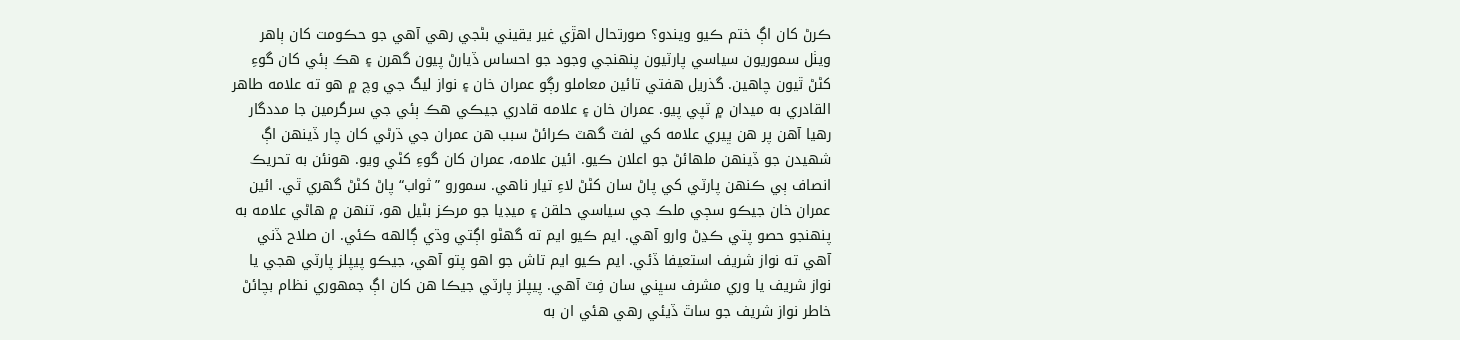ڪرڻ کان اڳ ختم ڪيو ويندو؟ صورتحال اهڙي غير يقيني بڻجي رهي آهي جو حڪومت کان ٻاهر ويٺل سموريون سياسي پارٽيون پنهنجي وجود جو احساس ڏيارڻ پيون گهرن ۽ هڪ ٻئي کان گوءِ کڻڻ ٿيون چاهين. گذريل هفتي تائين معاملو رڳو عمران خان ۽ نواز ليگ جي وچ ۾ هو ته علامه طاهر القادري به ميدان ۾ ٽپي پيو. عمران خان ۽ علامه قادري جيڪي هڪ ٻئي جي سرگرمين جا مددگار رهيا آهن پر هن ڀيري علامه کي لفٽ گهٽ ڪرائڻ سبب هن عمران جي ڌرڻي کان چار ڏينهن اڳ شهيدن جو ڏينهن ملهائڻ جو اعلان ڪيو. ائين علامه، عمران کان گوءِ کڻي ويو. هونئن به تحريڪ انصاف ٻي ڪنهن پارٽي کي پاڻ سان کڻڻ لاءِ تيار ناهي. سمورو ”ثواب“ پاڻ کڻڻ گهري ٿي. ائين عمران خان جيڪو سڄي ملڪ جي سياسي حلقن ۽ ميڊيا جو مرڪز بڻيل هو، تنهن ۾ هاڻي علامه به پنهنجو حصو پتي ڪڍڻ وارو آهي. ايم ڪيو ايم ته گهڻو اڳتي وڌي ڳالهه ڪئي. ان صلاح ڏني آهي ته نواز شريف استعيفا ڏئي. ايم ڪيو ايم تاش جو اهو پتو آهي، جيڪو پيپلز پارٽي هجي يا نواز شريف يا وري مشرف سڀني سان فِٽ آهي. پيپلز پارٽي جيڪا هن کان اڳ جمهوري نظام بچائڻ خاطر نواز شريف جو ساٿ ڏيئي رهي هئي ان به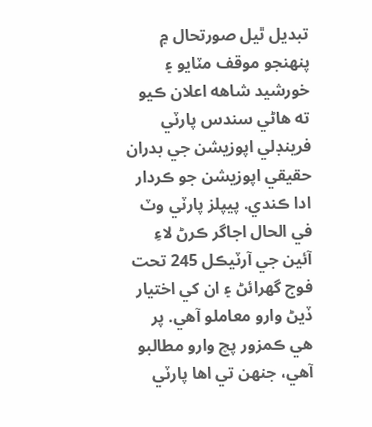تبديل ٿيل صورتحال ۾ پنهنجو موقف مٽايو ۽ خورشيد شاهه اعلان ڪيو ته هاڻي سندس پارٽي فرينڊلي اپوزيشن جي بدران حقيقي اپوزيشن جو ڪردار ادا ڪندي. پيپلز پارٽي وٽ في الحال اجاگر ڪرڻ لاءِ آئين جي آرٽيڪل 245 تحت فوج گهرائڻ ۽ ان کي اختيار ڏيڻ وارو معاملو آهي. پر هي ڪمزور پچ وارو مطالبو آهي، جنهن تي اها پارٽي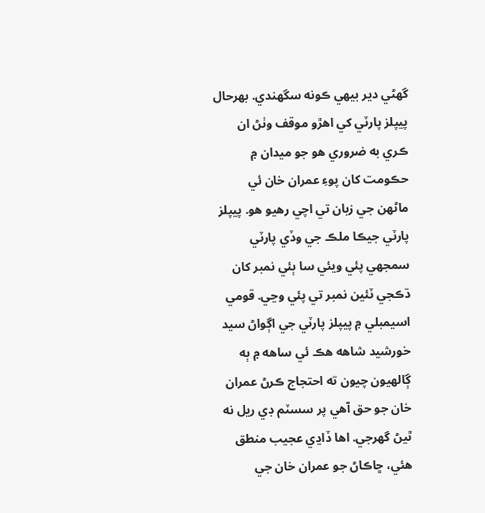گهڻي دير بيهي ڪونه سگهندي. بهرحال پيپلز پارٽي کي اهڙو موقف وٺڻ ان ڪري به ضروري هو جو ميدان ۾ حڪومت کان پوءِ عمران خان ئي ماڻهن جي زبان تي اچي رهيو هو. پيپلز پارٽي جيڪا ملڪ جي وڏي پارٽي سمجهي پئي ويئي سا ٻئي نمبر کان ڌڪجي ٽئين نمبر تي پئي وڃي. قومي اسيمبلي ۾ پيپلز پارٽي جي اڳواڻ سيد خورشيد شاهه هڪ ئي ساهه ۾ ٻه ڳالهيون چيون ته احتجاج ڪرڻ عمران خان جو حق آهي پر سسٽم ڊي ريل نه ٿيڻ گهرجي. اها ڏاڍي عجيب منطق هئي، ڇاڪاڻ جو عمران خان جي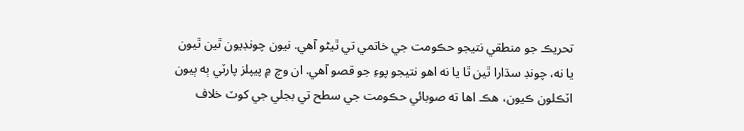تحريڪ جو منطقي نتيجو حڪومت جي خاتمي تي ٿيڻو آهي. نيون چونڊيون ٿين ٿيون يا نه، چونڊ سڌارا ٿين ٿا يا نه اهو نتيجو پوءِ جو قصو آهي. ان وچ ۾ پيپلز پارٽي ٻه ٻيون اٽڪلون ڪيون، هڪ اها ته صوبائي حڪومت جي سطح تي بجلي جي کوٽ خلاف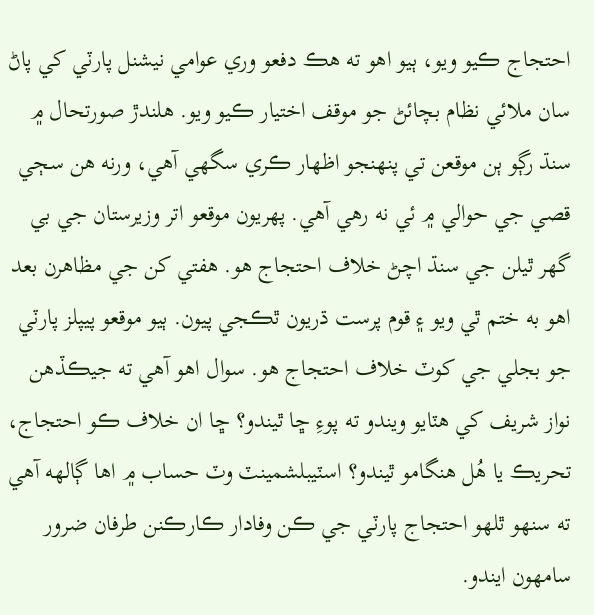احتجاج ڪيو ويو، ٻيو اهو ته هڪ دفعو وري عوامي نيشنل پارٽي کي پاڻ سان ملائي نظام بچائڻ جو موقف اختيار ڪيو ويو. هلندڙ صورتحال ۾ سنڌ رڳو ٻن موقعن تي پنهنجو اظهار ڪري سگهي آهي، ورنه هن سڄي قصي جي حوالي ۾ ئي نه رهي آهي. پهريون موقعو اتر وزيرستان جي بي گهر ٿيلن جي سنڌ اچڻ خلاف احتجاج هو. هفتي کن جي مظاهرن بعد اهو به ختم ٿي ويو ۽ قوم پرست ڌريون ٿڪجي پيون. ٻيو موقعو پيپلز پارٽي جو بجلي جي کوٽ خلاف احتجاج هو. سوال اهو آهي ته جيڪڏهن نواز شريف کي هٽايو ويندو ته پوءِ ڇا ٿيندو؟ ڇا ان خلاف ڪو احتجاج، تحريڪ يا هُل هنگامو ٿيندو؟ اسٽيبلشمينٽ وٽ حساب ۾ اها ڳالهه آهي ته سنهو ٿلهو احتجاج پارٽي جي ڪن وفادار ڪارڪنن طرفان ضرور سامهون ايندو.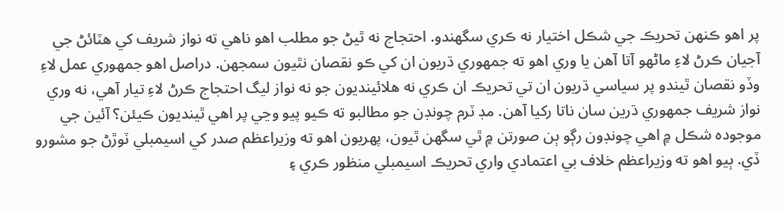پر اهو ڪنهن تحريڪ جي شڪل اختيار نه ڪري سگهندو. احتجاج نه ٿيڻ جو مطلب اهو ناهي ته نواز شريف کي هٽائڻ جي آجيان ڪرڻ لاءِ ماڻهو آتا آهن يا وري اهو ته جمهوري ڌريون ان کي ڪو نقصان نٿيون سمجهن. دراصل اهو جمهوري عمل لاءِ وڏو نقصان ٿيندو پر سياسي ڌريون ان تي تحريڪ ان ڪري نه هلائينديون جو نه نواز ليگ احتجاج ڪرڻ لاءِ تيار آهي، نه وري نواز شريف جمهوري ڌرين سان ناتا رکيا آهن. مڊ ٽرم چونڊن جو مطالبو ته ڪيو پيو وڃي پر اهي ٿينديون ڪيئن؟ آئين جي موجوده شڪل ۾ اهي چونڊون رڳو ٻن صورتن ۾ ٿي سگهن ٿيون، پهريون اهو ته وزيراعظم صدر کي اسيمبلي ٽوڙڻ جو مشورو ڏي. ٻيو اهو ته وزيراعظم خلاف بي اعتمادي واري تحريڪ اسيمبلي منظور ڪري ۽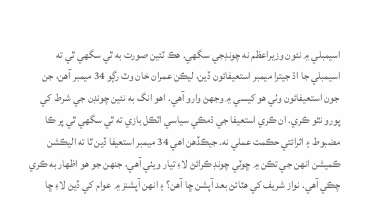اسيمبلي ۾ نئون وزيراعظم نه چونڊجي سگهي. هڪ ٽئين صورت به ٿي سگهي ٿي ته اسيمبلي جا اڌ جيترا ميمبر استعيفائون ڏين، ليڪن عمران خان وٽ رڳو 34 ميمبر آهن، جن جون استعيفائون وٺي هو کيسي ۾ وجهڻ وارو آهي. اهو انگ به نئين چونڊن جي شرط کي پورو نٿو ڪري. ان ڪري استعيفا جي ڌمڪي سياسي اٽڪل بازي ته ٿي سگهي ٿي پر ڪا مضبوط ۽ اثرائتي حڪمت عملي نه. جيڪڏهن اهي 34 ميمبر استعيفا ڏين ٿا ته اليڪشن ڪميشن انهن جي تڪن ۾ ڇوٽي چونڊ ڪرائڻ لاءِ تيار ويٺي آهي، جنهن جو هو اظهار به ڪري چڪي آهي. نواز شريف کي هٽائڻ بعد آپشن ڇا آهن؟ ۽ انهن آپشنز ۾ عوام کي ڏيڻ لاءِ ڇا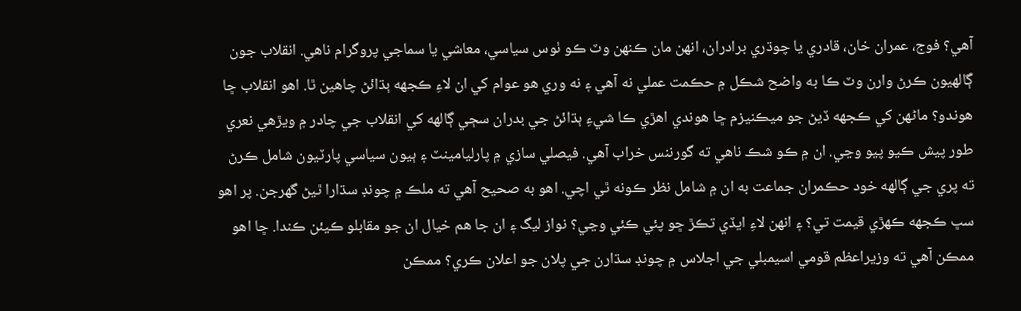آهي؟ فوج، عمران خان، قادري يا چوڌري برادران، انهن مان ڪنهن وٽ ڪو ٺوس سياسي، معاشي يا سماجي پروگرام ناهي. انقلاب جون ڳالهيون ڪرڻ وارن وٽ ڪا به واضح شڪل ۾ حڪمت عملي نه آهي ۽ نه وري هو عوام کي ان لاءِ ڪجهه ٻڌائڻ چاهين ٿا. اهو انقلاب ڇا هوندو؟ ماڻهن کي ڪجهه ڏيڻ جو ميڪنيزم ڇا هوندي اهڙي ڪا شيءِ ٻڌائڻ جي بدران سڄي ڳالهه کي انقلاب جي چادر ۾ ويڙهي نعري طور پيش ڪيو پيو وڃي. ان ۾ ڪو شڪ ناهي ته گورننس خراب آهي. فيصلي سازي ۾ پارليامينٽ ۽ ٻيون سياسي پارٽيون شامل ڪرڻ ته پري جي ڳالهه خود حڪمران جماعت به ان ۾ شامل نظر ڪونه ٿي اچي. اهو به صحيح آهي ته ملڪ ۾ چونڊ سڌارا ٿيڻ گهرجن. پر اهو سڀ ڪجهه ڪهڙي قيمت تي؟ ۽ انهن لاءِ ايڏي تڪڙ ڇو پئي ڪئي وڃي؟ نواز ليگ ۽ ان جا هم خيال ان جو مقابلو ڪيئن ڪندا. ڇا اهو ممڪن آهي ته وزيراعظم قومي اسيمبلي جي اجلاس ۾ چونڊ سڌارن جي پلان جو اعلان ڪري؟ ممڪن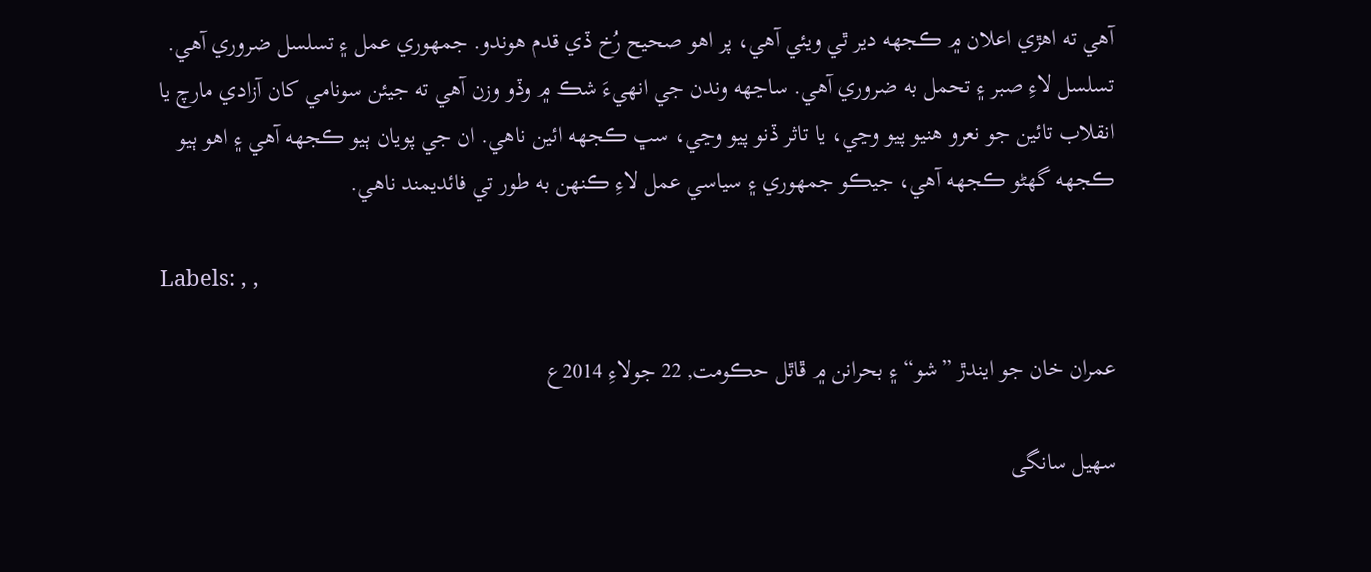آهي ته اهڙي اعلان ۾ ڪجهه دير ٿي ويئي آهي، پر اهو صحيح رُخ ڏي قدم هوندو. جمهوري عمل ۽ تسلسل ضروري آهي. تسلسل لاءِ صبر ۽ تحمل به ضروري آهي. ساڃهه وندن جي انهيءَ شڪ ۾ وڏو وزن آهي ته جيئن سونامي کان آزادي مارچ يا انقلاب تائين جو نعرو هنيو پيو وڃي، يا تاثر ڏنو پيو وڃي، سڀ ڪجهه ائين ناهي. ان جي پويان ٻيو ڪجهه آهي ۽ اهو ٻيو ڪجهه گهڻو ڪجهه آهي، جيڪو جمهوري ۽ سياسي عمل لاءِ ڪنهن به طور تي فائديمند ناهي.

Labels: , ,

عمران خان جو ايندڙ ”شو“ ۽ بحرانن ۾ ڦاٿل حڪومت, 22 جولاءِ 2014ع

سھیل سانگی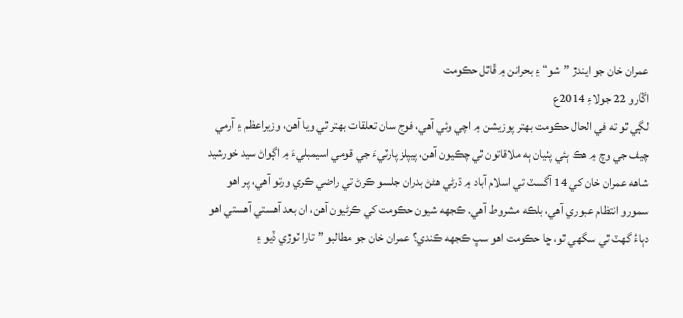عمران خان جو ايندڙ ”شو“ ۽ بحرانن ۾ ڦاٿل حڪومت
اڱارو 22 جولاءِ 2014ع
لڳي ٿو ته في الحال حڪومت بهتر پوزيشن ۾ اچي وئي آهي، فوج سان تعلقات بهتر ٿي ويا آهن، وزيراعظم ۽ آرمي چيف جي وچ ۾ هڪ ٻئي پٺيان ٻه ملاقاتون ٿي چڪيون آهن، پيپلز پارٽيءَ جي قومي اسيمبليءَ ۾ اڳواڻ سيد خورشيد شاهه عمران خان کي 14 آگسٽ تي اسلام آباد ۾ ڌرڻي هڻڻ بدران جلسو ڪرڻ تي راضي ڪري ورتو آهي، پر اهو سمورو انتظام عبوري آهي، بلڪه مشروط آهي. ڪجهه شيون حڪومت کي ڪرڻيون آهن، ان بعد آهستي آهستي اهو دٻاءُ گهٽ ٿي سگهي ٿو، ڇا حڪومت اهو سڀ ڪجهه ڪندي؟ عمران خان جو مطالبو ”تارا ٽوڙي ڏيو ۽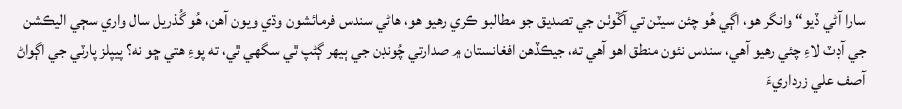سارا آڻي ڏيو“ وانگر هو، اڳي هُو چئن سيٽن تي آڱوٺن جي تصديق جو مطالبو ڪري رهيو هو، هاڻي سندس فرمائشون وڌي ويون آهن، هُو گُذريل سال واري سڄي اليڪشن جي آڊٽ لاءِ چئي رهيو آهي، سندس نئون منطق اهو آهي ته، جيڪڏهن افغانستان ۾ صدارتي چُونڊن جي ٻيهر ڳڻپ ٿي سگهي ٿي، ته پوءِ هتي ڇو نه؟ پيپلز پارٽي جي اڳواڻ آصف علي زرداريءَ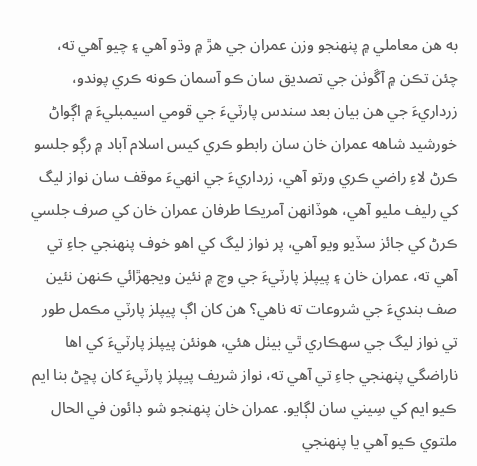به هن معاملي ۾ پنهنجو وزن عمران جي هڙ ۾ وڌو آهي ۽ چيو آهي ته، چئن تڪن ۾ آڱوٺن جي تصديق سان ڪو آسمان ڪونه ڪري پوندو، زرداريءَ جي هن بيان بعد سندس پارٽيءَ جي قومي اسيمبليءَ ۾ اڳواڻ خورشيد شاهه عمران خان سان رابطو ڪري کيس اسلام آباد ۾ رڳو جلسو ڪرڻ لاءِ راضي ڪري ورتو آهي، زرداريءَ جي انهيءَ موقف سان نواز ليگ کي رليف مليو آهي، هوڏانهن آمريڪا طرفان عمران خان کي صرف جلسي ڪرڻ کي جائز سڏيو ويو آهي، پر نواز ليگ کي اهو خوف پنهنجي جاءِ تي آهي ته، عمران خان ۽ پيپلز پارٽيءَ جي وچ ۾ نئين ويجهڙائي ڪنهن نئين صف بنديءَ جي شروعات ته ناهي؟ هن کان اڳ پيپلز پارٽي مڪمل طور تي نواز ليگ جي سهڪاري ٿي بيٺل هئي، هونئن پيپلز پارٽيءَ کي اها ناراضگي پنهنجي جاءِ تي آهي ته، نواز شريف پيپلز پارٽيءَ کان پڇڻ بنا ايم ڪيو ايم کي سِيني سان لڳايو. عمران خان پنهنجو شو ڊائون في الحال ملتوي ڪيو آهي يا پنهنجي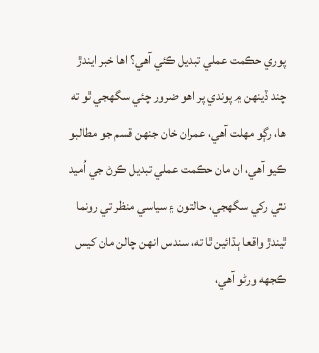پوري حڪمت عملي تبديل ڪئي آهي؟ اها خبر ايندڙ چند ڏينهن ۾ پوندي پر اهو ضرور چئي سگهجي ٿو ته ها، رڳو مهلت آهي، عمران خان جنهن قسم جو مطالبو ڪيو آهي، ان مان حڪمت عملي تبديل ڪرڻ جي اُميد نٿي رکي سگهجي، حالتون ۽ سياسي منظر تي رونما ٿيندڙ واقعا ٻڌائين ٿا ته، سندس انهن چالن مان کيس ڪجهه ورڻو آهي،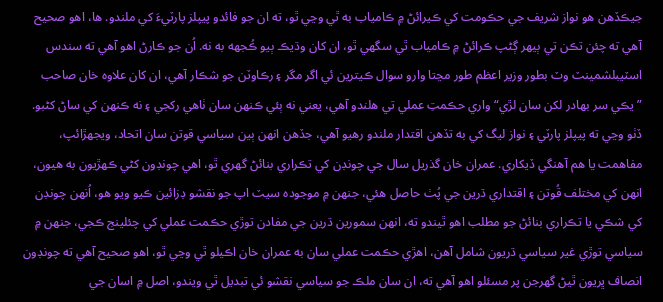جيڪڏهن هو نواز شريف جي حڪومت کي ڪيرائڻ ۾ ڪامياب به ٿي وڃي ٿو، ته ان جو فائدو پيپلز پارٽيءَ کي ملندو. ها، اهو صحيح آهي ته چئن تڪن تي ٻيهر ڳڻپ ڪرائڻ ۾ ڪامياب ٿي سگهي ٿو، ان کان وڌيڪ ٻيو ڪُجهه به نه. اُن جو ڪارڻ اهو آهي ته سندس اسٽيبلشمينٽ وٽ بطور وزير اعظم طور مڃتا وارو سوال ڪيترين ئي اگر مگر ۽ رڪاوٽن جو شڪار آهي، ان کان علاوه خان صاحب ”يڪي سر بهادر لکن سان لڙي“ واري حڪمتِ عملي تي هلندو آهي، يعني نه ٻئي ڪنهن سان ٺاهي رکجي ۽ نه ڪنهن کي ساڻ کڻبو. ڏٺو وڃي ته پيپلز پارٽي ۽ نواز ليگ کي به تڏهن اقتدار ملندو رهيو آهي، جڏهن انهن ٻين سياسي قوتن سان اتحاد، ويجهڙائپ، مفاهمت يا هم آهنگي ڏيکاري. عمران خان گذريل سال جي چونڊن کي تڪراري بنائڻ گهري ٿو، اهي چونڊون کڻي ڪهڙيون به هيون، انهن کي مختلف قُوتن ۽ اقتداري ڌرين جي پُٺ حاصل هئي، جنهن ۾ موجوده سيٽ اپ جو نقشو ڊزائين ڪيو ويو هو، اُنهن چونڊن کي شڪي يا تڪراري بنائڻ جو مطلب اهو ٿيندو ته، انهن سمورين ڌرين جي مفادن توڙي حڪمت عملي کي چئلينج ڪجي، جنهن ۾ سياسي توڙي غير سياسي ڌريون شامل آهن، اهڙي حڪمت عملي سان به عمران خان اڪيلو ٿي وڃي ٿو، اهو صحيح آهي ته چونڊون انصاف ڀريون ٿيڻ گهرجن پر مسئلو اهو آهي ته، ان سان ملڪ جو سياسي نقشو ئي تبديل ٿي ويندو، اصل ۾ اسان جي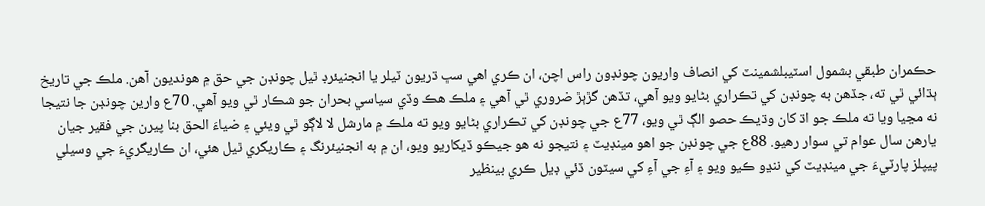حڪمران طبقي بشمول اسٽيبلشمينٽ کي انصاف واريون چونڊون راس اچن، ان ڪري اهي سڀ ڌريون ٽيلر يا انجنيئرڊ ٿيل چونڊن جي حق ۾ هونديون آهن. ملڪ جي تاريخ ٻڌائي ٿي ته، جڏهن به چونڊن کي تڪراري بڻايو ويو آهي، تڏهن گڙٻڙ ضروري ٿي آهي ۽ ملڪ هڪ وڏي سياسي بحران جو شڪار ٿي ويو آهي. 70ع وارين چونڊن جا نتيجا نه مڃيا ويا ته ملڪ جو اڌ کان وڌيڪ حصو الڳ ٿي ويو، 77ع جي چونڊن کي تڪراري بڻايو ويو ته ملڪ ۾ مارشل لا لاڳو ٿي ويئي ۽ ضياءَ الحق بنا پيرن جي فقير جيان يارهن سال عوام تي سوار رهيو. 88ع جي چونڊن جو اهو مينڊيٽ ۽ نتيجو نه هو جيڪو ڏيکاريو ويو، ان ۾ به انجنيئرنگ ۽ ڪاريگري ٿيل هئي، ان ڪاريگريءَ جي وسيلي پيپلز پارٽيءَ جي مينڊيٽ کي ننڍو ڪيو ويو ۽ آءِ جي آءِ کي سيٽون ڏئي ڊيل ڪري بينظير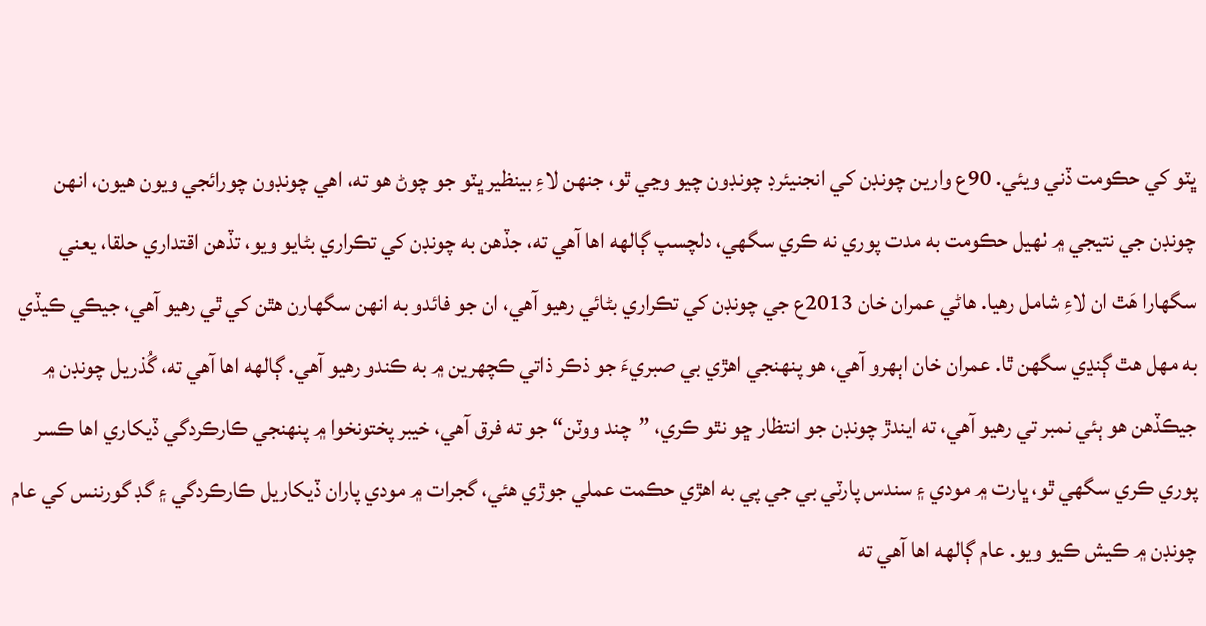ڀٽو کي حڪومت ڏني ويئي. 90ع وارين چونڊن کي انجنيئرڊ چونڊون چيو وڃي ٿو، جنهن لاءِ بينظير ڀٽو جو چوڻ هو ته، اهي چونڊون چورائجي ويون هيون، انهن چونڊن جي نتيجي ۾ ٺهيل حڪومت به مدت پوري نه ڪري سگهي، دلچسپ ڳالهه اها آهي ته، جڏهن به چونڊن کي تڪراري بڻايو ويو، تڏهن اقتداري حلقا، يعني سگهارا هَٿ ان لاءِ شامل رهيا. هاڻي عمران خان 2013ع جي چونڊن کي تڪراري بڻائي رهيو آهي، ان جو فائدو به انهن سگهارن هٿن کي ٿي رهيو آهي، جيڪي ڪيڏي به مهل هٿ ڳنڍي سگهن ٿا. عمران خان اٻهرو آهي، هو پنهنجي اهڙي بي صبريءَ جو ذڪر ذاتي ڪچهرين ۾ به ڪندو رهيو آهي. ڳالهه اها آهي ته، گُذريل چونڊن ۾ جيڪڏهن هو ٻئي نمبر تي رهيو آهي، ته ايندڙ چونڊن جو انتظار ڇو نٿو ڪري، ”چند ووٽن“ جو ته فرق آهي، خيبر پختونخوا ۾ پنهنجي ڪارڪردگي ڏيکاري اها ڪسر پوري ڪري سگهي ٿو، ڀارت ۾ مودي ۽ سندس پارٽي بي جي پي به اهڙي حڪمت عملي جوڙي هئي، گجرات ۾ مودي پاران ڏيکاريل ڪارڪردگي ۽ گڊ گورننس کي عام چونڊن ۾ ڪيش ڪيو ويو. عام ڳالهه اها آهي ته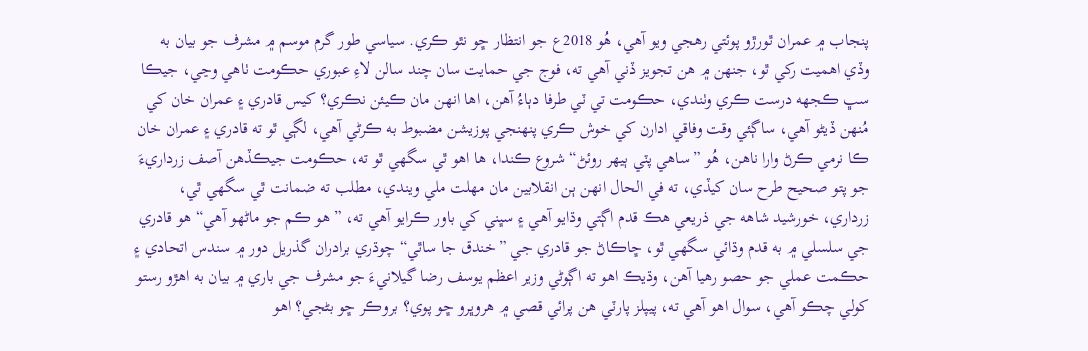پنجاب ۾ عمران ٿورڙو پوئتي رهجي ويو آهي، هُو 2018ع جو انتظار ڇو نٿو ڪري. سياسي طور گرم موسم ۾ مشرف جو بيان به وڏي اهميت رکي ٿو، جنهن ۾ هن تجويز ڏني آهي ته، فوج جي حمايت سان چند سالن لاءِ عبوري حڪومت ٺاهي وڃي، جيڪا سڀ ڪجهه درست ڪري وٺندي، حڪومت تي ٽي طرفا دٻاءُ آهن، اها انهن مان ڪيئن نڪري؟ کيس قادري ۽ عمران خان کي مُنهن ڏيڻو آهي، ساڳئي وقت وفاقي ادارن کي خوش ڪري پنهنجي پوزيشن مضبوط به ڪرڻي آهي، لڳي ٿو ته قادري ۽ عمران خان ڪا نرمي ڪرڻ وارا ناهن، هُو ”ساهي پٽي ٻيهر روئڻ“ شروع ڪندا، ها اهو ٿي سگهي ٿو ته، حڪومت جيڪڏهن آصف زرداريءَ جو پتو صحيح طرح سان کيڏي، ته في الحال انهن ٻن انقلابين مان مهلت ملي ويندي، مطلب ته ضمانت ٿي سگهي ٿي، زرداري، خورشيد شاهه جي ذريعي هڪ قدم اڳتي وڌايو آهي ۽ سڀني کي باور ڪرايو آهي ته، ”هو ڪم جو ماڻهو آهي“ هو قادري جي سلسلي ۾ به قدم وڌائي سگهي ٿو، ڇاڪاڻ جو قادري جي ”خندق جا ساٿي“ چوڌري برادران گذريل دور ۾ سندس اتحادي ۽ حڪمت عملي جو حصو رهيا آهن، وڌيڪ اهو ته اڳوڻي وزير اعظم يوسف رضا گيلانيءَ جو مشرف جي باري ۾ بيان به اهڙو رستو کولي چڪو آهي، سوال اهو آهي ته، پيپلز پارٽي هن پرائي قصي ۾ هروڀرو ڇو پوي؟ بروڪر ڇو بڻجي؟ اهو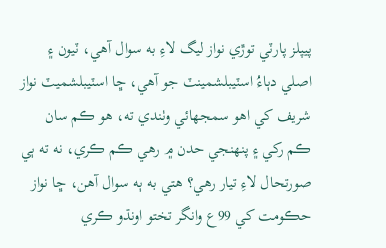پيپلز پارٽي توڙي نواز ليگ لاءِ به سوال آهي، ٽيون ۽ اصلي دٻاءُ اسٽيبلشمينٽ جو آهي، ڇا اسٽيبلشميٽ نواز شريف کي اهو سمجهائي وٺندي ته، هو ڪم سان ڪم رکي ۽ پنهنجي حدن ۾ رهي ڪم ڪري، نه ته ٻي صورتحال لاءِ تيار رهي؟ هتي به ٻه سوال آهن، ڇا نواز حڪومت کي 99ع وانگر تختو اونڌو ڪري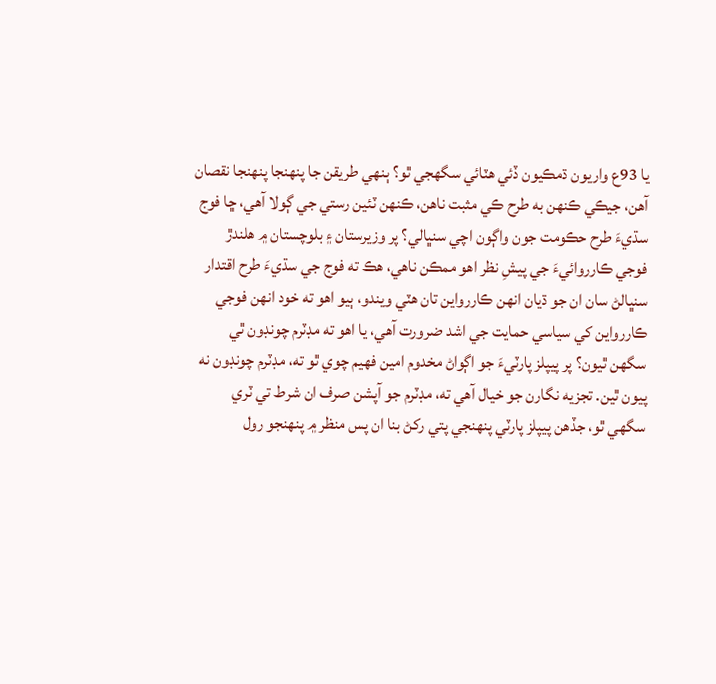يا 93ع واريون ڌمڪيون ڏئي هٽائي سگهجي ٿو؟ ٻنهي طريقن جا پنهنجا پنهنجا نقصان آهن، جيڪي ڪنهن به طرح ڪي مثبت ناهن، ڪنهن ٽئين رستي جي ڳولا آهي، ڇا فوج سڌيءَ طرح حڪومت جون واڳون اچي سنڀالي؟ پر وزيرستان ۽ بلوچستان ۾ هلندڙ فوجي ڪارروائيءَ جي پيشِ نظر اهو ممڪن ناهي، هڪ ته فوج جي سڌيءَ طرح اقتدار سنڀالڻ سان ان جو ڌيان انهن ڪاررواين تان هٽي ويندو، ٻيو اهو ته خود انهن فوجي ڪاررواين کي سياسي حمايت جي اشد ضرورت آهي، يا اهو ته مڊٽرم چونڊون ٿي سگهن ٿيون؟ پر پيپلز پارٽيءَ جو اڳواڻ مخدوم امين فهيم چوي ٿو ته، مڊٽرم چونڊون نه پيون ٿين. تجزيه نگارن جو خيال آهي ته، مڊٽرم جو آپشن صرف ان شرط تي ٽري سگهي ٿو، جڏهن پيپلز پارٽي پنهنجي پتي رکڻ بنا ان پس منظر ۾ پنهنجو رول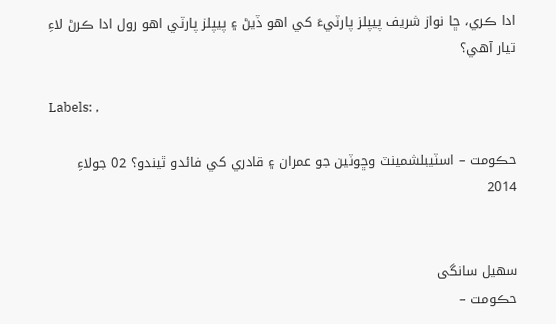ادا ڪري، ڇا نواز شريف پيپلز پارٽيءَ کي اهو ڏيڻ ۽ پيپلز پارٽي اهو رول ادا ڪرڻ لاءِ تيار آهي؟

Labels: ,

حڪومت – اسٽيبلشمينٽ وڇوٽين جو عمران ۽ قادري کي فائدو ٿيندو؟ 02 جولاءِ 2014


سھیل سانگی
حڪومت –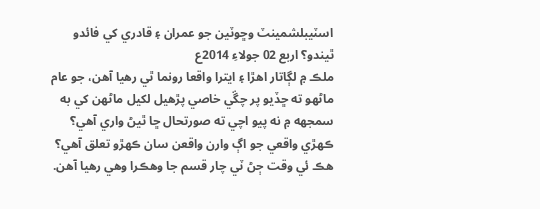اسٽيبلشمينٽ وڇوٽين جو عمران ۽ قادري کي فائدو ٿيندو؟ اربع 02 جولاءِ 2014ع
ملڪ ۾ لڳاتار اهڙا ۽ ايترا واقعا رونما ٿي رهيا آهن، جو عام ماڻهو ته ڇڏيو پر چڱي خاصي پڙهيل لکيل ماڻهن کي به سمجهه ۾ نه پيو اچي ته صورتحال ڇا ٿيڻ واري آهي؟ ڪهڙي واقعي جو اڳ وارن واقعن سان ڪهڙو تعلق آهي؟ هڪ ئي وقت ڄڻ ٽي چار قسم جا وهڪرا وهي رهيا آهن.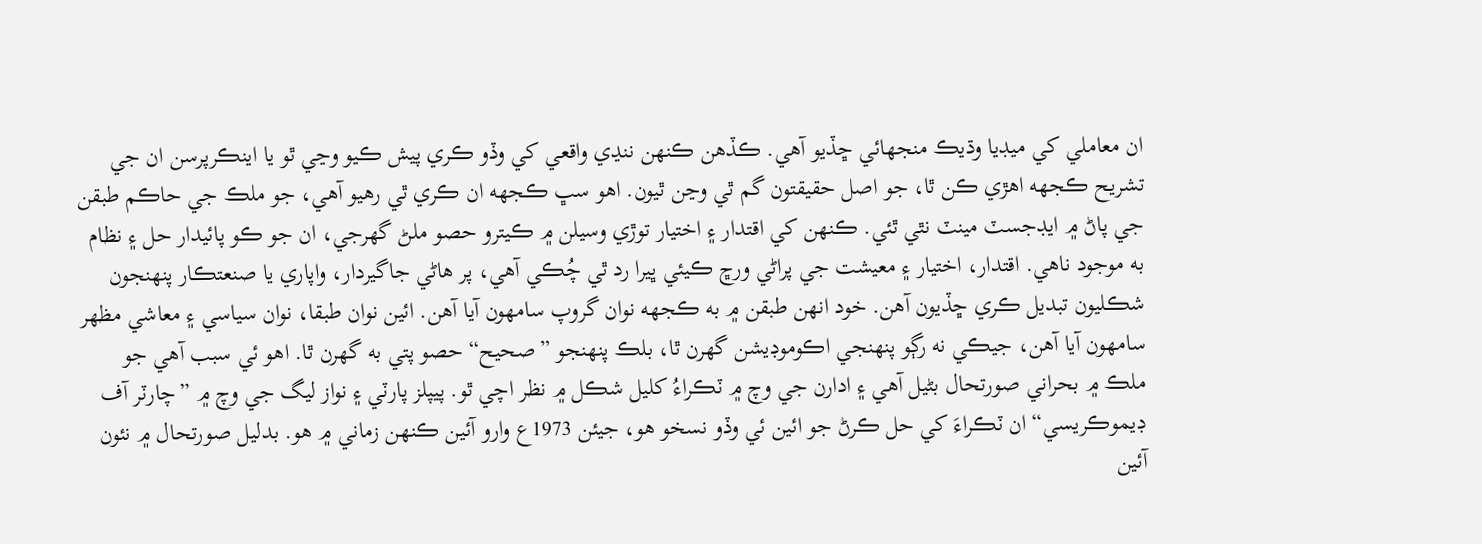ان معاملي کي ميڊيا وڌيڪ منجهائي ڇڏيو آهي. ڪڏهن ڪنهن ننڍي واقعي کي وڏو ڪري پيش ڪيو وڃي ٿو يا اينڪرپرسن ان جي تشريح ڪجهه اهڙي ڪن ٿا، جو اصل حقيقتون گم ٿي وڃن ٿيون. اهو سڀ ڪجهه ان ڪري ٿي رهيو آهي، جو ملڪ جي حاڪم طبقن جي پاڻ ۾ ايڊجسٽ مينٽ نٿي ٿئي. ڪنهن کي اقتدار ۽ اختيار توڙي وسيلن ۾ ڪيترو حصو ملڻ گهرجي، ان جو ڪو پائيدار حل ۽ نظام به موجود ناهي. اقتدار، اختيار ۽ معيشت جي پراڻي ورڇ ڪيئي ڀيرا رد ٿي چُڪي آهي، پر هاڻي جاگيردار، واپاري يا صنعتڪار پنهنجون شڪليون تبديل ڪري ڇڏيون آهن. خود انهن طبقن ۾ به ڪجهه نوان گروپ سامهون آيا آهن. ائين نوان طبقا، نوان سياسي ۽ معاشي مظهر سامهون آيا آهن، جيڪي نه رڳو پنهنجي اڪوموڊيشن گهرن ٿا، بلڪ پنهنجو ”صحيح“ حصو پتي به گهرن ٿا. اهو ئي سبب آهي جو ملڪ ۾ بحراني صورتحال بڻيل آهي ۽ ادارن جي وچ ۾ ٽڪراءُ کليل شڪل ۾ نظر اچي ٿو. پيپلز پارٽي ۽ نواز ليگ جي وچ ۾ ”چارٽر آف ڊيموڪريسي“ ان ٽڪراءَ کي حل ڪرڻ جو ائين ئي وڏو نسخو هو، جيئن 1973ع وارو آئين ڪنهن زماني ۾ هو. بدليل صورتحال ۾ نئون آئين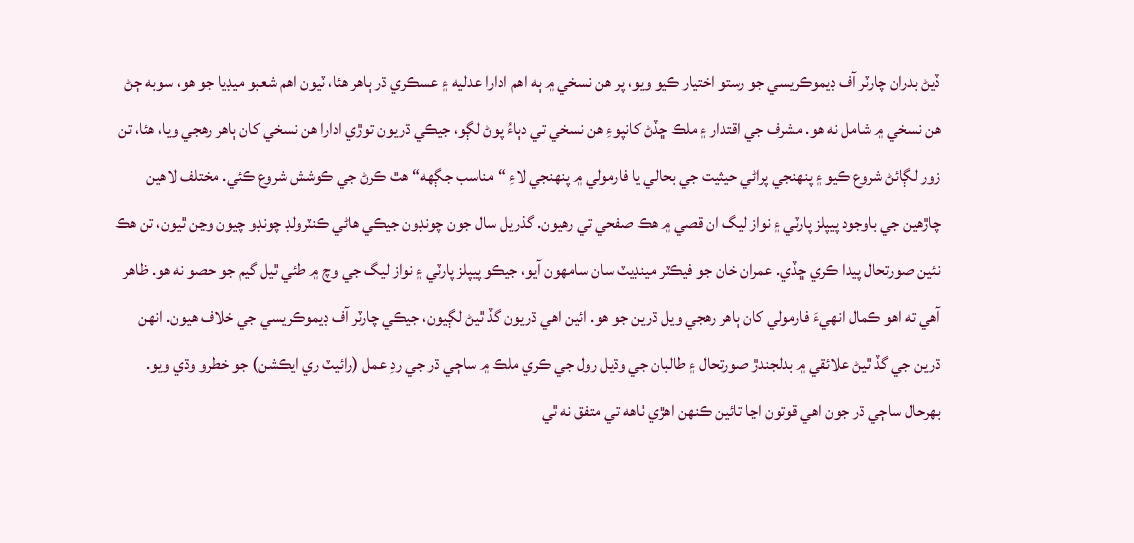ڏيڻ بدران چارٽر آف ڊيموڪريسي جو رستو اختيار ڪيو ويو، پر هن نسخي ۾ ٻه اهم ادارا عدليه ۽ عسڪري ڌر ٻاهر هئا، ٽيون اهم شعبو ميڊيا جو هو، سوبه ڄڻ هن نسخي ۾ شامل نه هو. مشرف جي اقتدار ۽ ملڪ ڇڏڻ کانپوءِ هن نسخي تي دٻاءُ پوڻ لڳو، جيڪي ڌريون توڙي ادارا هن نسخي کان ٻاهر رهجي ويا، هئا، تن زور لڳائڻ شروع ڪيو ۽ پنهنجي پراڻي حيثيت جي بحالي يا فارمولي ۾ پنهنجي لاءِ “مناسب جڳهه“ هٿ ڪرڻ جي ڪوشش شروع ڪئي. مختلف لاهين چاڙهين جي باوجود پيپلز پارٽي ۽ نواز ليگ ان قصي ۾ هڪ صفحي تي رهيون. گذريل سال جون چونڊون جيڪي هاڻي ڪنٽرولڊ چونڊو چيون وڃن ٿيون، تن هڪ نئين صورتحال پيدا ڪري ڇڏي. عمران خان جو فيڪٽر مينڊيٽ سان سامهون آيو، جيڪو پيپلز پارٽي ۽ نواز ليگ جي وچ ۾ طئي ٿيل گيم جو حصو نه هو. ظاهر آهي ته اهو ڪمال انهيءَ فارمولي کان ٻاهر رهجي ويل ڌرين جو هو. ائين اهي ڌريون گڏ ٿيڻ لڳيون، جيڪي چارٽر آف ڊيموڪريسي جي خلاف هيون. انهن ڌرين جي گڏ ٿيڻ علائقي ۾ بدلجندڙ صورتحال ۽ طالبان جي وڌيل رول جي ڪري ملڪ ۾ ساڄي ڌر جي ردِ عمل (رائيٽ ري ايڪشن) جو خطرو وڌي ويو. بهرحال ساڄي ڌر جون اهي قوتون اڃا تائين ڪنهن اهڙي ٺاهه تي متفق نه ٿي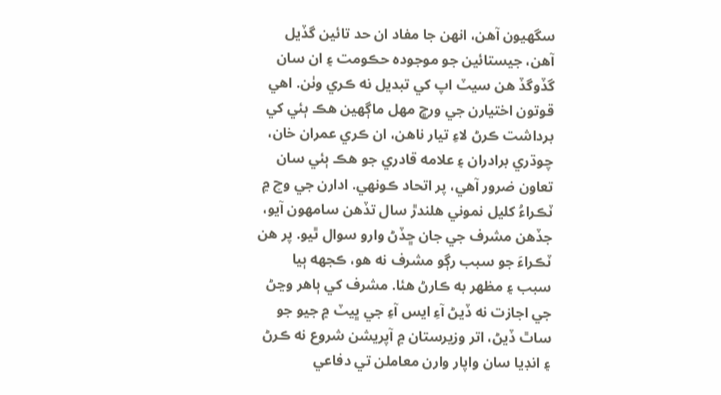سگهيون آهن، انهن جا مفاد ان حد تائين گڏيل آهن، جيستائين جو موجوده حڪومت ۽ ان سان گڏوگڏ هن سيٽ اپ کي تبديل نه ڪري وٺن. اهي قوتون اختيارن جي ورڇ مهل ماڳهين هڪ ٻئي کي برداشت ڪرڻ لاءِ تيار ناهن، ان ڪري عمران خان، چوڌري برادران ۽ علامه قادري جو هڪ ٻئي سان تعاون ضرور آهي، پر اتحاد ڪونهي. ادارن جي وچ ۾ ٽڪراءُ کليل نموني هلندڙ سال تڏهن سامهون آيو، جڏهن مشرف جي جان ڇڏڻ وارو سوال ٿيو. پر هن ٽڪراءَ جو سبب رڳو مشرف نه هو، ڪجهه ٻيا سبب ۽ مظهر به ڪارڻ هئا. مشرف کي ٻاهر وڃڻ جي اجازت نه ڏيڻ آءِ ايس آءِ جي ڀيٽ ۾ جيو جو ساٿ ڏيڻ، اتر وزيرستان ۾ آپريشن شروع نه ڪرڻ ۽ انڊيا سان واپار وارن معاملن تي دفاعي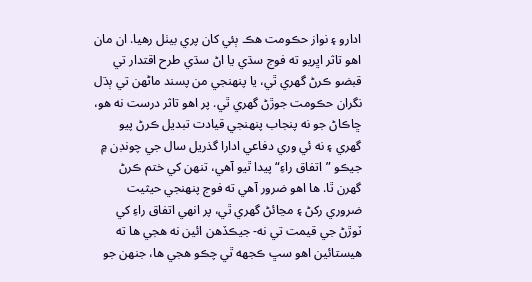ادارو ۽ نواز حڪومت هڪ ٻئي کان پري بيٺل رهيا. ان مان اهو تاثر اڀريو ته فوج سڌي يا اڻ سڌي طرح اقتدار تي قبضو ڪرڻ گهري ٿي، يا پنهنجي من پسند ماڻهن تي ٻڌل نگران حڪومت جوڙڻ گهري ٿي. پر اهو تاثر درست نه هو، ڇاڪاڻ جو نه پنجاب پنهنجي قيادت تبديل ڪرڻ پيو گهري ۽ نه ئي وري دفاعي ادارا گذريل سال جي چونڊن ۾ جيڪو ”اتفاق راءِ“ پيدا ٿيو آهي، تنهن کي ختم ڪرڻ گهرن ٿا. ها اهو ضرور آهي ته فوج پنهنجي حيثيت ضروري رکڻ ۽ مڃائڻ گهري ٿي، پر انهي اتفاق راءِ کي ٽوڙڻ جي قيمت تي نه- جيڪڏهن ائين نه هجي ها ته هيستائين اهو سڀ ڪجهه ٿي چڪو هجي ها، جنهن جو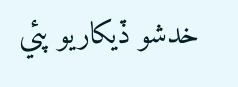خدشو ڏيکاريو پئي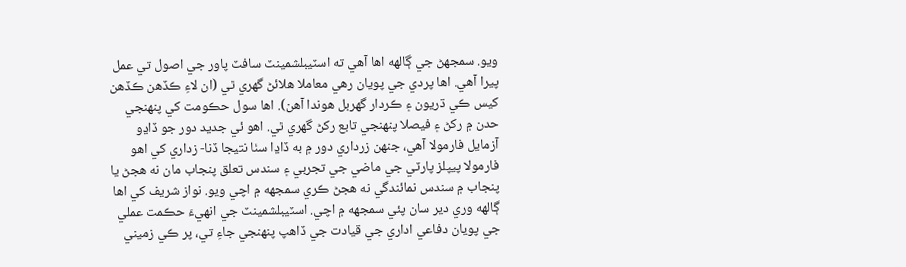ويو. سمجهڻ جي ڳالهه اها آهي ته اسٽيبلشمينٽ سافٽ پاور جي اصول تي عمل پيرا آهي. اها پردي جي پويان رهي معاملا هلائڻ گهري ٿي (ان لاءِ ڪڏهن ڪڏهن کيس ڪي ڌريون ۽ ڪردار گهربل هوندا آهن). اها سول حڪومت کي پنهنجي حدن ۾ رکڻ ۽ فيصلا پنهنجي تابع رکڻ گهري ٿي. اهو ئي جديد دور جو ڏاڍو آزمايل فارمولا آهي، جنهن زرداري دور ۾ به ڏاڍا سٺا نتيجا ڏنا- زداري کي اهو فارمولا پيپلز پارٽي جي ماضي جي تجربي ۽ سندس تعلق پنجاب مان نه هجڻ يا پنجاب ۾ سندس نمائندگي نه هجڻ ڪري سمجهه ۾ اچي ويو. نواز شريف کي اها ڳالهه وري دير سان پئي سمجهه ۾ اچي. اسٽيبلشمينٽ جي انهيءَ حڪمت عملي جي پويان دفاعي اداري جي قيادت جي ڏاهپ پنهنجي جاءِ تي، پر ڪي زميني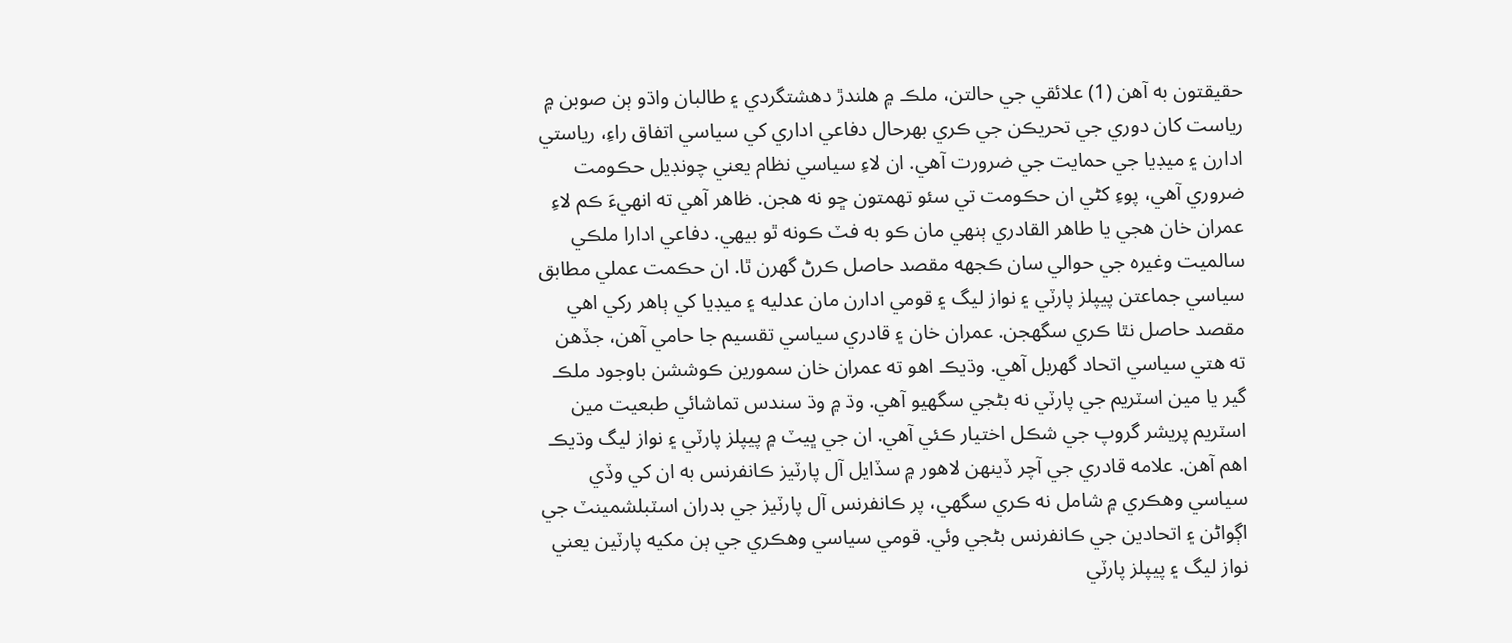حقيقتون به آهن (1) علائقي جي حالتن، ملڪ ۾ هلندڙ دهشتگردي ۽ طالبان واڌو ٻن صوبن ۾ رياست کان دوري جي تحريڪن جي ڪري بهرحال دفاعي اداري کي سياسي اتفاق راءِ، رياستي ادارن ۽ ميڊيا جي حمايت جي ضرورت آهي. ان لاءِ سياسي نظام يعني چونڊيل حڪومت ضروري آهي، پوءِ کڻي ان حڪومت تي سئو تهمتون ڇو نه هجن. ظاهر آهي ته انهيءَ ڪم لاءِ عمران خان هجي يا طاهر القادري ٻنهي مان ڪو به فٽ ڪونه ٿو بيهي. دفاعي ادارا ملڪي سالميت وغيره جي حوالي سان ڪجهه مقصد حاصل ڪرڻ گهرن ٿا. ان حڪمت عملي مطابق سياسي جماعتن پيپلز پارٽي ۽ نواز ليگ ۽ قومي ادارن مان عدليه ۽ ميڊيا کي ٻاهر رکي اهي مقصد حاصل نٿا ڪري سگهجن. عمران خان ۽ قادري سياسي تقسيم جا حامي آهن، جڏهن ته هتي سياسي اتحاد گهربل آهي. وڌيڪ اهو ته عمران خان سمورين ڪوششن باوجود ملڪ گير يا مين اسٽريم جي پارٽي نه بڻجي سگهيو آهي. وڌ ۾ وڌ سندس تماشائي طبعيت مين اسٽريم پريشر گروپ جي شڪل اختيار ڪئي آهي. ان جي ڀيٽ ۾ پيپلز پارٽي ۽ نواز ليگ وڌيڪ اهم آهن. علامه قادري جي آچر ڏينهن لاهور ۾ سڏايل آل پارٽيز ڪانفرنس به ان کي وڏي سياسي وهڪري ۾ شامل نه ڪري سگهي، پر ڪانفرنس آل پارٽيز جي بدران اسٽبلشمينٽ جي اڳواڻن ۽ اتحادين جي ڪانفرنس بڻجي وئي. قومي سياسي وهڪري جي ٻن مکيه پارٽين يعني نواز ليگ ۽ پيپلز پارٽي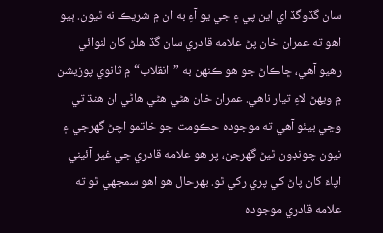سان گڏوگڏ اي اين پي ۽ جي يو آءِ به ان ۾ شريڪ نه ٿيون. ٻيو اهو ته عمران خان پڻ علامه قادري سان گڏ هلڻ کان لنوائي رهيو آهي، ڇاڪاڻ جو هو ڪنهن به ”انقلاب“ ۾ ثانوي پوزيشن ۾ ويهڻ لاءِ تيار ناهي. عمران خان هڻي هڻي هاڻي ان هنڌ تي وڃي بيٺو آهي ته موجوده حڪومت جو خاتمو اچڻ گهرجي ۽ نيون چونڊون ٿيڻ گهرجن، پر هو علامه قادري جي غير آئيني اپاءَ کان پاڻ کي پري رکي ٿو. بهرحال هو اهو سمجهي ٿو ته علامه قادري موجوده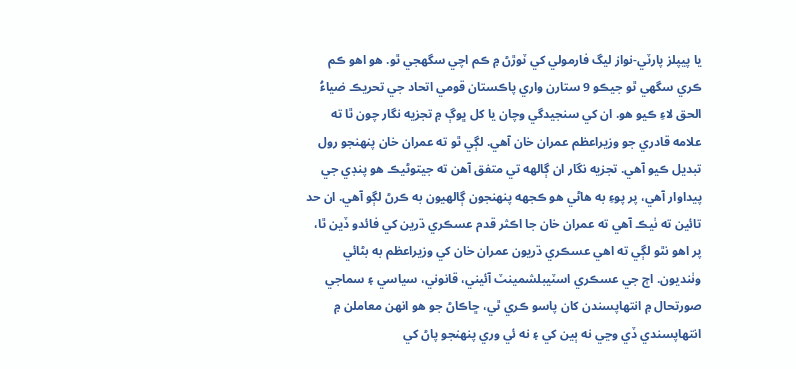يا پيپلز پارٽي-نواز ليگ فارمولي کي ٽوڙڻ ۾ ڪم اچي سگهجي ٿو. هو اهو ڪم ڪري سگهي ٿو جيڪو 9 ستارن واري پاڪستان قومي اتحاد جي تحريڪ ضياءُ الحق لاءِ ڪيو هو. ان کي سنجيدگي وچان يا کل ڀوڳ ۾ تجزيه نگار چون ٿا ته علامه قادري جو وزيراعظم عمران خان آهي. لڳي ٿو ته عمران خان پنهنجو رول تبديل ڪيو آهي. تجزيه نگار ان ڳالهه تي متفق آهن ته جيتوڻيڪ هو پنڊي جي پيداوار آهي، پر پوءِ به هاڻي هو ڪجهه پنهنجون ڳالهيون به ڪرڻ لڳو آهي. ان حد تائين ته ٺيڪ آهي ته عمران خان جا اڪثر قدم عسڪري ڌرين کي فائدو ڏين ٿا، پر اهو نٿو لڳي ته اهي عسڪري ڌريون عمران خان کي وزيراعظم به بڻائي وٺنديون. اڄ جي عسڪري اسٽيبلشمينٽ آئيني، قانوني، سياسي ۽ سماجي صورتحال ۾ انتهاپسندن کان پاسو ڪري ٿي، ڇاڪاڻ جو هو انهن معاملن ۾ انتهاپسندي ڏي وڃي نه ٻين کي ۽ نه ئي وري پنهنجو پاڻ کي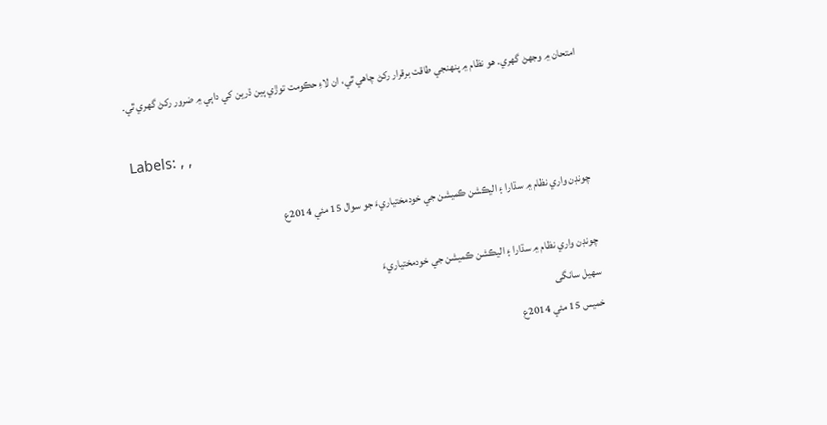امتحان ۾ وجهڻ گهري. هو نظام ۾ پنهنجي طاقت برقرار رکڻ چاهي ٿي، ان لاءِ حڪومت توڙي ٻين ڌرين کي داٻي ۾ ضرور رکڻ گهري ٿي.

Labels: , ,

چونڊن واري نظام ۾ سڌارا ۽ اليڪشن ڪميشن جي خودمختياريءَ جو سوال 15 مئي 2014ع

چونڊن واري نظام ۾ سڌارا ۽ اليڪشن ڪميشن جي خودمختياريءَ
سھیل سانگی
خميس 15 مئي 2014ع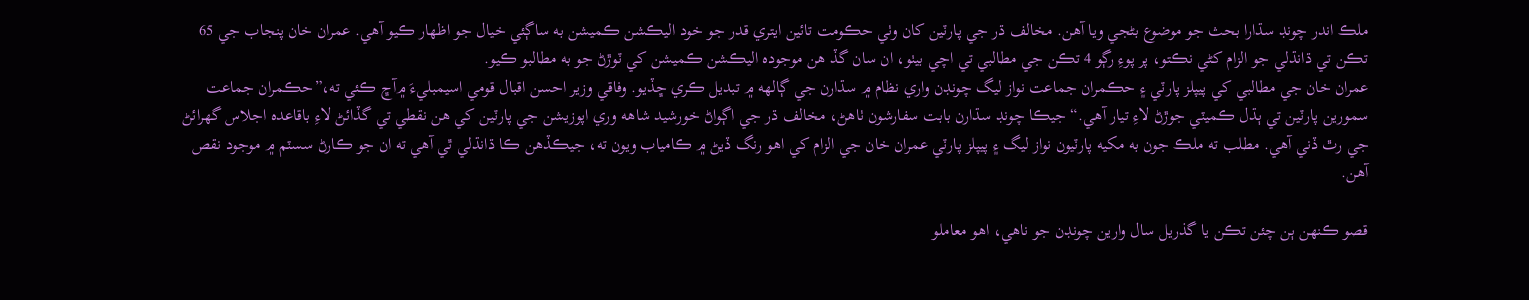ملڪ اندر چونڊ سڌارا بحث جو موضوع بڻجي ويا آهن. مخالف ڌر جي پارٽين کان وٺي حڪومت تائين ايتري قدر جو خود اليڪشن ڪميشن به ساڳئي خيال جو اظهار ڪيو آهي. عمران خان پنجاب جي 65 تڪن تي ڌانڌلي جو الزام کڻي نڪتو، پر پوءِ رڳو 4 تڪن جي مطالبي تي اچي بيٺو، ان سان گڏ هن موجوده اليڪشن ڪميشن کي ٽوڙڻ جو به مطالبو ڪيو.
عمران خان جي مطالبي کي پيپلز پارٽي ۽ حڪمران جماعت نواز ليگ چونڊن واري نظام ۾ سڌارن جي ڳالهه ۾ تبديل ڪري ڇڏيو. وفاقي وزير احسن اقبال قومي اسيمبليءَ ۾آڇ ڪئي ته،”حڪمران جماعت سمورين پارٽين تي ٻڌل ڪميٽي جوڙڻ لاءِ تيار آهي.“ جيڪا چونڊ سڌارن بابت سفارشون ٺاهڻ، مخالف ڌر جي اڳواڻ خورشيد شاهه وري اپوزيشن جي پارٽين کي هن نقطي تي گڏائڻ لاءِ باقاعده اجلاس گهرائڻ جي رٿ ڏني آهي. مطلب ته ملڪ جون به مکيه پارٽيون نواز ليگ ۽ پيپلز پارٽي عمران خان جي الزام کي اهو رنگ ڏيڻ ۾ ڪامياب ويون ته، جيڪڏهن ڪا ڌانڌلي ٿي آهي ته ان جو ڪارڻ سسٽم ۾ موجود نقص آهن.

قصو ڪنهن ٻن چئن تڪن يا گذريل سال وارين چونڊن جو ناهي، اهو معاملو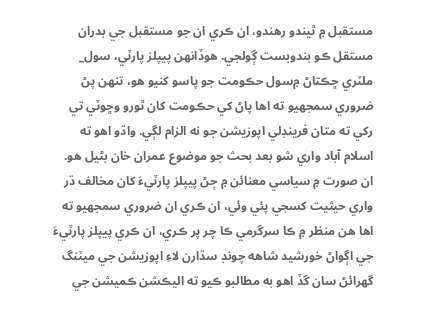مستقبل ۾ ٿيندو رهندو، ان ڪري ان جو مستقبل جي بدران مستقل ڪو بندوبست ڳولجي. هوڏانهن پيپلز پارٽي، سول_ ملٽري ڇڪتاڻ ۾سول حڪومت جو پاسو کنيو هو، تنهن پڻ ضروري سمجهيو ته اها پاڻ کي حڪومت کان ٿورو وڇوٽي تي رکي ته متان فرينڊلي اپوزيشن جو نه الزام لڳي. واڌو اهو ته اسلام آباد واري شو بعد بحث جو موضوع عمران خان بڻيل هو.
ان صورت ۾ سياسي معنائن ۾ ڄڻ پيپلز پارٽيءَ کان مخالف ڌر واري حيثيت کسجي پئي وئي، ان ڪري ان ضروري سمجهيو ته اها هن منظر ۾ ڪا سرگرمي ڪا چر پر ڪري، ان ڪري پيپلز پارٽيءَ جي اڳواڻ خورشيد شاهه چونڊ سڌارن لاءِ اپوزيشن جي ميٽنگ گهرائڻ سان گڏ اهو به مطالبو ڪيو ته اليڪشن ڪميشن جي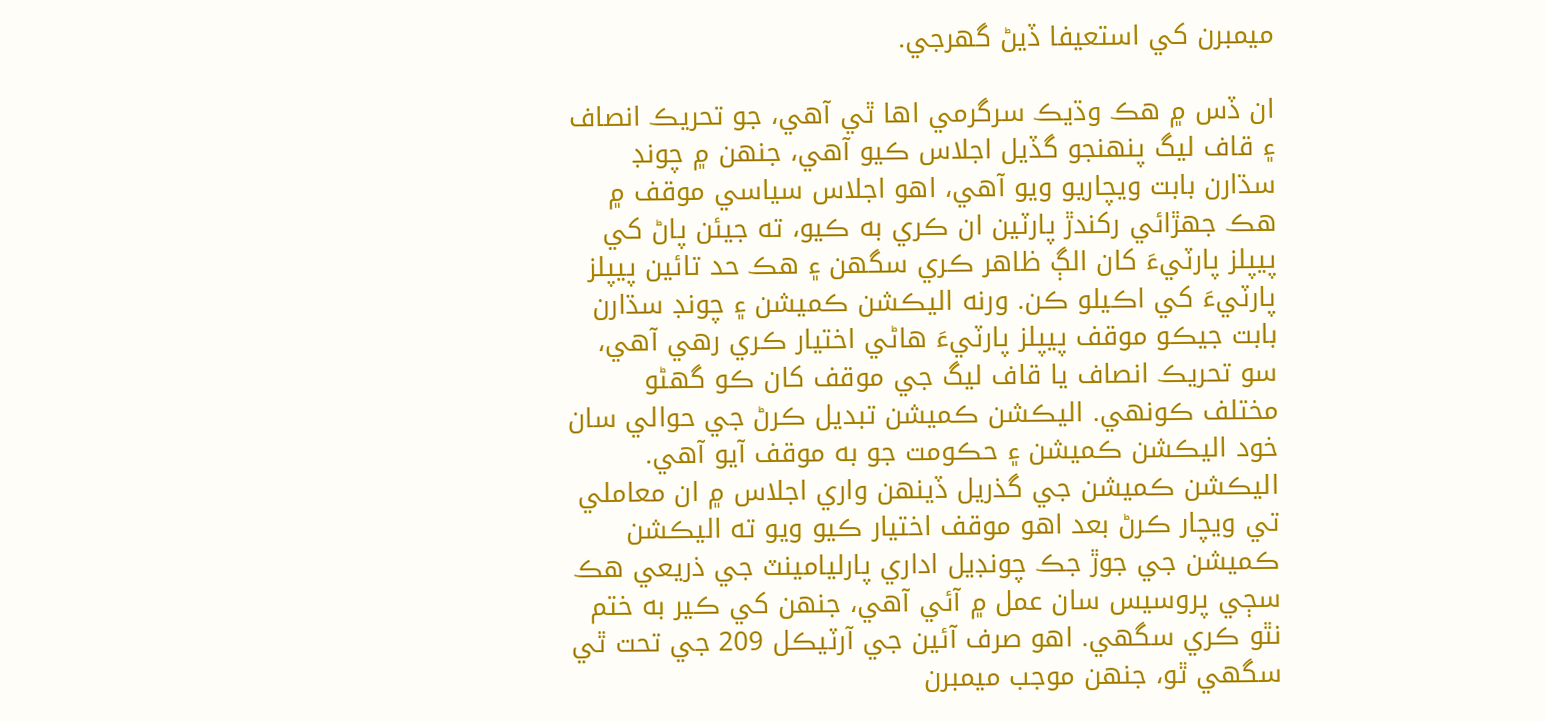ميمبرن کي استعيفا ڏيڻ گهرجي.

ان ڏس ۾ هڪ وڌيڪ سرگرمي اها ٿي آهي، جو تحريڪ انصاف ۽ قاف ليگ پنهنجو گڏيل اجلاس ڪيو آهي، جنهن ۾ چونڊ سڌارن بابت ويچاريو ويو آهي، اهو اجلاس سياسي موقف ۾ هڪ جهڙائي رکندڙ پارٽين ان ڪري به ڪيو، ته جيئن پاڻ کي پيپلز پارٽيءَ کان الڳ ظاهر ڪري سگهن ۽ هڪ حد تائين پيپلز پارٽيءَ کي اڪيلو ڪن. ورنه اليڪشن ڪميشن ۽ چونڊ سڌارن بابت جيڪو موقف پيپلز پارٽيءَ هاڻي اختيار ڪري رهي آهي، سو تحريڪ انصاف يا قاف ليگ جي موقف کان ڪو گهڻو مختلف ڪونهي. اليڪشن ڪميشن تبديل ڪرڻ جي حوالي سان خود اليڪشن ڪميشن ۽ حڪومت جو به موقف آيو آهي.
اليڪشن ڪميشن جي گذريل ڏينهن واري اجلاس ۾ ان معاملي تي ويچار ڪرڻ بعد اهو موقف اختيار ڪيو ويو ته اليڪشن ڪميشن جي جوڙ جڪ چونڊيل اداري پارليامينٽ جي ذريعي هڪ سڄي پروسيس سان عمل ۾ آئي آهي، جنهن کي ڪير به ختم نٿو ڪري سگهي. اهو صرف آئين جي آرٽيڪل 209 جي تحت ٿي سگهي ٿو، جنهن موجب ميمبرن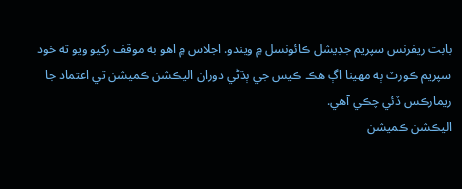بابت ريفرنس سپريم جڊيشل ڪائونسل ۾ ويندو. اجلاس ۾ اهو به موقف رکيو ويو ته خود سپريم ڪورٽ ٻه مهينا اڳ هڪ ڪيس جي ٻڌڻي دوران اليڪشن ڪميشن تي اعتماد جا ريمارڪس ڏئي چڪي آهي.
اليڪشن ڪميشن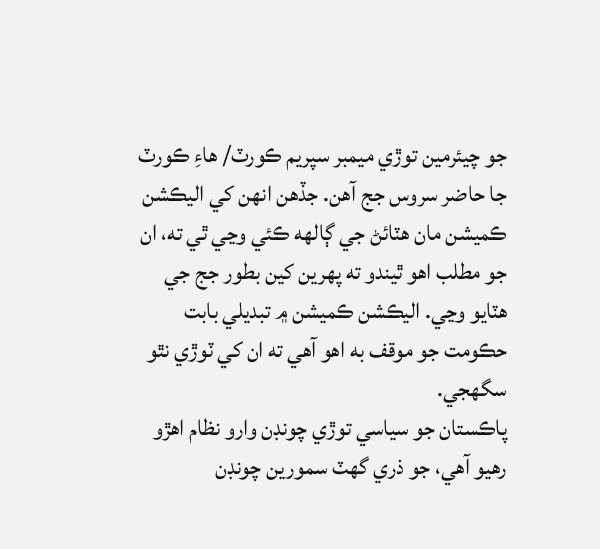جو چيئرمين توڙي ميمبر سپريم ڪورٽ/ هاءِ ڪورٽ جا حاضر سروس جج آهن. جڏهن انهن کي اليڪشن ڪميشن مان هٽائڻ جي ڳالهه ڪئي وڃي ٿي ته، ان جو مطلب اهو ٿيندو ته پهرين کين بطور جج جي هٽايو وڃي. اليڪشن ڪميشن ۾ تبديلي بابت حڪومت جو موقف به اهو آهي ته ان کي ٽوڙي نٿو سگهجي.
پاڪستان جو سياسي توڙي چونڊن وارو نظام اهڙو رهيو آهي، جو ذري گهٽ سمورين چونڊن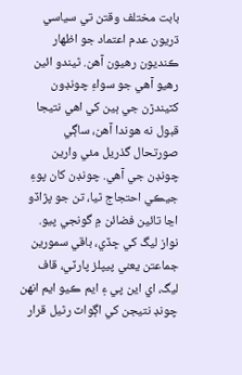بابت مختلف وقتن تي سياسي ڌريون عدم اعتماد جو اظهار ڪنديون رهيون آهن. ٿيندو ائين رهيو آهي جو سواءِ چونڊون کٽيندڙن جي ٻين کي اهي نتيجا قبول نه هوندا آهن، ساڳي صورتحال گذريل مئي وارين چونڊن جي آهي. چونڊن کان پوءِ جيڪي احتجاج ٿيا، تن جو پڙاڏو اڃا تائين فضائن ۾ گونجي پيو. نواز ليگ کي ڇڏي، باقي سمورين جماعتن يعني پيپلز پارٽي، قاف ليگ، اي اين پي ۽ ايم ڪيو ايم انهن چونڊ نتيجن کي اڳواٽ رٿيل قرار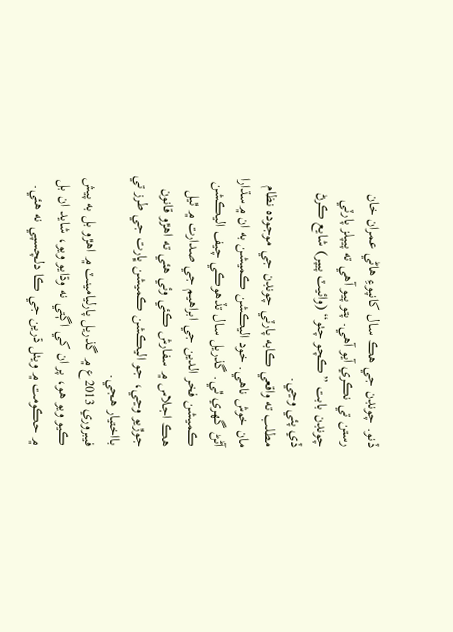ڏنو. چونڊن جي هڪ سال کانپوءِ هاڻي عمران خان رستن تي نڪري آيو آهي. پتو پيو آهي ته پيپلز پارٽي چونڊن بابت ”ڪچو چٺو“ (وائيٽ پيپر) شايع ڪرڻ ڏي پئي وڃي.
مطلب ته واقعي ڪابه پارٽي چونڊن جي موجوده نظام مان خوش ناهي. خود اليڪشن ڪميشن به ان ۾سڌارا آڻڻ گهري ٿي. گذريل سال تڏهوڪي چيف اليڪشن ڪميشن فخر الدين جي ابراهيم جي صدارت ۾ ٿيل هڪ اجلاس ۾ سفارش ڪئي وئي هئي ته اهڙو قانون جوڙيو وڃي، جو اليڪشن ڪميشن ڀارت جي طرز تي بااختيار هجي.
فيبروري 2013ع ۾ گذريل پارليامينٽ ۾ اهڙو بل به پيش ڪيو ويو هو، پر ان کي اڳتي نه وڌايو ويو، شايد ان بل ۾ حڪومت ۾ ويٺل ڌرين جي ڪا دلچسپي نه هئي.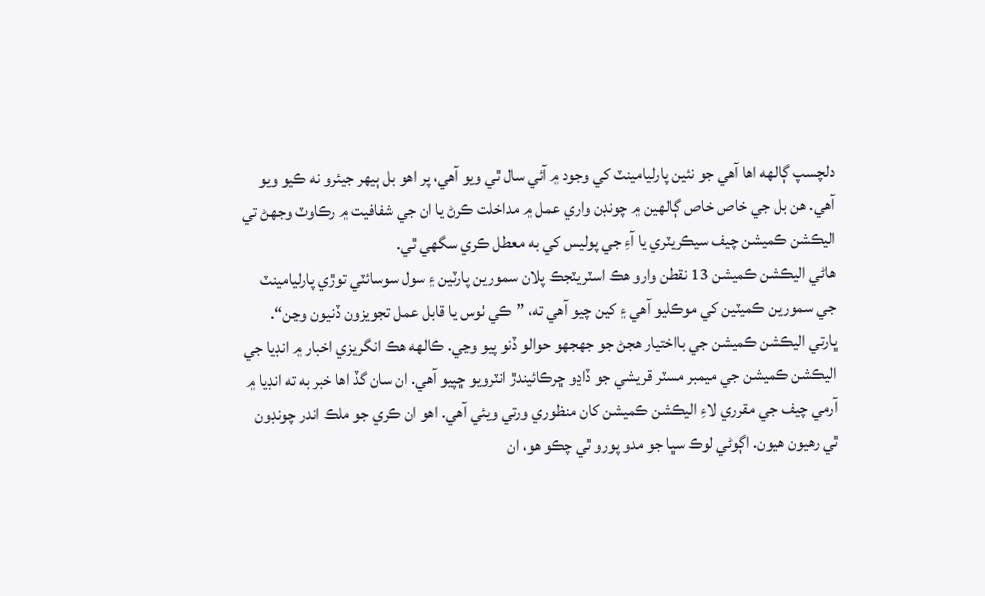دلچسپ ڳالهه اها آهي جو نئين پارليامينٽ کي وجود ۾ آئي سال ٿي ويو آهي، پر اهو بل ٻيهر جيئرو نه ڪيو ويو آهي. هن بل جي خاص خاص ڳالهين ۾ چونڊن واري عمل ۾ مداخلت ڪرڻ يا ان جي شفافيت ۾ رڪاوٽ وجهڻ تي اليڪشن ڪميشن چيف سيڪريٽري يا آءِ جي پوليس کي به معطل ڪري سگهي ٿي.
هاڻي اليڪشن ڪميشن 13 نقطن وارو هڪ اسٽريٽجڪ پلان سمورين پارٽين ۽ سول سوسائٽي توڙي پارليامينٽ جي سمورين ڪميٽين کي موڪليو آهي ۽ کين چيو آهي ته، ”ڪي ٺوس يا قابل عمل تجويزون ڏنيون وڃن“. ڀارتي اليڪشن ڪميشن جي بااختيار هجڻ جو جهجهو حوالو ڏنو پيو وڃي. ڪالهه هڪ انگريزي اخبار ۾ انڊيا جي اليڪشن ڪميشن جي ميمبر مسٽر قريشي جو ڏاڍو ڇرڪائيندڙ انٽرويو ڇپيو آهي. ان سان گڏ اها خبر به ته انڊيا ۾ آرمي چيف جي مقرري لاءِ اليڪشن ڪميشن کان منظوري ورتي ويئي آهي. اهو ان ڪري جو ملڪ اندر چونڊون ٿي رهيون هيون. اڳوڻي لوڪ سڀا جو مدو پورو ٿي چڪو هو، ان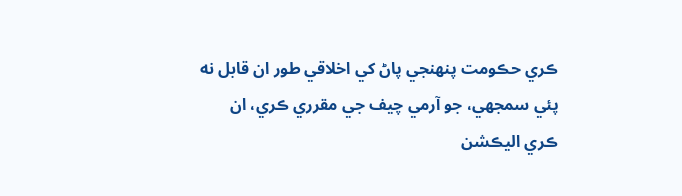ڪري حڪومت پنهنجي پاڻ کي اخلاقي طور ان قابل نه پئي سمجهي، جو آرمي چيف جي مقرري ڪري، ان ڪري اليڪشن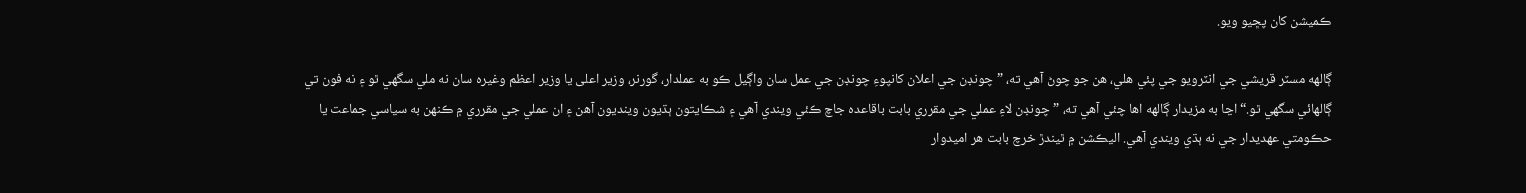ڪميشن کان پڇيو ويو.

ڳالهه مسٽر قريشي جي انٽرويو جي پئي هلي، هن جو چوڻ آهي ته، ”چونڊن جي اعلان کانپوءِ چونڊن جي عمل سان واڳيل ڪو به عملدار، گورنر، وزير اعلى يا وزير اعظم وغيره سان نه ملي سگهي ٿو ۽ نه فون تي ڳالهائي سگهي ٿو.“ اڃا به مزيدار ڳالهه اها چئي آهي ته، ”چونڊن لاءِ عملي جي مقرري بابت باقاعده جاچ ڪئي ويندي آهي ۽ شڪايتون ٻڌيون وينديون آهن ۽ ان عملي جي مقرري ۾ ڪنهن به سياسي جماعت يا حڪومتي عهديدار جي نه ٻڌي ويندي آهي. اليڪشن ۾ ٿيندڙ خرچ بابت هر اميدوار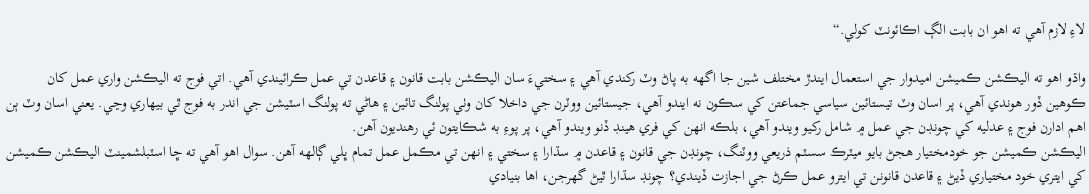لاءِ لازم آهي ته اهو ان بابت الڳ اڪائونٽ کولي.“

واڌو اهو ته اليڪشن ڪميشن اميدوار جي استعمال ايندڙ مختلف شين جا اگهه به پاڻ وٽ رکندي آهي ۽ سختيءَ سان اليڪشن بابت قانون ۽ قاعدن تي عمل ڪرائيندي آهي. اتي فوج ته اليڪشن واري عمل کان ڪوهين ڏور هوندي آهي، پر اسان وٽ تيستائين سياسي جماعتن کي سڪون نه ايندو آهي، جيستائين ووٽرن جي داخلا کان وٺي پولنگ تائين ۽ هاڻي ته پولنگ اسٽيشن جي اندر به فوج ٿي بيهاري وڃي. يعني اسان وٽ ٻن اهم ادارن فوج ۽ عدليه کي چونڊن جي عمل ۾ شامل رکيو ويندو آهي، بلڪه انهن کي فري هينڊ ڏنو ويندو آهي، پر پوءِ به شڪايتون ئي رهنديون آهن.
اليڪشن ڪميشن جو خودمختيار هجڻ بايو ميٽرڪ سسٽم ذريعي ووٽنگ، چونڊن جي قانون ۽ قاعدن ۾ سڌارا ۽ سختي ۽ انهن تي مڪمل عمل تمام ڀلي ڳالهه آهن. سوال اهو آهي ته ڇا اسٽبلشمينٽ اليڪشن ڪميشن کي ايتري خود مختياري ڏيڻ ۽ قاعدن قانونن تي ايترو عمل ڪرڻ جي اجازت ڏيندي؟ چونڊ سڌارا ٿيڻ گهرجن، اها بنيادي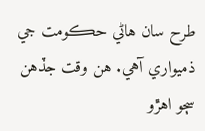طرح سان هاڻي حڪومت جي ذميواري آهي. هن وقت جڏهن سڄو اهڙو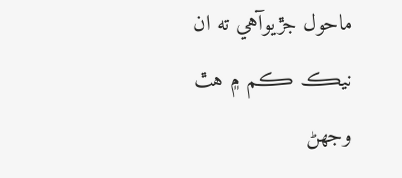ماحول جڙيوآهي ته ان نيڪ ڪم ۾ هٿ وجهڻ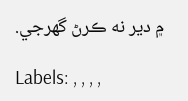۾ دير نه ڪرڻ گهرجي.

Labels: , , , ,